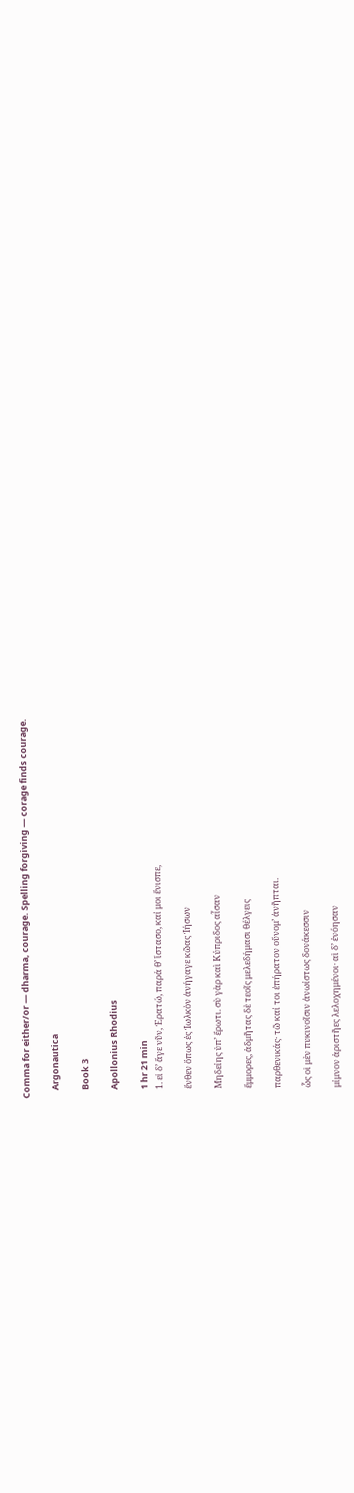Comma for either/or — dharma, courage. Spelling forgiving — corage finds courage.

    Argonautica

    Book 3

    Apollonius Rhodius

    1 hr 21 min
    1. εἰ δʼ ἄγε νῦν, Ἐρατώ, παρά θʼ ἵστασο, καί μοι ἔνισπε,

    ἔνθεν ὅπως ἐς Ἰωλκὸν ἀνήγαγε κῶας Ἰήσων

    Μηδείης ὑπʼ ἔρωτι. σὺ γὰρ καὶ Κύπριδος αἶσαν

    ἔμμορες, ἀδμῆτας δὲ τεοῖς μελεδήμασι θέλγεις

    παρθενικάς· τῶ καί τοι ἐπήρατον οὔνομʼ ἀνῆπται.

    ὧς οἱ μὲν πυκινοῖσιν ἀνωίστως δονάκεσσιν

    μίμνον ἀριστῆες λελοχημένοι· αἱ δʼ ἐνόησαν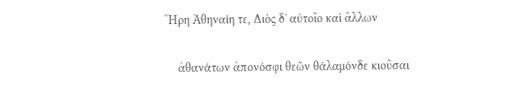Ἥρη Ἀθηναίη τε, Διὸς δʼ αὐτοῖο καὶ ἄλλων

    ἀθανάτων ἀπονόσφι θεῶν θάλαμόνδε κιοῦσαι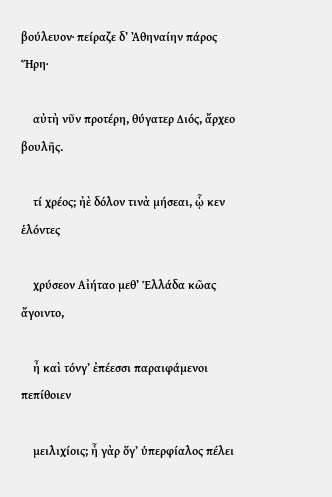βούλευον· πείραζε δʼ Ἀθηναίην πάρος Ἥρη·

    αὐτὴ νῦν προτέρη, θύγατερ Διός, ἄρχεο βουλῆς.

    τί χρέος; ἠὲ δόλον τινὰ μήσεαι, ᾧ κεν ἑλόντες

    χρύσεον Αἰήταο μεθʼ Ἑλλάδα κῶας ἄγοιντο,

    ἦ καὶ τόνγʼ ἐπέεσσι παραιφάμενοι πεπίθοιεν

    μειλιχίοις; ἦ γὰρ ὅγʼ ὑπερφίαλος πέλει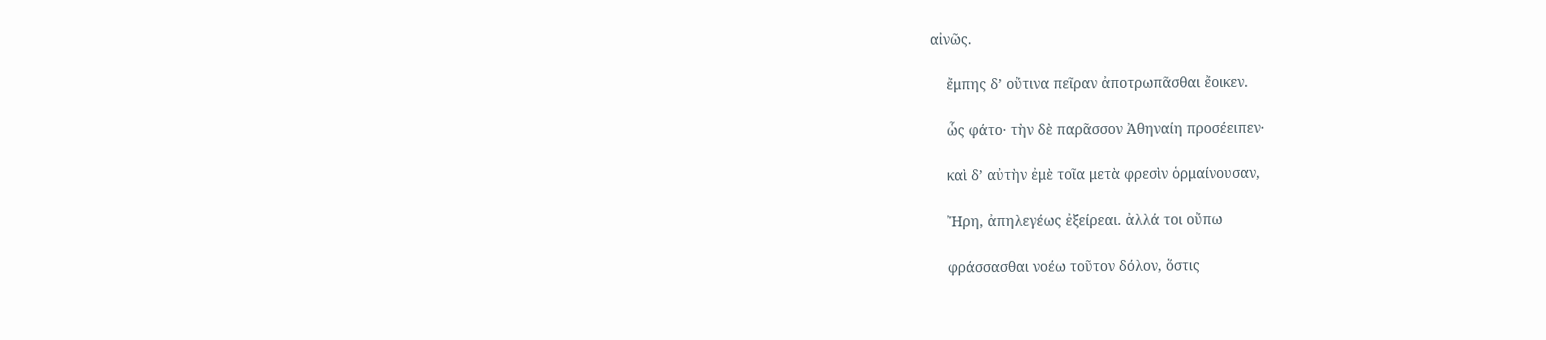αἰνῶς.

    ἔμπης δʼ οὔτινα πεῖραν ἀποτρωπᾶσθαι ἔοικεν.

    ὧς φάτο· τὴν δὲ παρᾶσσον Ἀθηναίη προσέειπεν·

    καὶ δʼ αὐτὴν ἐμὲ τοῖα μετὰ φρεσὶν ὁρμαίνουσαν,

    Ἤρη, ἀπηλεγέως ἐξείρεαι. ἀλλά τοι οὔπω

    φράσσασθαι νοέω τοῦτον δόλον, ὅστις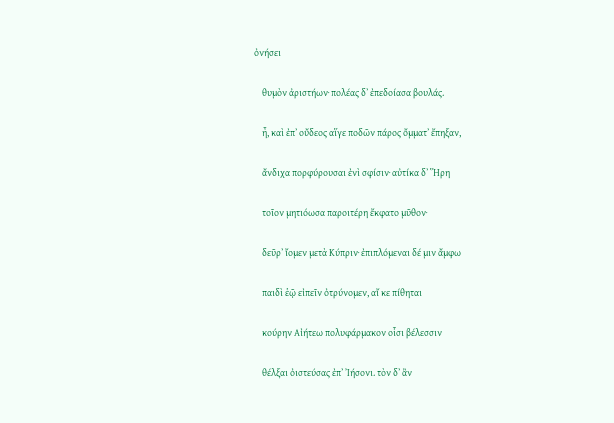ὀνήσει

    θυμὸν ἀριστήων· πολέας δʼ ἐπεδοίασα βουλάς.

    ἦ, καὶ ἐπʼ οὔδεος αἵγε ποδῶν πάρος ὄμματʼ ἔπηξαν,

    ἄνδιχα πορφύρουσαι ἐνὶ σφίσιν· αὐτίκα δʼ Ἥρη

    τοῖον μητιόωσα παροιτέρη ἔκφατο μῦθον·

    δεῦρʼ ἴομεν μετὰ Κύπριν· ἐπιπλόμεναι δέ μιν ἄμφω

    παιδὶ ἑῷ εἰπεῖν ὀτρύνομεν, αἴ κε πίθηται

    κούρην Αἰήτεω πολυφάρμακον οἷσι βέλεσσιν

    θέλξαι ὀιστεύσας ἐπʼ Ἰήσονι. τὸν δʼ ἂν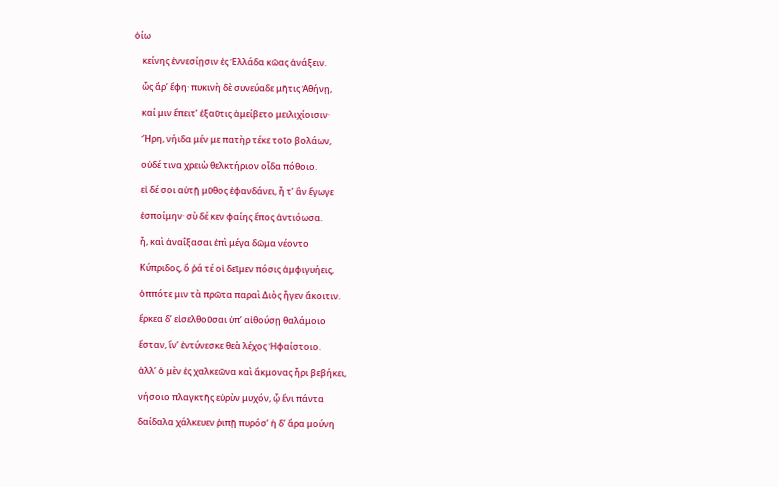ὀίω

    κείνης ἐννεσίῃσιν ἐς Ἑλλάδα κῶας ἀνάξειν.

    ὧς ἄρʼ ἔφη· πυκινὴ δὲ συνεύαδε μῆτις Ἀθήνῃ,

    καί μιν ἔπειτʼ ἐξαῦτις ἀμείβετο μειλιχίοισιν·

    Ἥρη, νήιδα μέν με πατὴρ τέκε τοῖο βολάων,

    οὐδέ τινα χρειὼ θελκτήριον οἶδα πόθοιο.

    εἰ δέ σοι αὐτῇ μῦθος ἐφανδάνει, ἦ τʼ ἂν ἔγωγε

    ἑσποίμην· σὺ δέ κεν φαίης ἔπος ἀντιόωσα.

    ἦ, καὶ ἀναΐξασαι ἐπὶ μέγα δῶμα νέοντο

    Κύπριδος, ὅ ῥά τέ οἱ δεῖμεν πόσις ἀμφιγυήεις,

    ὁππότε μιν τὰ πρῶτα παραὶ Διὸς ἦγεν ἄκοιτιν.

    ἕρκεα δʼ εἰσελθοῦσαι ὑπʼ αἰθούσῃ θαλάμοιο

    ἔσταν, ἵνʼ ἐντύνεσκε θεὰ λέχος Ἡφαίστοιο.

    ἀλλʼ ὁ μὲν ἐς χαλκεῶνα καὶ ἄκμονας ἦρι βεβήκει,

    νήσοιο πλαγκτῆς εὐρὺν μυχόν, ᾧ ἔνι πάντα

    δαίδαλα χάλκευεν ῥιπῇ πυρόσʼ ἡ δʼ ἄρα μούνη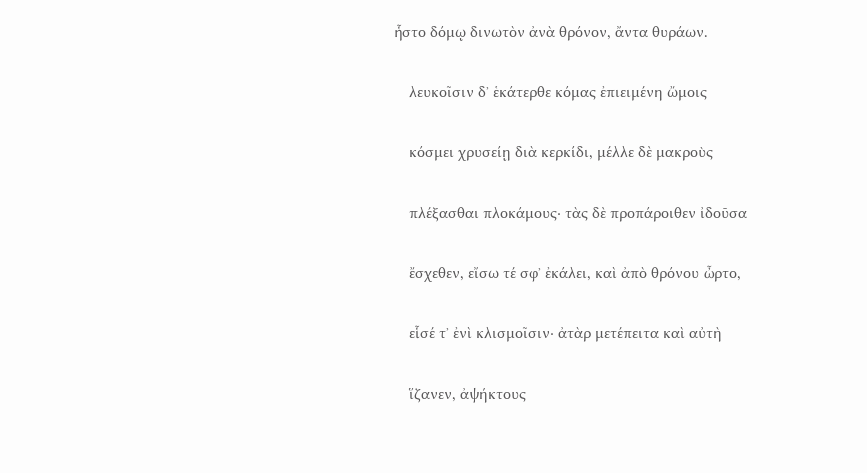ἧστο δόμῳ δινωτὸν ἀνὰ θρόνον, ἄντα θυράων.

    λευκοῖσιν δʼ ἑκάτερθε κόμας ἐπιειμένη ὤμοις

    κόσμει χρυσείῃ διὰ κερκίδι, μέλλε δὲ μακροὺς

    πλέξασθαι πλοκάμους· τὰς δὲ προπάροιθεν ἰδοῦσα

    ἔσχεθεν, εἴσω τέ σφʼ ἐκάλει, καὶ ἀπὸ θρόνου ὦρτο,

    εἷσέ τʼ ἐνὶ κλισμοῖσιν· ἀτὰρ μετέπειτα καὶ αὐτὴ

    ἵζανεν, ἀψήκτους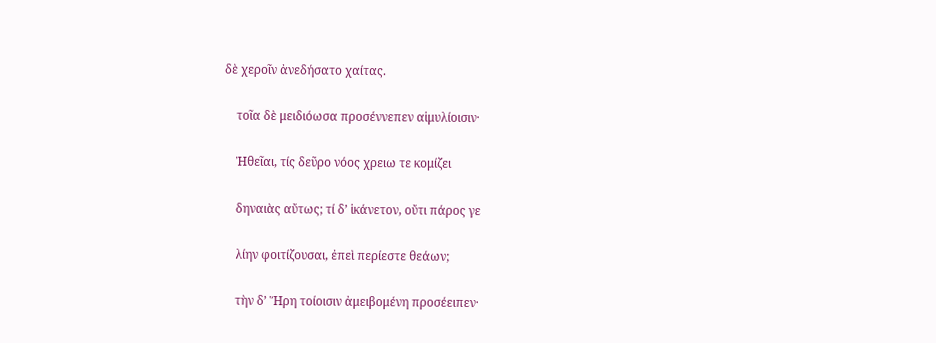δὲ χεροῖν ἀνεδήσατο χαίτας.

    τοῖα δὲ μειδιόωσα προσέννεπεν αἱμυλίοισιν·

    Ἠθεῖαι, τίς δεῦρο νόος χρειω τε κομίζει

    δηναιὰς αὔτως; τί δʼ ἱκάνετον, οὔτι πάρος γε

    λίην φοιτίζουσαι, ἐπεὶ περίεστε θεάων;

    τὴν δʼ Ἥρη τοίοισιν ἀμειβομένη προσέειπεν·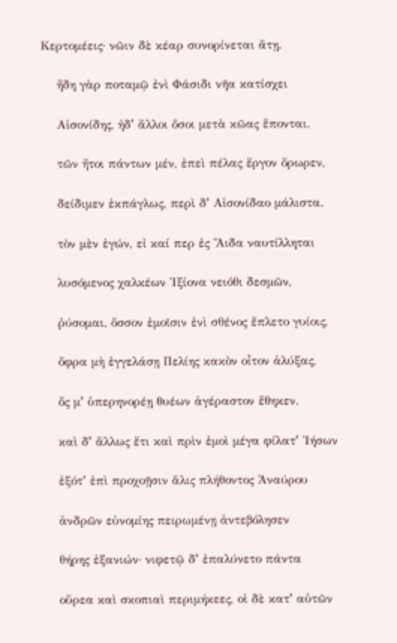Κερτομέεις· νῶιν δὲ κέαρ συνορίνεται ἄτῃ.

    ἤδη γὰρ ποταμῷ ἐνὶ Φάσιδι νῆα κατίσχει

    Αἰσονίδης, ἠδʼ ἄλλοι ὅσοι μετὰ κῶας ἕπονται.

    τῶν ἤτοι πάντων μέν, ἐπεὶ πέλας ἔργον ὄρωρεν,

    δείδιμεν ἐκπάγλως, περὶ δʼ Αἰσονίδαο μάλιστα.

    τὸν μὲν ἐγών, εἰ καί περ ἐς Ἄιδα ναυτίλληται

    λυσόμενος χαλκέων Ἰξίονα νειόθι δεσμῶν,

    ῥύσομαι, ὅσσον ἐμοῖσιν ἐνὶ σθένος ἔπλετο γυίοις,

    ὄφρα μὴ ἐγγελάσῃ Πελίης κακὸν οἶτον ἀλύξας,

    ὅς μʼ ὑπερηνορέῃ θυέων ἀγέραστον ἔθηκεν.

    καὶ δʼ ἄλλως ἔτι καὶ πρὶν ἐμοὶ μέγα φίλατʼ Ἰήσων

    ἐξότʼ ἐπὶ προχοῇσιν ἅλις πλήθοντος Ἀναύρου

    ἀνδρῶν εὐνομίης πειρωμένῃ ἀντεβόλησεν

    θήρης ἐξανιών· νιφετῷ δʼ ἐπαλύνετο πάντα

    οὔρεα καὶ σκοπιαὶ περιμήκεες, οἱ δὲ κατʼ αὐτῶν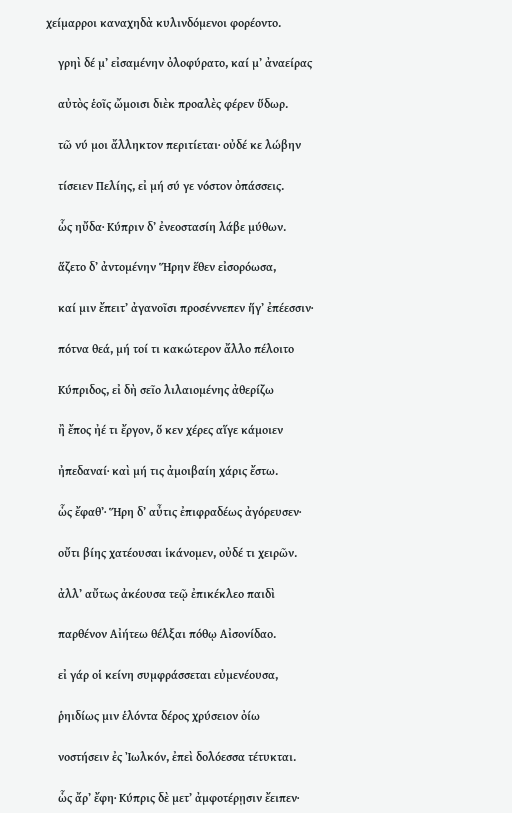χείμαρροι καναχηδὰ κυλινδόμενοι φορέοντο.

    γρηὶ δέ μʼ εἰσαμένην ὀλοφύρατο, καί μʼ ἀναείρας

    αὐτὸς ἑοῖς ὤμοισι διὲκ προαλὲς φέρεν ὕδωρ.

    τῶ νύ μοι ἄλληκτον περιτίεται· οὐδέ κε λώβην

    τίσειεν Πελίης, εἰ μή σύ γε νόστον ὀπάσσεις.

    ὧς ηὔδα· Κύπριν δʼ ἐνεοστασίη λάβε μύθων.

    ἅζετο δʼ ἀντομένην Ἥρην ἕθεν εἰσορόωσα,

    καί μιν ἔπειτʼ ἀγανοῖσι προσέννεπεν ἥγʼ ἐπέεσσιν·

    πότνα θεά, μή τοί τι κακώτερον ἄλλο πέλοιτο

    Κύπριδος, εἰ δὴ σεῖο λιλαιομένης ἀθερίζω

    ἢ ἔπος ἠέ τι ἔργον, ὅ κεν χέρες αἵγε κάμοιεν

    ἠπεδαναί· καὶ μή τις ἀμοιβαίη χάρις ἔστω.

    ὧς ἔφαθʼ· Ἥρη δʼ αὖτις ἐπιφραδέως ἀγόρευσεν·

    οὔτι βίης χατέουσαι ἱκάνομεν, οὐδέ τι χειρῶν.

    ἀλλʼ αὔτως ἀκέουσα τεῷ ἐπικέκλεο παιδὶ

    παρθένον Αἰήτεω θέλξαι πόθῳ Αἰσονίδαο.

    εἰ γάρ οἱ κείνη συμφράσσεται εὐμενέουσα,

    ῥηιδίως μιν ἑλόντα δέρος χρύσειον ὀίω

    νοστήσειν ἐς Ἰωλκόν, ἐπεὶ δολόεσσα τέτυκται.

    ὧς ἄρʼ ἔφη· Κύπρις δὲ μετʼ ἀμφοτέρῃσιν ἔειπεν·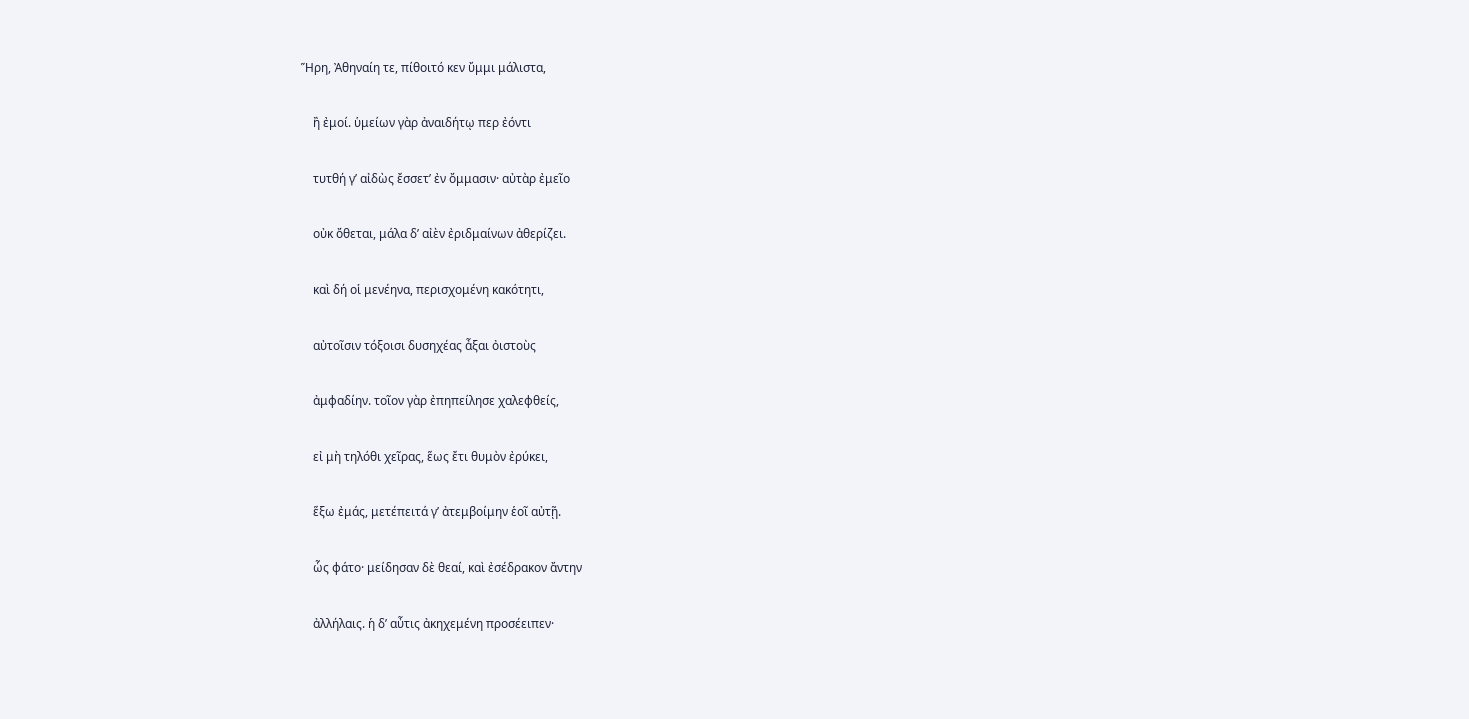Ἥρη, Ἀθηναίη τε, πίθοιτό κεν ὔμμι μάλιστα,

    ἢ ἐμοί. ὑμείων γὰρ ἀναιδήτῳ περ ἐόντι

    τυτθή γʼ αἰδὼς ἔσσετʼ ἐν ὄμμασιν· αὐτὰρ ἐμεῖο

    οὐκ ὄθεται, μάλα δʼ αἰὲν ἐριδμαίνων ἀθερίζει.

    καὶ δή οἱ μενέηνα, περισχομένη κακότητι,

    αὐτοῖσιν τόξοισι δυσηχέας ἆξαι ὀιστοὺς

    ἀμφαδίην. τοῖον γὰρ ἐπηπείλησε χαλεφθείς,

    εἰ μὴ τηλόθι χεῖρας, ἕως ἔτι θυμὸν ἐρύκει,

    ἕξω ἐμάς, μετέπειτά γʼ ἀτεμβοίμην ἑοῖ αὐτῇ.

    ὧς φάτο· μείδησαν δὲ θεαί, καὶ ἐσέδρακον ἄντην

    ἀλλήλαις. ἡ δʼ αὖτις ἀκηχεμένη προσέειπεν·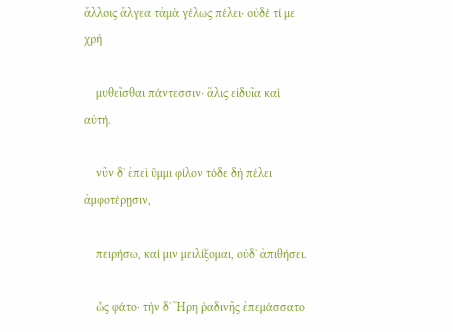ἄλλοις ἄλγεα τἀμὰ γέλως πέλει· οὐδέ τί με χρὴ

    μυθεῖσθαι πάντεσσιν· ἅλις εἰδυῖα καὶ αὐτή.

    νῦν δʼ ἐπεὶ ὔμμι φίλον τόδε δὴ πέλει ἀμφοτέρῃσιν,

    πειρήσω, καί μιν μειλίξομαι, οὐδʼ ἀπιθήσει.

    ὧς φάτο· τὴν δʼ Ἥρη ῥαδινῆς ἐπεμάσσατο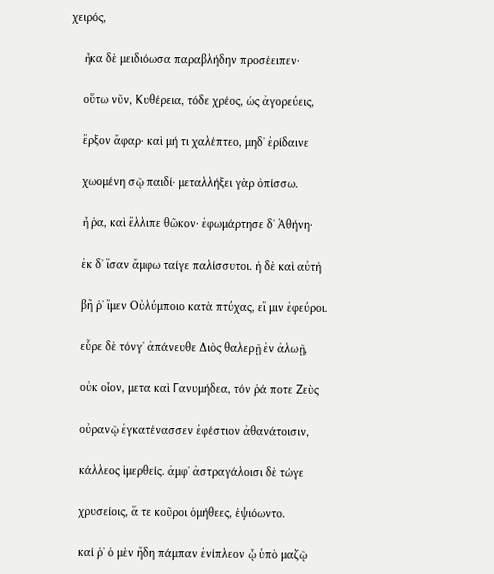χειρός,

    ἦκα δὲ μειδιόωσα παραβλήδην προσέειπεν·

    οὕτω νῦν, Κυθέρεια, τόδε χρέος, ὡς ἀγορεύεις,

    ἔρξον ἄφαρ· καὶ μή τι χαλέπτεο, μηδʼ ἐρίδαινε

    χωομένη σῷ παιδί· μεταλλήξει γὰρ ὀπίσσω.

    ἦ ῥα, καὶ ἔλλιπε θῶκον· ἐφωμάρτησε δʼ Ἀθήνη·

    ἐκ δʼ ἴσαν ἄμφω ταίγε παλίσσυτοι. ἡ δὲ καὶ αὐτὴ

    βῆ ῥʼ ἴμεν Οὐλύμποιο κατὰ πτύχας, εἴ μιν ἐφεύροι.

    εὗρε δὲ τόνγʼ ἀπάνευθε Διὸς θαλερῇ ἐν ἀλωῇ,

    οὐκ οἶον, μετα καὶ Γανυμήδεα, τόν ῥά ποτε Ζεὺς

    οὐρανῷ ἐγκατένασσεν ἐφέστιον ἀθανάτοισιν,

    κάλλεος ἱμερθείς. ἀμφʼ ἀστραγάλοισι δὲ τώγε

    χρυσείοις, ἅ τε κοῦροι ὁμήθεες, ἑψιόωντο.

    καί ῥʼ ὁ μὲν ἤδη πάμπαν ἐνίπλεον ᾧ ὑπὸ μαζῷ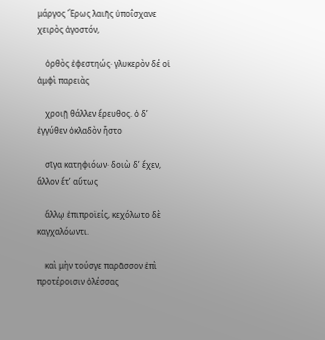μάργος Ἔρως λαιῆς ὑποΐσχανε χειρὸς ἀγοστόν,

    ὀρθὸς ἐφεστηώς· γλυκερὸν δέ οἱ ἀμφὶ παρειὰς

    χροιῇ θάλλεν ἔρευθος. ὁ δʼ ἐγγύθεν ὀκλαδὸν ἧστο

    σῖγα κατηφιόων· δοιὼ δʼ ἔχεν, ἄλλον ἔτʼ αὔτως

    ἄλλῳ ἐπιπροϊείς, κεχόλωτο δὲ καγχαλόωντι.

    καὶ μὴν τούσγε παρᾶσσον ἐπὶ προτέροισιν ὀλέσσας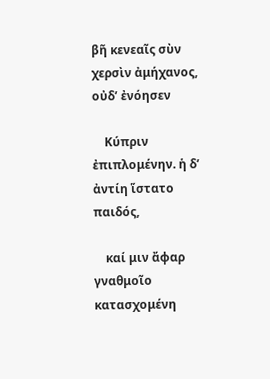βῆ κενεαῖς σὺν χερσὶν ἀμήχανος, οὐδʼ ἐνόησεν

    Κύπριν ἐπιπλομένην. ἡ δʼ ἀντίη ἵστατο παιδός,

    καί μιν ἄφαρ γναθμοῖο κατασχομένη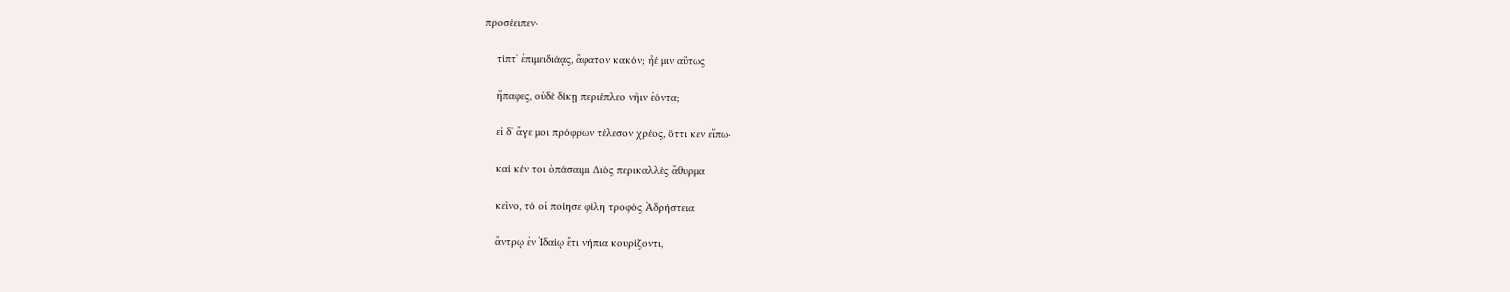προσέειπεν·

    τίπτʼ ἐπιμειδιάᾳς, ἄφατον κακόν; ἦέ μιν αὔτως

    ἤπαφες, οὐδὲ δίκῃ περιέπλεο νῆιν ἐόντα;

    εἰ δʼ ἄγε μοι πρόφρων τέλεσον χρέος, ὅττι κεν εἴπω·

    καί κέν τοι ὀπάσαιμι Διὸς περικαλλὲς ἄθυρμα

    κεῖνο, τό οἱ ποίησε φίλη τροφὸς Ἀδρήστεια

    ἄντρῳ ἐν Ἰδαίῳ ἔτι νήπια κουρίζοντι,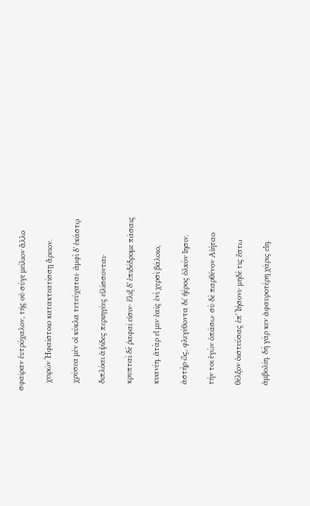σφαῖραν ἐυτρόχαλον, τῆς οὐ σύγε μείλιον ἄλλο

    χειρῶν Ἡφαίστοιο κατακτεατίσσῃ ἄρειον.

    χρύσεα μέν οἱ κύκλα τετεύχαται· ἀμφὶ δʼ ἑκάστῳ

    διπλόαι ἁψῖδες περιηγέες εἱλίσσονται·

    κρυπταὶ δὲ ῥαφαί εἰσιν· ἕλιξ δʼ ἐπιδέδρομε πάσαις

    κυανέη. ἀτὰρ εἴ μιν ἑαῖς ἐνὶ χερσὶ βάλοιο,

    ἀστὴρ ὥς, φλεγέθοντα διʼ ἠέρος ὁλκὸν ἵησιν.

    τήν τοι ἐγὼν ὀπάσω· σὺ δὲ παρθένον Αἰήταο

    θέλξον ὀιστεύσας ἐπʼ Ἰήσονι· μηδέ τις ἔστω

    ἀμβολίη. δὴ γάρ κεν ἀφαυροτέρη χάρις εἴη.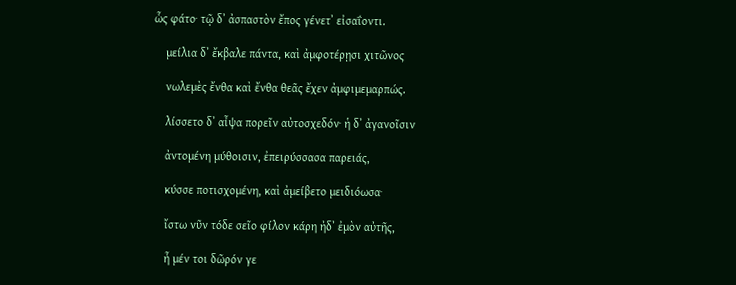ὧς φάτο· τῷ δʼ ἀσπαστὸν ἔπος γένετʼ εἰσαΐοντι.

    μείλια δʼ ἔκβαλε πάντα, καὶ ἀμφοτέρῃσι χιτῶνος

    νωλεμὲς ἔνθα καὶ ἔνθα θεᾶς ἔχεν ἀμφιμεμαρπώς.

    λίσσετο δʼ αἶψα πορεῖν αὐτοσχεδόν· ἡ δʼ ἀγανοῖσιν

    ἀντομένη μύθοισιν, ἐπειρύσσασα παρειάς,

    κύσσε ποτισχομένη, καὶ ἀμείβετο μειδιόωσα·

    ἴστω νῦν τόδε σεῖο φίλον κάρη ἠδʼ ἐμὸν αὐτῆς,

    ἦ μέν τοι δῶρόν γε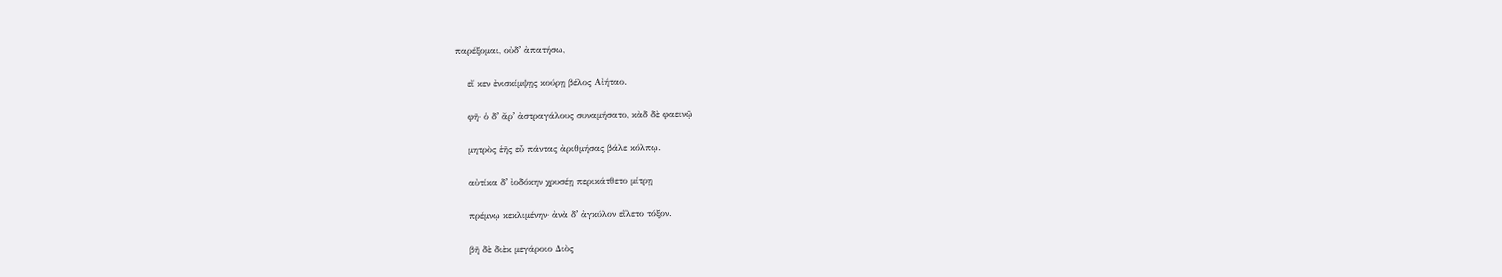παρέξομαι, οὐδʼ ἀπατήσω,

    εἴ κεν ἐνισκίμψῃς κούρῃ βέλος Αἰήταο.

    φῆ· ὁ δʼ ἄρʼ ἀστραγάλους συναμήσατο, κὰδ δὲ φαεινῷ

    μητρὸς ἑῆς εὖ πάντας ἀριθμήσας βάλε κόλπῳ.

    αὐτίκα δʼ ἰοδόκην χρυσέῃ περικάτθετο μίτρῃ

    πρέμνῳ κεκλιμένην· ἀνὰ δʼ ἀγκύλον εἵλετο τόξον.

    βῆ δὲ διὲκ μεγάροιο Διὸς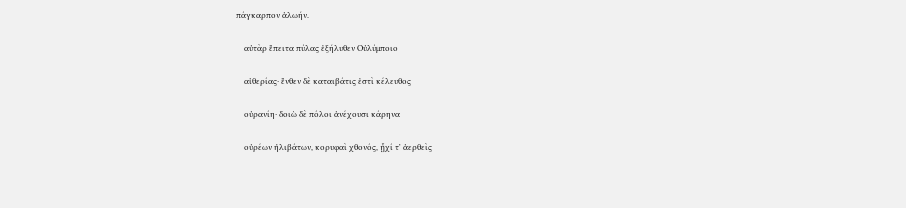πάγκαρπον ἀλωήν.

    αὐτὰρ ἔπειτα πύλας ἐξήλυθεν Οὐλύμποιο

    αἰθερίας· ἔνθεν δὲ καταιβάτις ἐστὶ κέλευθος

    οὐρανίη· δοιὼ δὲ πόλοι ἀνέχουσι κάρηνα

    οὐρέων ἠλιβάτων, κορυφαὶ χθονός, ᾗχί τʼ ἀερθεὶς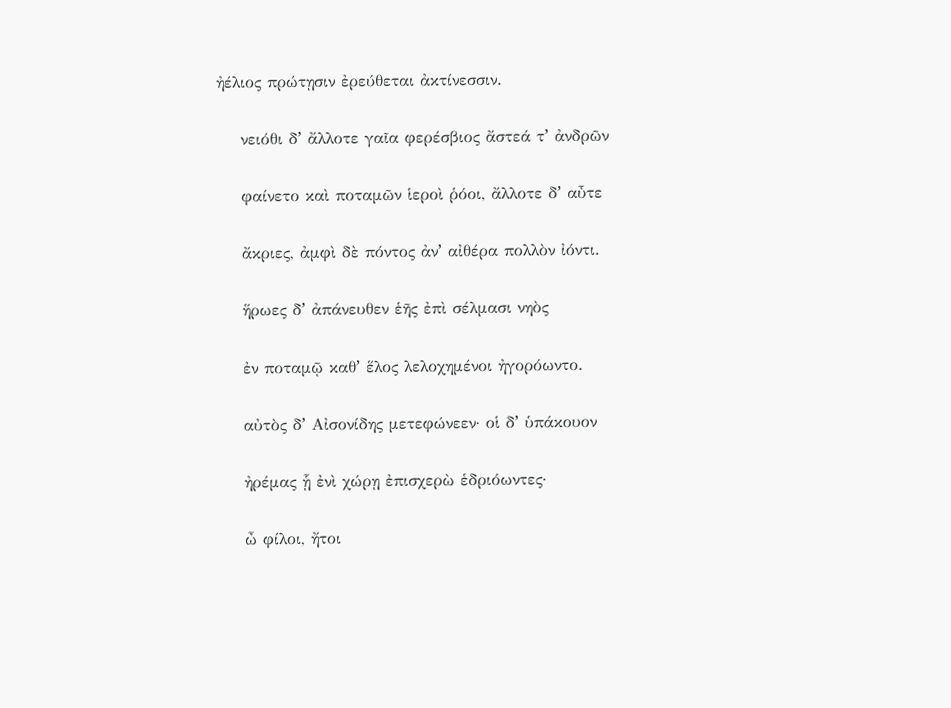ἠέλιος πρώτῃσιν ἐρεύθεται ἀκτίνεσσιν.

    νειόθι δʼ ἄλλοτε γαῖα φερέσβιος ἄστεά τʼ ἀνδρῶν

    φαίνετο καὶ ποταμῶν ἱεροὶ ῥόοι, ἄλλοτε δʼ αὖτε

    ἄκριες, ἀμφὶ δὲ πόντος ἀνʼ αἰθέρα πολλὸν ἰόντι.

    ἥρωες δʼ ἀπάνευθεν ἑῆς ἐπὶ σέλμασι νηὸς

    ἐν ποταμῷ καθʼ ἕλος λελοχημένοι ἠγορόωντο.

    αὐτὸς δʼ Αἰσονίδης μετεφώνεεν· οἱ δʼ ὑπάκουον

    ἠρέμας ᾗ ἐνὶ χώρῃ ἐπισχερὼ ἑδριόωντες·

    ὦ φίλοι, ἤτοι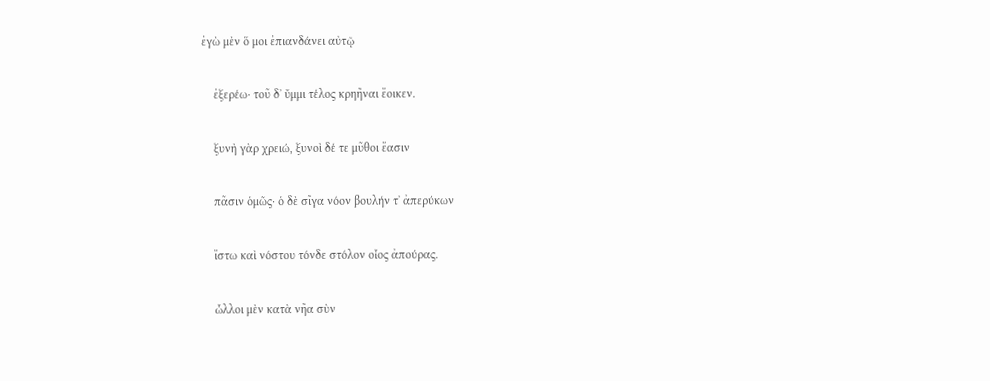ἐγὼ μὲν ὅ μοι ἐπιανδάνει αὐτῷ

    ἐξερέω· τοῦ δʼ ὔμμι τέλος κρηῆναι ἔοικεν.

    ξυνὴ γὰρ χρειώ, ξυνοὶ δέ τε μῦθοι ἔασιν

    πᾶσιν ὁμῶς· ὁ δὲ σῖγα νόον βουλήν τʼ ἀπερύκων

    ἴστω καὶ νόστου τόνδε στόλον οἶος ἀπούρας.

    ὧλλοι μὲν κατὰ νῆα σὺν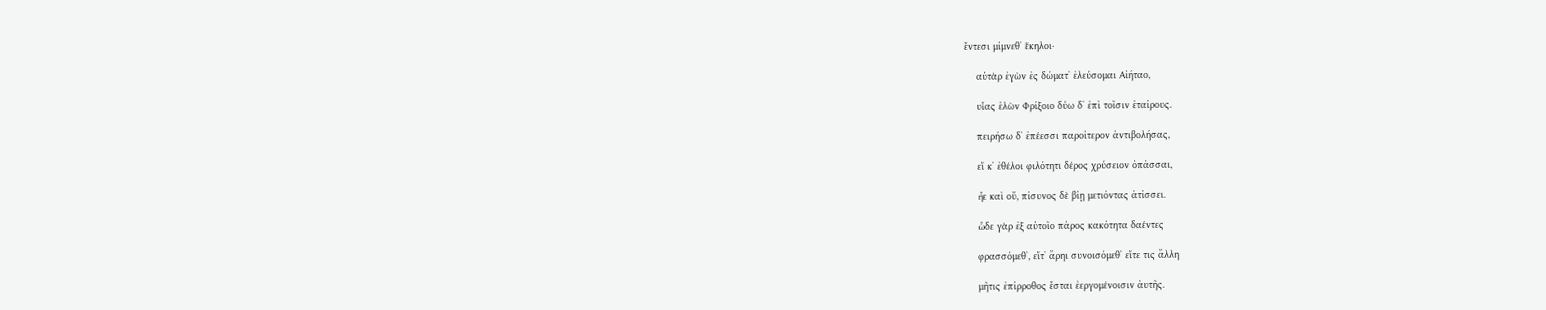ἔντεσι μίμνεθʼ ἕκηλοι·

    αὐτὰρ ἐγὼν ἐς δώματʼ ἐλεύσομαι Αἰήταο,

    υἷας ἑλὼν Φρίξοιο δύω δʼ ἐπὶ τοῖσιν ἑταίρους.

    πειρήσω δʼ ἐπέεσσι παροίτερον ἀντιβολήσας,

    εἴ κʼ ἐθέλοι φιλότητι δέρος χρύσειον ὀπάσσαι,

    ἦε καὶ οὔ, πίσυνος δὲ βίῃ μετιόντας ἀτίσσει.

    ὧδε γὰρ ἐξ αὐτοῖο πάρος κακότητα δαέντες

    φρασσόμεθʼ, εἴτʼ ἄρηι συνοισόμεθʼ εἴτε τις ἄλλη

    μῆτις ἐπίρροθος ἔσται ἐεργομένοισιν ἀυτῆς.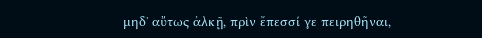μηδʼ αὔτως ἀλκῇ, πρὶν ἔπεσσί γε πειρηθῆναι,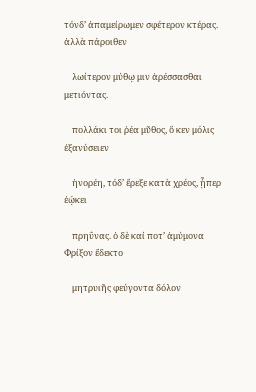τόνδʼ ἀπαμείρωμεν σφέτερον κτέρας. ἀλλὰ πάροιθεν

    λωίτερον μύθῳ μιν ἀρέσσασθαι μετιόντας.

    πολλάκι τοι ῥέα μῦθος, ὅ κεν μόλις ἐξανύσειεν

    ἠνορέη, τόδʼ ἔρεξε κατὰ χρέος, ᾗπερ ἐῴκει

    πρηΰνας. ὁ δὲ καί ποτʼ ἀμύμονα Φρίξον ἔδεκτο

    μητρυιῆς φεύγοντα δόλον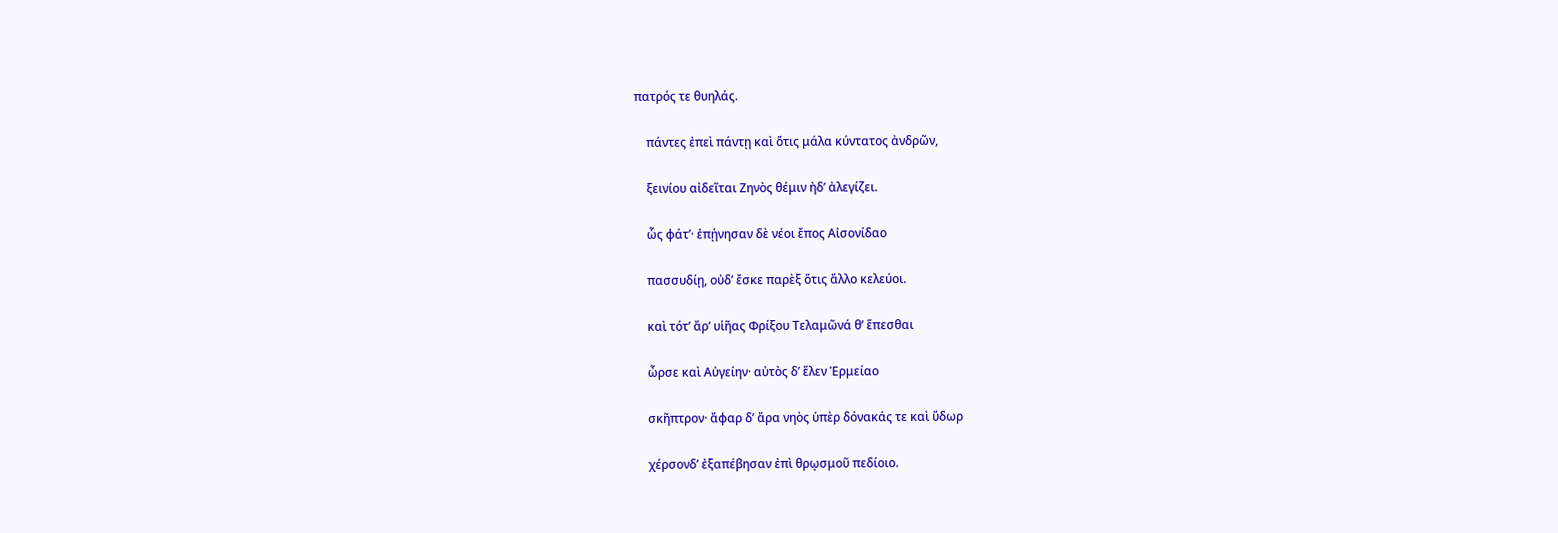πατρός τε θυηλάς.

    πάντες ἐπεὶ πάντῃ καὶ ὅτις μάλα κύντατος ἀνδρῶν,

    ξεινίου αἰδεῖται Ζηνὸς θέμιν ἠδʼ ἀλεγίζει.

    ὧς φάτʼ· ἐπῄνησαν δὲ νέοι ἔπος Αἰσονίδαο

    πασσυδίῃ, οὐδʼ ἔσκε παρὲξ ὅτις ἄλλο κελεύοι.

    καὶ τότʼ ἄρʼ υἱῆας Φρίξου Τελαμῶνά θʼ ἕπεσθαι

    ὦρσε καὶ Αὐγείην· αὐτὸς δʼ ἕλεν Ἑρμείαο

    σκῆπτρον· ἄφαρ δʼ ἄρα νηὸς ὑπὲρ δόνακάς τε καὶ ὕδωρ

    χέρσονδʼ ἐξαπέβησαν ἐπὶ θρῳσμοῦ πεδίοιο.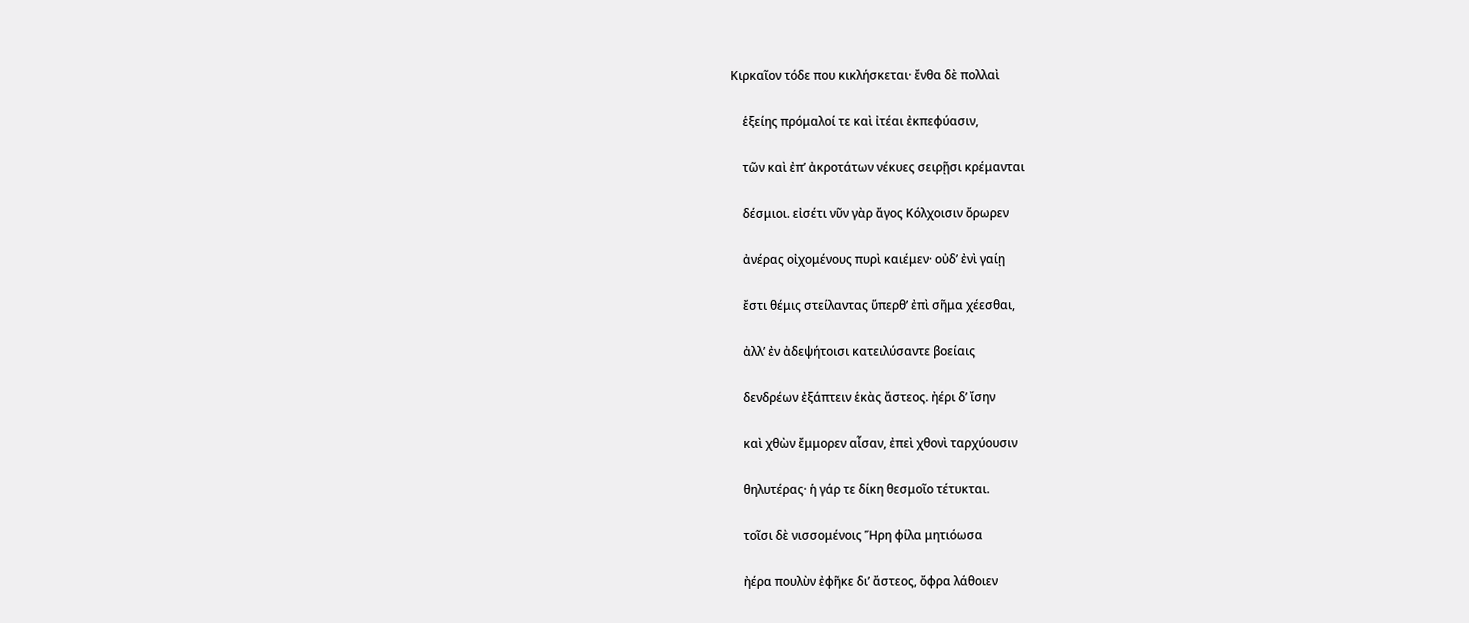Κιρκαῖον τόδε που κικλήσκεται· ἔνθα δὲ πολλαὶ

    ἑξείης πρόμαλοί τε καὶ ἰτέαι ἐκπεφύασιν,

    τῶν καὶ ἐπʼ ἀκροτάτων νέκυες σειρῇσι κρέμανται

    δέσμιοι. εἰσέτι νῦν γὰρ ἄγος Κόλχοισιν ὄρωρεν

    ἀνέρας οἰχομένους πυρὶ καιέμεν· οὐδʼ ἐνὶ γαίῃ

    ἔστι θέμις στείλαντας ὕπερθʼ ἐπὶ σῆμα χέεσθαι,

    ἀλλʼ ἐν ἀδεψήτοισι κατειλύσαντε βοείαις

    δενδρέων ἐξάπτειν ἑκὰς ἄστεος. ἠέρι δʼ ἴσην

    καὶ χθὼν ἔμμορεν αἶσαν, ἐπεὶ χθονὶ ταρχύουσιν

    θηλυτέρας· ἡ γάρ τε δίκη θεσμοῖο τέτυκται.

    τοῖσι δὲ νισσομένοις Ἥρη φίλα μητιόωσα

    ἠέρα πουλὺν ἐφῆκε διʼ ἄστεος, ὄφρα λάθοιεν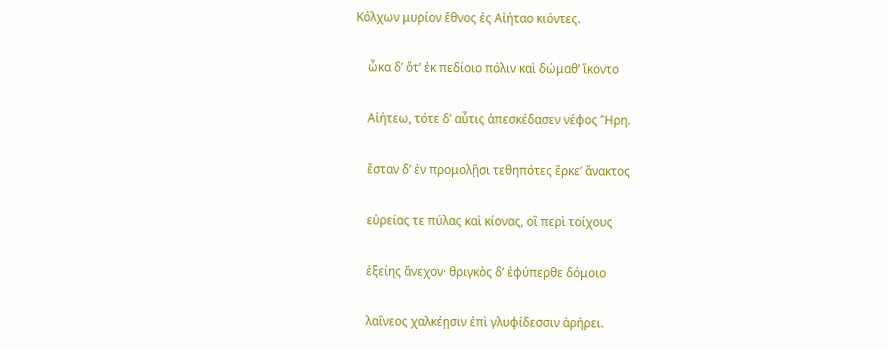Κόλχων μυρίον ἔθνος ἐς Αἰήταο κιόντες.

    ὦκα δʼ ὅτʼ ἐκ πεδίοιο πόλιν καὶ δώμαθʼ ἵκοντο

    Αἰήτεω, τότε δʼ αὖτις ἀπεσκέδασεν νέφος Ἥρη.

    ἔσταν δʼ ἐν προμολῇσι τεθηπότες ἕρκεʼ ἄνακτος

    εὐρείας τε πύλας καὶ κίονας, οἳ περὶ τοίχους

    ἑξείης ἄνεχον· θριγκὸς δʼ ἐφύπερθε δόμοιο

    λαΐνεος χαλκέῃσιν ἐπὶ γλυφίδεσσιν ἀρήρει.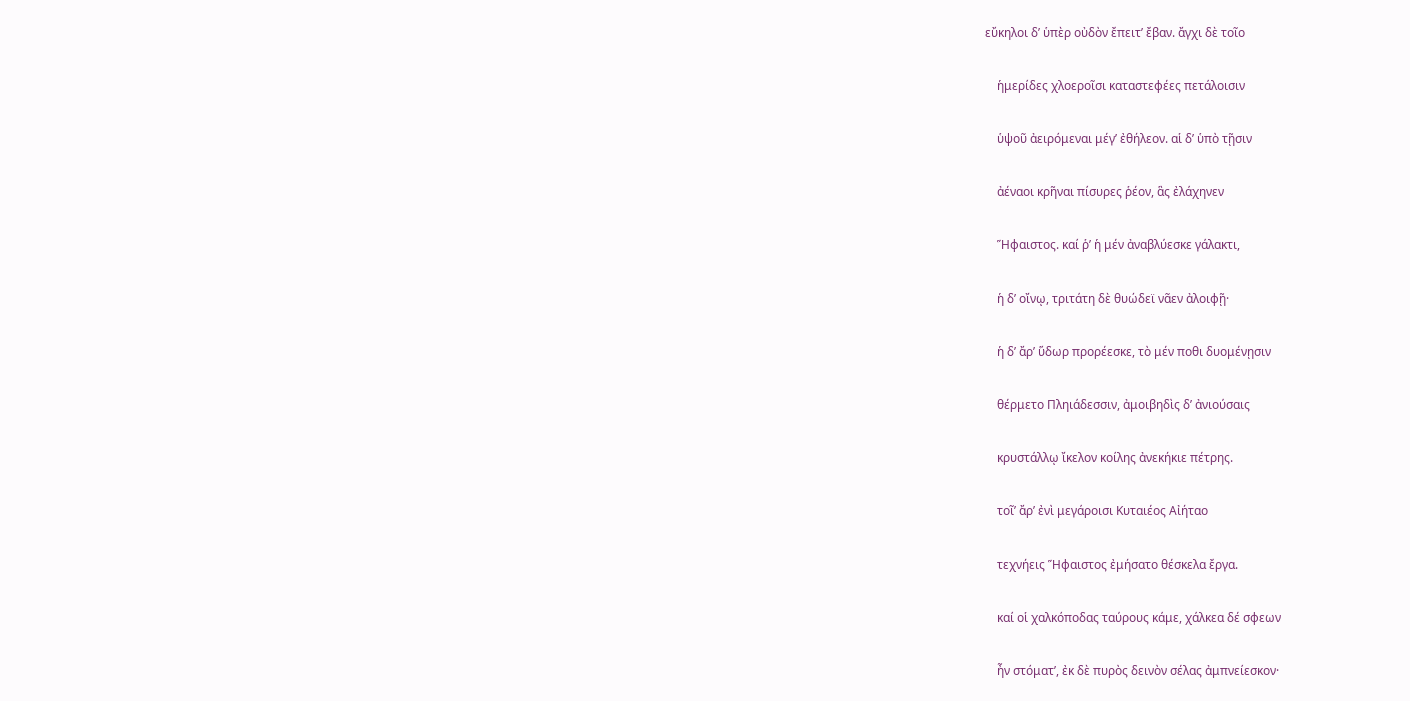εὔκηλοι δʼ ὑπὲρ οὐδὸν ἔπειτʼ ἔβαν. ἄγχι δὲ τοῖο

    ἡμερίδες χλοεροῖσι καταστεφέες πετάλοισιν

    ὑψοῦ ἀειρόμεναι μέγʼ ἐθήλεον. αἱ δʼ ὑπὸ τῇσιν

    ἀέναοι κρῆναι πίσυρες ῥέον, ἃς ἐλάχηνεν

    Ἥφαιστος. καί ῥʼ ἡ μέν ἀναβλύεσκε γάλακτι,

    ἡ δʼ οἴνῳ, τριτάτη δὲ θυώδεϊ νᾶεν ἀλοιφῇ·

    ἡ δʼ ἄρʼ ὕδωρ προρέεσκε, τὸ μέν ποθι δυομένῃσιν

    θέρμετο Πληιάδεσσιν, ἀμοιβηδὶς δʼ ἀνιούσαις

    κρυστάλλῳ ἴκελον κοίλης ἀνεκήκιε πέτρης.

    τοῖʼ ἄρʼ ἐνὶ μεγάροισι Κυταιέος Αἰήταο

    τεχνήεις Ἥφαιστος ἐμήσατο θέσκελα ἔργα.

    καί οἱ χαλκόποδας ταύρους κάμε, χάλκεα δέ σφεων

    ἦν στόματʼ, ἐκ δὲ πυρὸς δεινὸν σέλας ἀμπνείεσκον·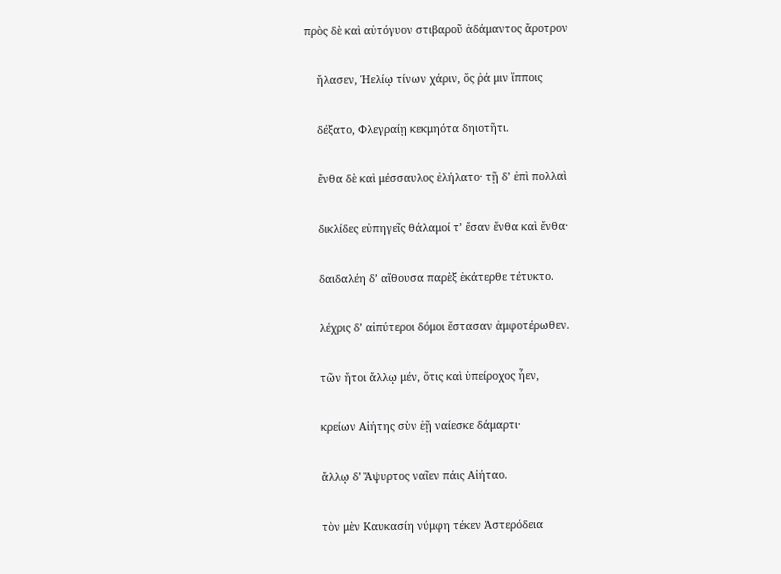πρὸς δὲ καὶ αὐτόγυον στιβαροῦ ἀδάμαντος ἄροτρον

    ἤλασεν, Ἠελίῳ τίνων χάριν, ὅς ῥά μιν ἵπποις

    δέξατο, Φλεγραίῃ κεκμηότα δηιοτῆτι.

    ἔνθα δὲ καὶ μέσσαυλος ἐλήλατο· τῇ δʼ ἐπὶ πολλαὶ

    δικλίδες εὐπηγεῖς θάλαμοί τʼ ἔσαν ἔνθα καὶ ἔνθα·

    δαιδαλέη δʼ αἴθουσα παρὲξ ἑκάτερθε τέτυκτο.

    λέχρις δʼ αἰπύτεροι δόμοι ἕστασαν ἀμφοτέρωθεν.

    τῶν ἤτοι ἄλλῳ μέν, ὅτις καὶ ὑπείροχος ἦεν,

    κρείων Αἰήτης σὺν ἑῇ ναίεσκε δάμαρτι·

    ἄλλῳ δʼ Ἄψυρτος ναῖεν πάις Αἰήταο.

    τὸν μὲν Καυκασίη νύμφη τέκεν Ἀστερόδεια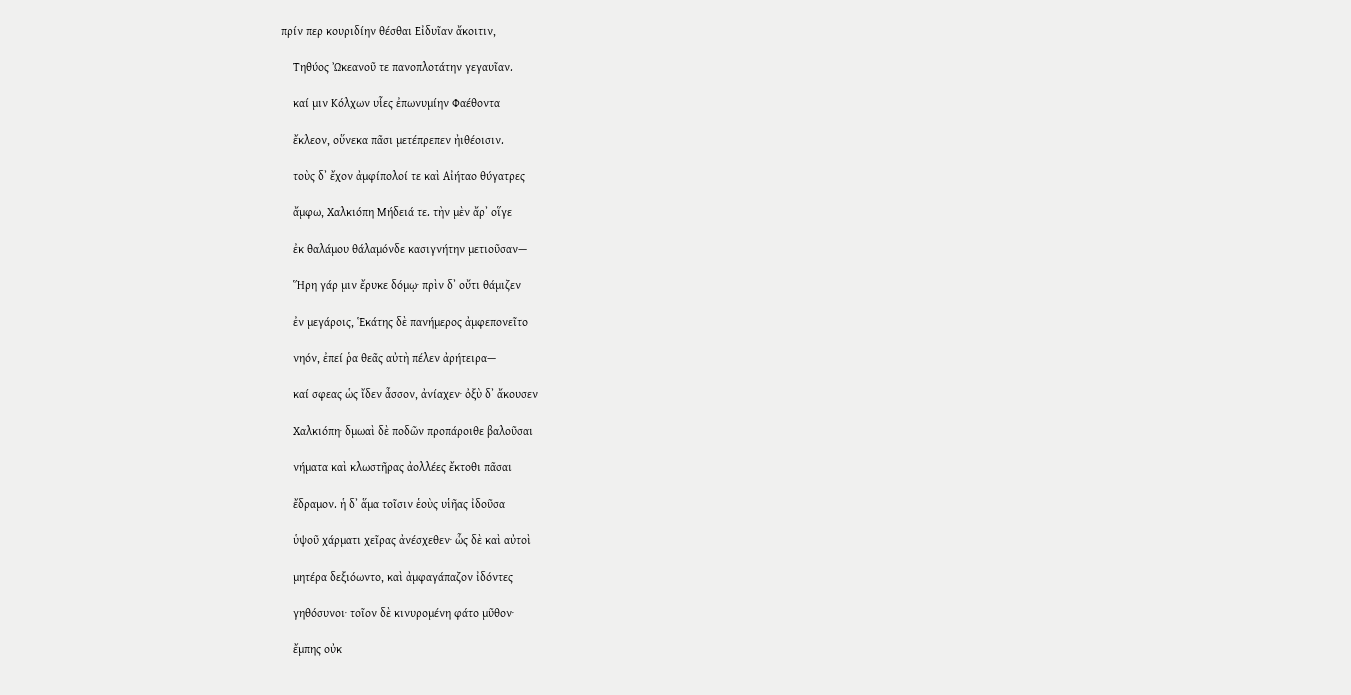πρίν περ κουριδίην θέσθαι Εἰδυῖαν ἄκοιτιν,

    Τηθύος Ὠκεανοῦ τε πανοπλοτάτην γεγαυῖαν.

    καί μιν Κόλχων υἷες ἐπωνυμίην Φαέθοντα

    ἔκλεον, οὕνεκα πᾶσι μετέπρεπεν ἠιθέοισιν.

    τοὺς δʼ ἔχον ἀμφίπολοί τε καὶ Αἰήταο θύγατρες

    ἄμφω, Χαλκιόπη Μήδειά τε. τὴν μὲν ἄρʼ οἵγε

    ἐκ θαλάμου θάλαμόνδε κασιγνήτην μετιοῦσαν—

    Ἥρη γάρ μιν ἔρυκε δόμῳ· πρὶν δʼ οὔτι θάμιζεν

    ἐν μεγάροις, Ἑκάτης δὲ πανήμερος ἀμφεπονεῖτο

    νηόν, ἐπεί ῥα θεᾶς αὐτὴ πέλεν ἀρήτειρα—

    καί σφεας ὡς ἴδεν ἆσσον, ἀνίαχεν· ὀξὺ δʼ ἄκουσεν

    Χαλκιόπη· δμωαὶ δὲ ποδῶν προπάροιθε βαλοῦσαι

    νήματα καὶ κλωστῆρας ἀολλέες ἔκτοθι πᾶσαι

    ἔδραμον. ἡ δʼ ἅμα τοῖσιν ἑοὺς υἱῆας ἰδοῦσα

    ὑψοῦ χάρματι χεῖρας ἀνέσχεθεν· ὧς δὲ καὶ αὐτοὶ

    μητέρα δεξιόωντο, καὶ ἀμφαγάπαζον ἰδόντες

    γηθόσυνοι· τοῖον δὲ κινυρομένη φάτο μῦθον·

    ἔμπης οὐκ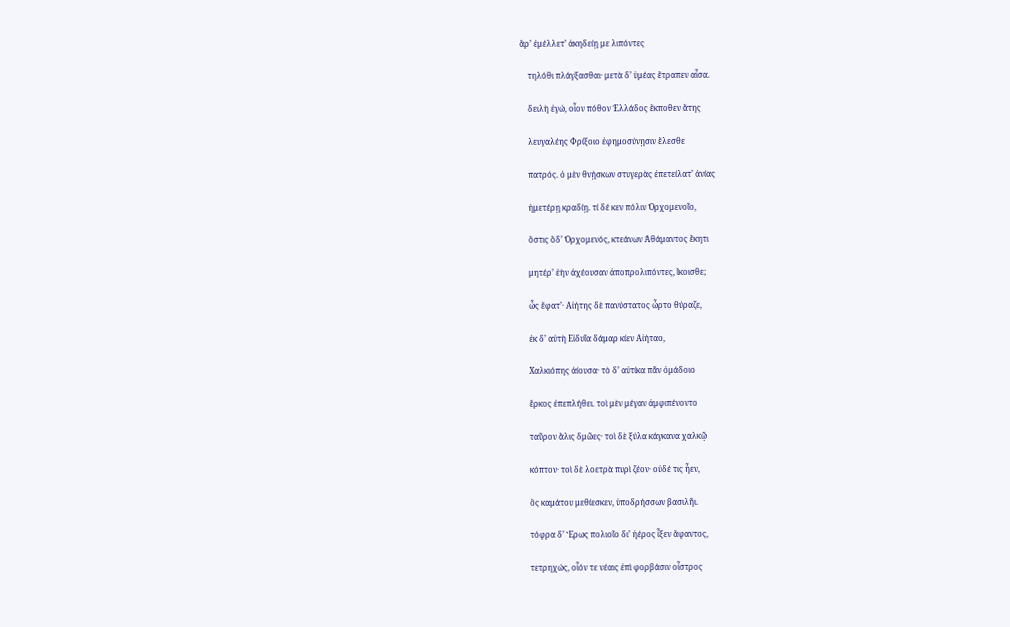ἄρʼ ἐμέλλετʼ ἀκηδείῃ με λιπόντες

    τηλόθι πλάγξασθαι· μετὰ δʼ ὑμέας ἔτραπεν αἶσα.

    δειλὴ ἐγώ, οἷον πόθον Ἑλλάδος ἔκποθεν ἄτης

    λευγαλέης Φρίξοιο ἐφημοσύνῃσιν ἕλεσθε

    πατρός. ὁ μὲν θνῄσκων στυγερὰς ἐπετείλατʼ ἀνίας

    ἡμετέρῃ κραδίῃ. τί δέ κεν πόλιν Ὀρχομενοῖο,

    ὅστις ὅδʼ Ὀρχομενός, κτεάνων Ἀθάμαντος ἕκητι

    μητέρʼ ἑὴν ἀχέουσαν ἀποπρολιπόντες, ἵκοισθε;

    ὧς ἔφατʼ· Αἰήτης δὲ πανύστατος ὦρτο θύραζε,

    ἐκ δʼ αὐτὴ Εἰδυῖα δάμαρ κίεν Αἰήταο,

    Χαλκιόπης ἀίουσα· τὸ δʼ αὐτίκα πᾶν ὁμάδοιο

    ἕρκος ἐπεπλήθει. τοὶ μὲν μέγαν ἀμφιπένοντο

    ταῦρον ἅλις δμῶες· τοὶ δὲ ξύλα κάγκανα χαλκῷ

    κόπτον· τοὶ δὲ λοετρὰ πυρὶ ζέον· οὐδέ τις ἦεν,

    ὃς καμάτου μεθίεσκεν, ὑποδρήσσων βασιλῆι.

    τόφρα δʼ Ἔρως πολιοῖο διʼ ἠέρος ἷξεν ἄφαντος,

    τετρηχώς, οἷόν τε νέαις ἐπὶ φορβάσιν οἶστρος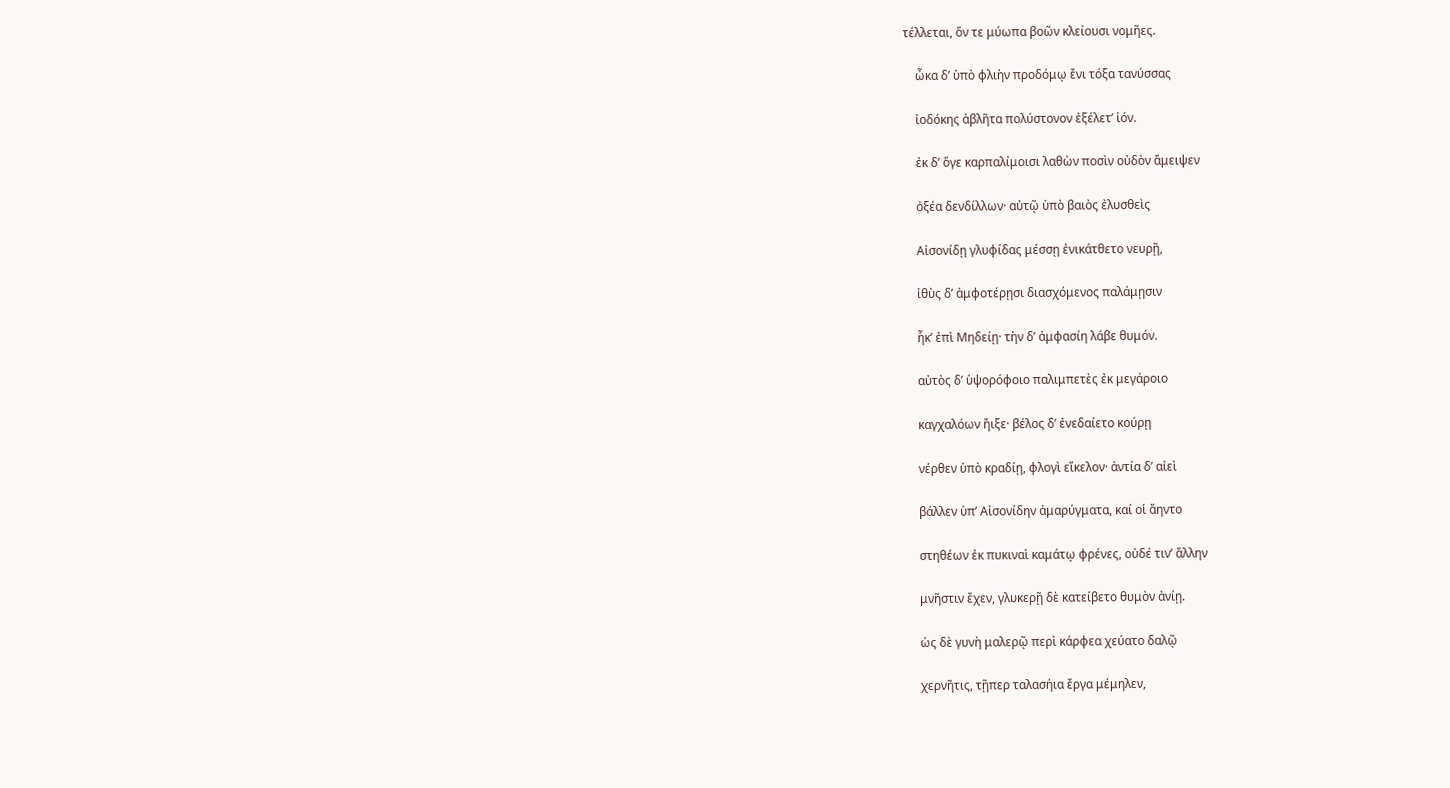τέλλεται, ὅν τε μύωπα βοῶν κλείουσι νομῆες.

    ὦκα δʼ ὑπὸ φλιὴν προδόμῳ ἔνι τόξα τανύσσας

    ἰοδόκης ἀβλῆτα πολύστονον ἐξέλετʼ ἰόν.

    ἐκ δʼ ὅγε καρπαλίμοισι λαθὼν ποσὶν οὐδὸν ἄμειψεν

    ὀξέα δενδίλλων· αὐτῷ ὑπὸ βαιὸς ἐλυσθεὶς

    Αἰσονίδῃ γλυφίδας μέσσῃ ἐνικάτθετο νευρῇ,

    ἰθὺς δʼ ἀμφοτέρῃσι διασχόμενος παλάμῃσιν

    ἧκʼ ἐπὶ Μηδείῃ· τὴν δʼ ἀμφασίη λάβε θυμόν.

    αὐτὸς δʼ ὑψορόφοιο παλιμπετὲς ἐκ μεγάροιο

    καγχαλόων ἤιξε· βέλος δʼ ἐνεδαίετο κούρῃ

    νέρθεν ὑπὸ κραδίῃ, φλογὶ εἴκελον· ἀντία δʼ αἰεὶ

    βάλλεν ὑπʼ Αἰσονίδην ἀμαρύγματα, καί οἱ ἄηντο

    στηθέων ἐκ πυκιναὶ καμάτῳ φρένες, οὐδέ τινʼ ἄλλην

    μνῆστιν ἔχεν, γλυκερῇ δὲ κατείβετο θυμὸν ἀνίῃ.

    ὡς δὲ γυνὴ μαλερῷ περὶ κάρφεα χεύατο δαλῷ

    χερνῆτις, τῇπερ ταλασήια ἔργα μέμηλεν,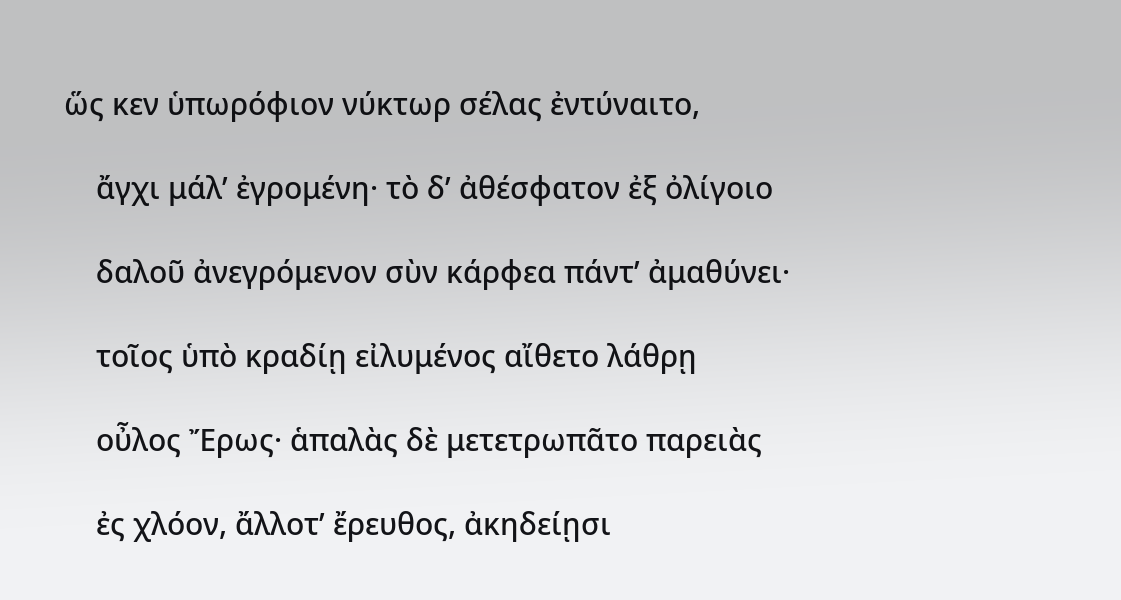ὥς κεν ὑπωρόφιον νύκτωρ σέλας ἐντύναιτο,

    ἄγχι μάλʼ ἐγρομένη· τὸ δʼ ἀθέσφατον ἐξ ὀλίγοιο

    δαλοῦ ἀνεγρόμενον σὺν κάρφεα πάντʼ ἀμαθύνει·

    τοῖος ὑπὸ κραδίῃ εἰλυμένος αἴθετο λάθρῃ

    οὖλος Ἔρως· ἁπαλὰς δὲ μετετρωπᾶτο παρειὰς

    ἐς χλόον, ἄλλοτʼ ἔρευθος, ἀκηδείῃσι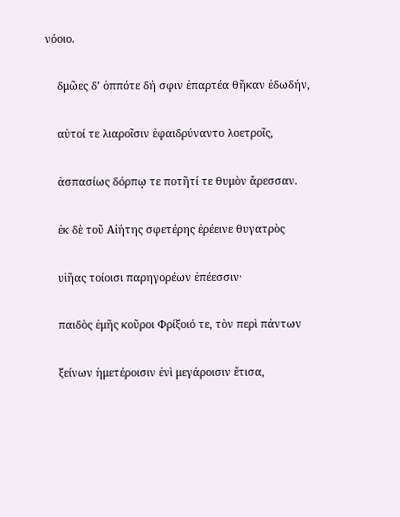νόοιο.

    δμῶες δʼ ὁππότε δή σφιν ἐπαρτέα θῆκαν ἐδωδήν,

    αὐτοί τε λιαροῖσιν ἐφαιδρύναντο λοετροῖς,

    ἀσπασίως δόρπῳ τε ποτῆτί τε θυμὸν ἄρεσσαν.

    ἐκ δὲ τοῦ Αἰήτης σφετέρης ἐρέεινε θυγατρὸς

    υἱῆας τοίοισι παρηγορέων ἐπέεσσιν·

    παιδὸς ἐμῆς κοῦροι Φρίξοιό τε, τὸν περὶ πάντων

    ξείνων ἡμετέροισιν ἐνὶ μεγάροισιν ἔτισα,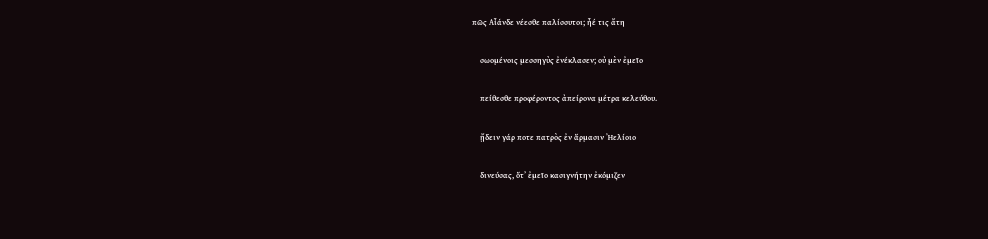πῶς Αἶάνδε νέεσθε παλίσσυτοι; ἦέ τις ἄτη

    σωομένοις μεσσηγὺς ἐνέκλασεν; οὐ μὲν ἐμεῖο

    πείθεσθε προφέροντος ἀπείρονα μέτρα κελεύθου.

    ᾔδειν γάρ ποτε πατρὸς ἐν ἅρμασιν Ἠελίοιο

    δινεύσας, ὅτʼ ἐμεῖο κασιγνήτην ἐκόμιζεν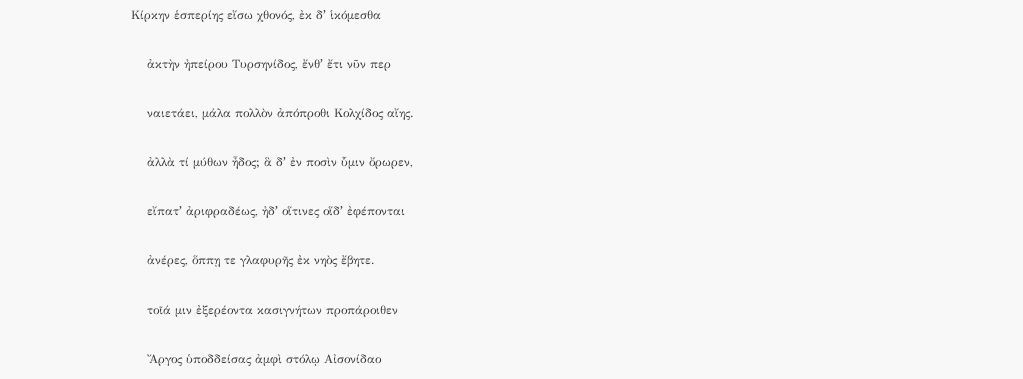Κίρκην ἑσπερίης εἴσω χθονός, ἐκ δʼ ἱκόμεσθα

    ἀκτὴν ἠπείρου Τυρσηνίδος, ἔνθʼ ἔτι νῦν περ

    ναιετάει, μάλα πολλὸν ἀπόπροθι Κολχίδος αἴης.

    ἀλλὰ τί μύθων ἦδος; ἃ δʼ ἐν ποσὶν ὗμιν ὄρωρεν,

    εἴπατʼ ἀριφραδέως, ἠδʼ οἵτινες οἵδʼ ἐφέπονται

    ἀνέρες, ὅππῃ τε γλαφυρῆς ἐκ νηὸς ἔβητε.

    τοῖά μιν ἐξερέοντα κασιγνήτων προπάροιθεν

    Ἄργος ὑποδδείσας ἀμφὶ στόλῳ Αἰσονίδαο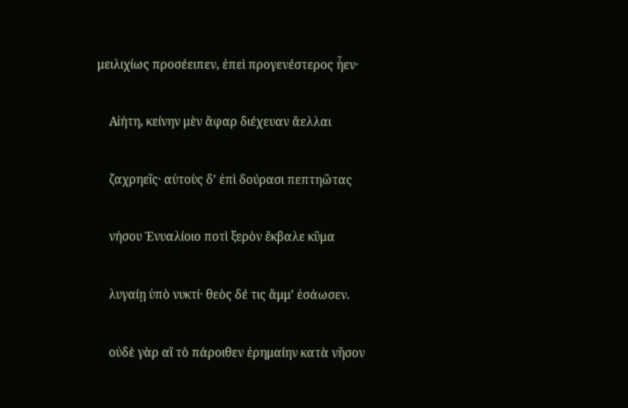μειλιχίως προσέειπεν, ἐπεὶ προγενέστερος ἦεν·

    Αἰήτη, κείνην μὲν ἄφαρ διέχευαν ἄελλαι

    ζαχρηεῖς· αὐτοὺς δʼ ἐπὶ δούρασι πεπτηῶτας

    νήσου Ἐνυαλίοιο ποτὶ ξερὸν ἔκβαλε κῦμα

    λυγαίῃ ὑπὸ νυκτί· θεὸς δέ τις ἄμμʼ ἐσάωσεν.

    οὐδὲ γὰρ αἳ τὸ πάροιθεν ἐρημαίην κατὰ νῆσον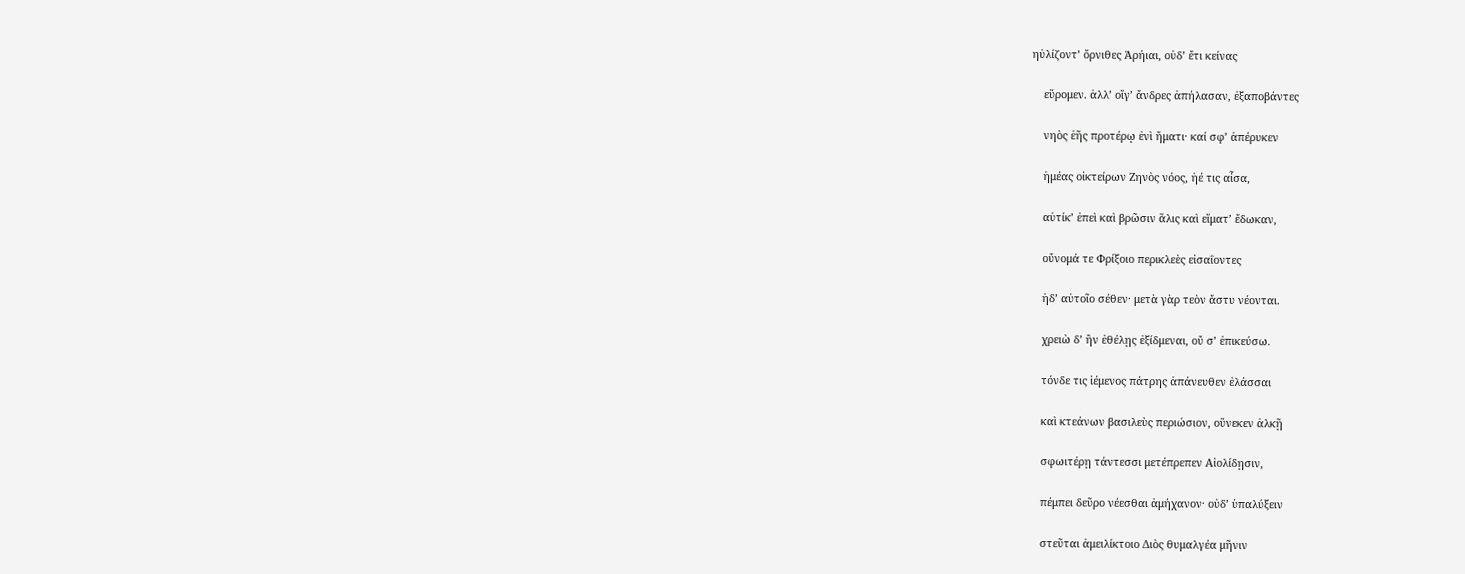ηὐλίζοντʼ ὄρνιθες Ἀρήιαι, οὐδʼ ἔτι κείνας

    εὕρομεν. ἀλλʼ οἵγʼ ἄνδρες ἀπήλασαν, ἐξαποβάντες

    νηὸς ἑῆς προτέρῳ ἐνὶ ἤματι· καί σφʼ ἀπέρυκεν

    ἡμέας οἰκτείρων Ζηνὸς νόος, ἠέ τις αἶσα,

    αὐτίκʼ ἐπεὶ καὶ βρῶσιν ἅλις καὶ εἵματʼ ἔδωκαν,

    οὔνομά τε Φρίξοιο περικλεὲς εἰσαΐοντες

    ἠδʼ αὐτοῖο σέθεν· μετὰ γὰρ τεὸν ἄστυ νέονται.

    χρειὼ δʼ ἢν ἐθέλῃς ἐξίδμεναι, οὔ σʼ ἐπικεύσω.

    τόνδε τις ἱέμενος πάτρης ἀπάνευθεν ἐλάσσαι

    καὶ κτεάνων βασιλεὺς περιώσιον, οὕνεκεν ἀλκῇ

    σφωιτέρῃ τάντεσσι μετέπρεπεν Αἰολίδῃσιν,

    πέμπει δεῦρο νέεσθαι ἀμήχανον· οὐδʼ ὑπαλύξειν

    στεῦται ἀμειλίκτοιο Διὸς θυμαλγέα μῆνιν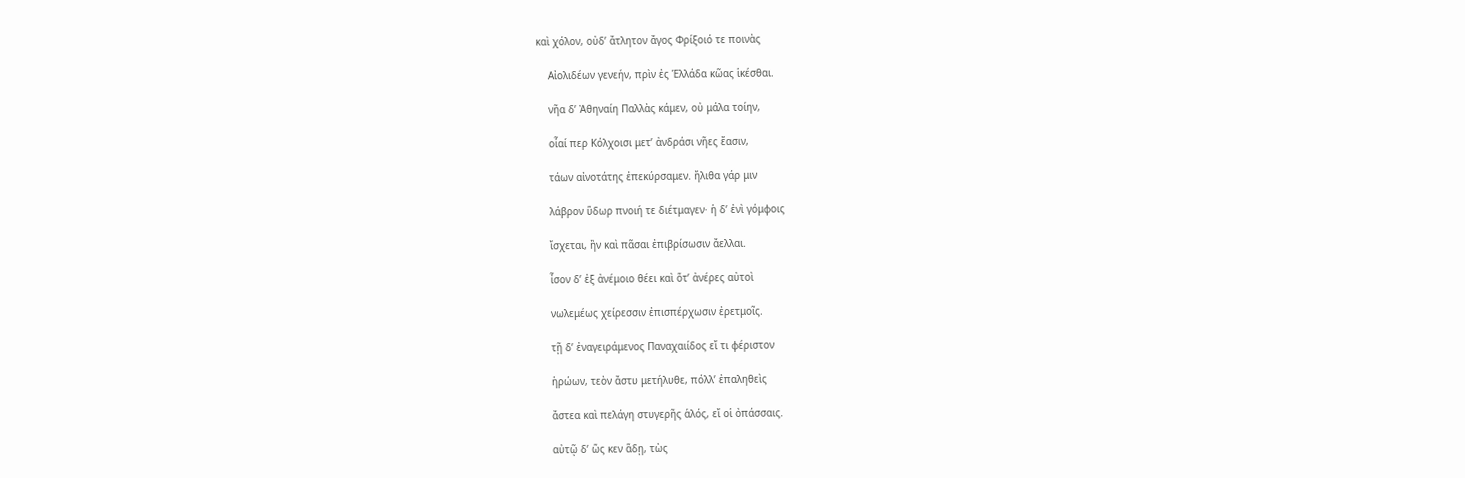καὶ χόλον, οὐδʼ ἄτλητον ἄγος Φρίξοιό τε ποινὰς

    Αἰολιδέων γενεήν, πρὶν ἐς Ἑλλάδα κῶας ἱκέσθαι.

    νῆα δʼ Ἀθηναίη Παλλὰς κάμεν, οὐ μάλα τοίην,

    οἷαί περ Κόλχοισι μετʼ ἀνδράσι νῆες ἔασιν,

    τάων αἰνοτάτης ἐπεκύρσαμεν. ἤλιθα γάρ μιν

    λάβρον ὕδωρ πνοιή τε διέτμαγεν· ἡ δʼ ἐνὶ γόμφοις

    ἴσχεται, ἢν καὶ πᾶσαι ἐπιβρίσωσιν ἄελλαι.

    ἶσον δʼ ἐξ ἀνέμοιο θέει καὶ ὅτʼ ἀνέρες αὐτοὶ

    νωλεμέως χείρεσσιν ἐπισπέρχωσιν ἐρετμοῖς.

    τῇ δʼ ἐναγειράμενος Παναχαιίδος εἴ τι φέριστον

    ἡρώων, τεὸν ἄστυ μετήλυθε, πόλλʼ ἐπαληθεὶς

    ἄστεα καὶ πελάγη στυγερῆς ἁλός, εἴ οἱ ὀπάσσαις.

    αὐτῷ δʼ ὥς κεν ἅδῃ, τὼς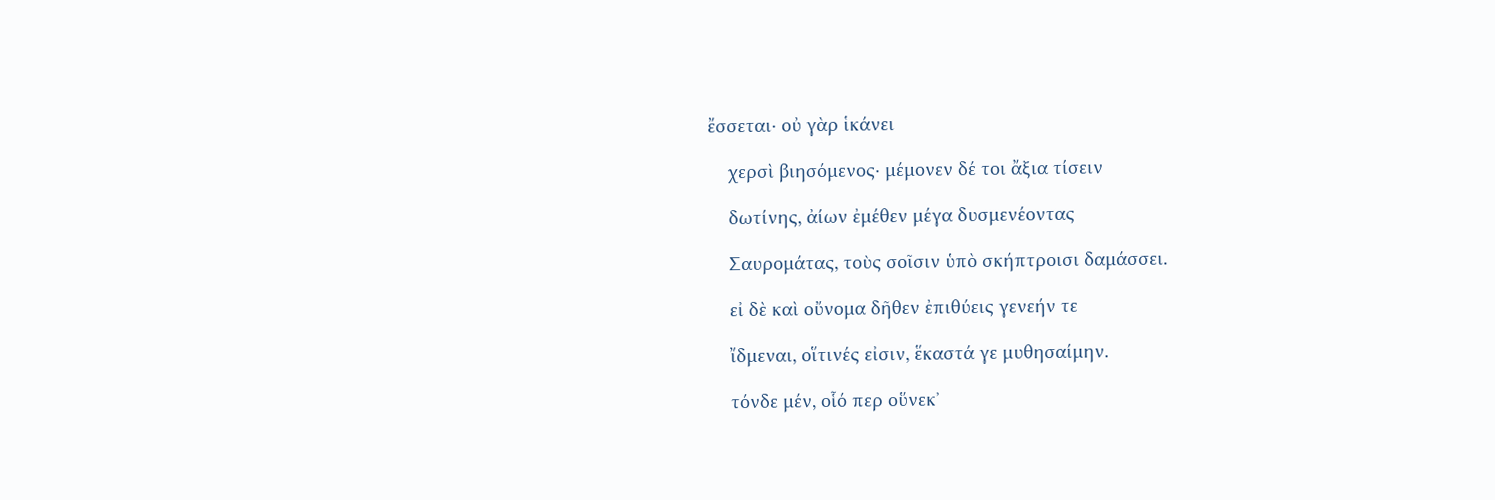ἔσσεται· οὐ γὰρ ἱκάνει

    χερσὶ βιησόμενος· μέμονεν δέ τοι ἄξια τίσειν

    δωτίνης, ἀίων ἐμέθεν μέγα δυσμενέοντας

    Σαυρομάτας, τοὺς σοῖσιν ὑπὸ σκήπτροισι δαμάσσει.

    εἰ δὲ καὶ οὔνομα δῆθεν ἐπιθύεις γενεήν τε

    ἴδμεναι, οἵτινές εἰσιν, ἕκαστά γε μυθησαίμην.

    τόνδε μέν, οἷό περ οὕνεκʼ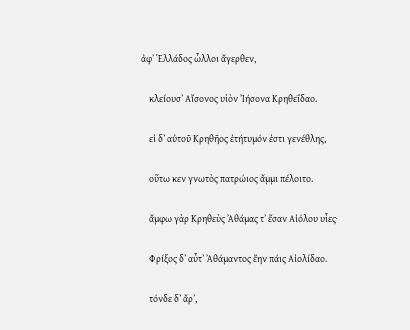ἀφʼ Ἑλλάδος ὧλλοι ἄγερθεν,

    κλείουσʼ Αἴσονος υἱὸν Ἰήσονα Κρηθεΐδαο.

    εἰ δʼ αὐτοῦ Κρηθῆος ἐτήτυμόν ἐστι γενέθλης,

    οὕτω κεν γνωτὸς πατρώιος ἄμμι πέλοιτο.

    ἄμφω γὰρ Κρηθεὺς Ἀθάμας τʼ ἔσαν Αἰόλου υἷες·

    Φρίξος δʼ αὖτʼ Ἀθάμαντος ἔην πάις Αἰολίδαο.

    τόνδε δʼ ἄρʼ,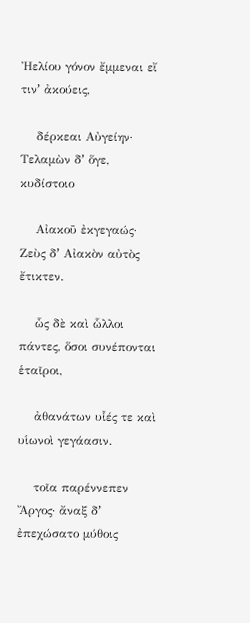Ἠελίου γόνον ἔμμεναι εἴ τινʼ ἀκούεις,

    δέρκεαι Αὐγείην· Τελαμὼν δʼ ὅγε, κυδίστοιο

    Αἰακοῦ ἐκγεγαώς· Ζεὺς δʼ Αἰακὸν αὐτὸς ἔτικτεν.

    ὧς δὲ καὶ ὧλλοι πάντες, ὅσοι συνέπονται ἑταῖροι,

    ἀθανάτων υἷές τε καὶ υἱωνοὶ γεγάασιν.

    τοῖα παρέννεπεν Ἄργος· ἄναξ δʼ ἐπεχώσατο μύθοις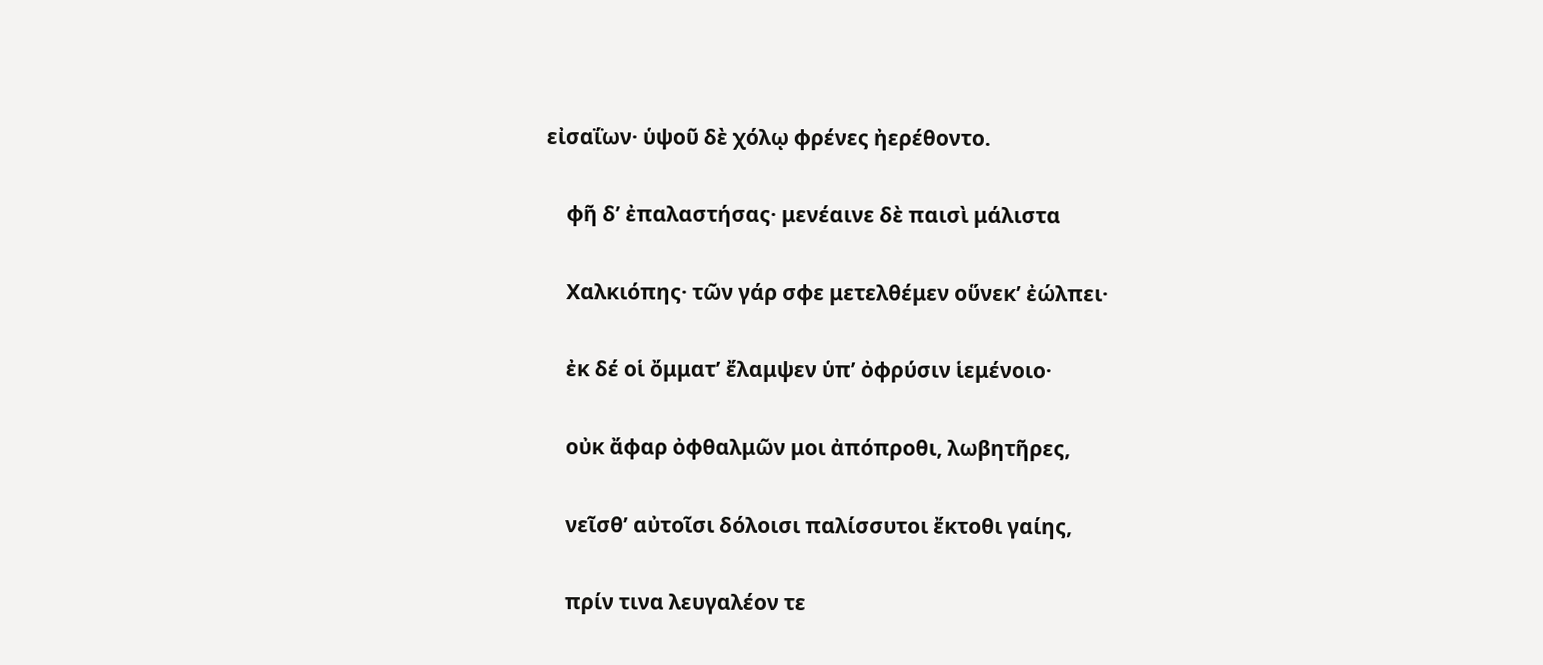εἰσαΐων· ὑψοῦ δὲ χόλῳ φρένες ἠερέθοντο.

    φῆ δʼ ἐπαλαστήσας· μενέαινε δὲ παισὶ μάλιστα

    Χαλκιόπης· τῶν γάρ σφε μετελθέμεν οὕνεκʼ ἐώλπει·

    ἐκ δέ οἱ ὄμματʼ ἔλαμψεν ὑπʼ ὀφρύσιν ἱεμένοιο·

    οὐκ ἄφαρ ὀφθαλμῶν μοι ἀπόπροθι, λωβητῆρες,

    νεῖσθʼ αὐτοῖσι δόλοισι παλίσσυτοι ἔκτοθι γαίης,

    πρίν τινα λευγαλέον τε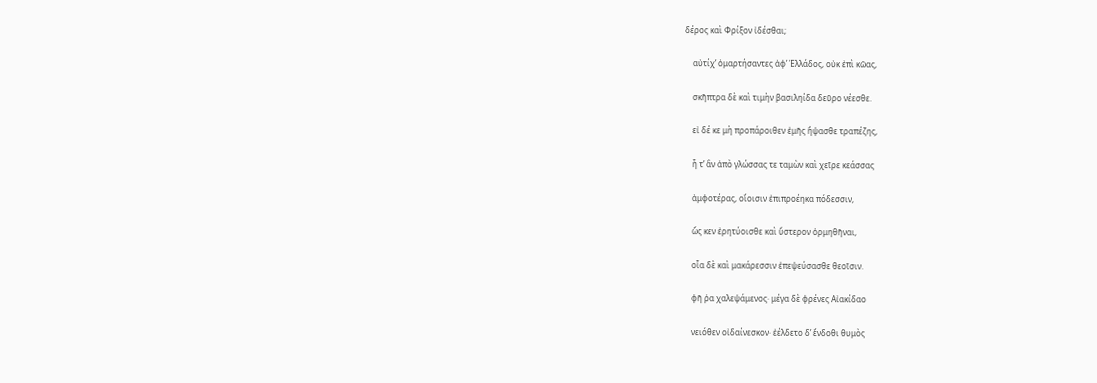δέρος καὶ Φρίξον ἰδέσθαι;

    αὐτίχʼ ὁμαρτήσαντες ἀφʼ Ἑλλάδος, οὐκ ἐπὶ κῶας,

    σκῆπτρα δὲ καὶ τιμὴν βασιληίδα δεῦρο νέεσθε.

    εἰ δέ κε μὴ προπάροιθεν ἐμῆς ἥψασθε τραπέζης,

    ἦ τʼ ἂν ἀπὸ γλώσσας τε ταμὼν καὶ χεῖρε κεάσσας

    ἀμφοτέρας, οἴοισιν ἐπιπροέηκα πόδεσσιν,

    ὥς κεν ἐρητύοισθε καὶ ὕστερον ὁρμηθῆναι,

    οἷα δὲ καὶ μακάρεσσιν ἐπεψεύσασθε θεοῖσιν.

    φῆ ῥα χαλεψάμενος· μέγα δὲ φρένες Αἰακίδαο

    νειόθεν οἰδαίνεσκον· ἐέλδετο δʼ ἔνδοθι θυμὸς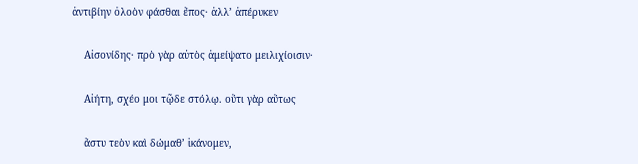ἀντιβίην ὀλοὸν φάσθαι ἔπος· ἀλλʼ ἀπέρυκεν

    Αἰσονίδης· πρὸ γὰρ αὐτὸς ἀμείψατο μειλιχίοισιν·

    Αἰήτη, σχέο μοι τῷδε στόλῳ. οὔτι γὰρ αὔτως

    ἄστυ τεὸν καὶ δώμαθʼ ἱκάνομεν,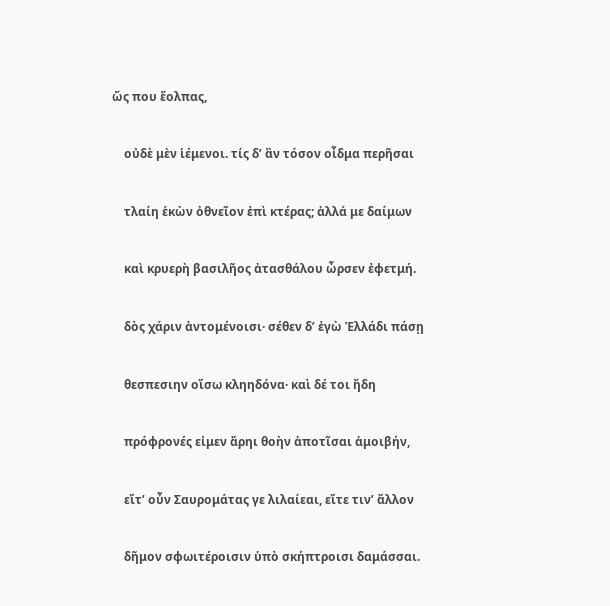ὥς που ἔολπας,

    οὐδὲ μὲν ἱέμενοι. τίς δʼ ἂν τόσον οἶδμα περῆσαι

    τλαίη ἑκὼν ὀθνεῖον ἐπὶ κτέρας; ἀλλά με δαίμων

    καὶ κρυερὴ βασιλῆος ἀτασθάλου ὦρσεν ἐφετμή.

    δὸς χάριν ἀντομένοισι· σέθεν δʼ ἐγὼ Ἑλλάδι πάσῃ

    θεσπεσιην οἴσω κληηδόνα· καὶ δέ τοι ἤδη

    πρόφρονές εἰμεν ἄρηι θοὴν ἀποτῖσαι ἀμοιβήν,

    εἴτʼ οὖν Σαυρομάτας γε λιλαίεαι, εἴτε τινʼ ἄλλον

    δῆμον σφωιτέροισιν ὑπὸ σκήπτροισι δαμάσσαι.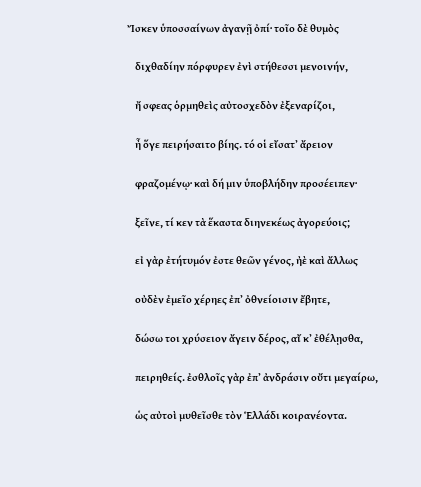Ἴσκεν ὑποσσαίνων ἀγανῇ ὀπί· τοῖο δὲ θυμὸς

    διχθαδίην πόρφυρεν ἐνὶ στήθεσσι μενοινήν,

    ἤ σφεας ὁρμηθεὶς αὐτοσχεδὸν ἐξεναρίζοι,

    ἦ ὅγε πειρήσαιτο βίης. τό οἱ εἴσατʼ ἄρειον

    φραζομένῳ· καὶ δή μιν ὑποβλήδην προσέειπεν·

    ξεῖνε, τί κεν τὰ ἕκαστα διηνεκέως ἀγορεύοις;

    εἰ γὰρ ἐτήτυμόν ἐστε θεῶν γένος, ἠὲ καὶ ἄλλως

    οὐδὲν ἐμεῖο χέρηες ἐπʼ ὀθνείοισιν ἔβητε,

    δώσω τοι χρύσειον ἄγειν δέρος, αἴ κʼ ἐθέλῃσθα,

    πειρηθείς. ἐσθλοῖς γὰρ ἐπʼ ἀνδράσιν οὔτι μεγαίρω,

    ὡς αὐτοὶ μυθεῖσθε τὸν Ἑλλάδι κοιρανέοντα.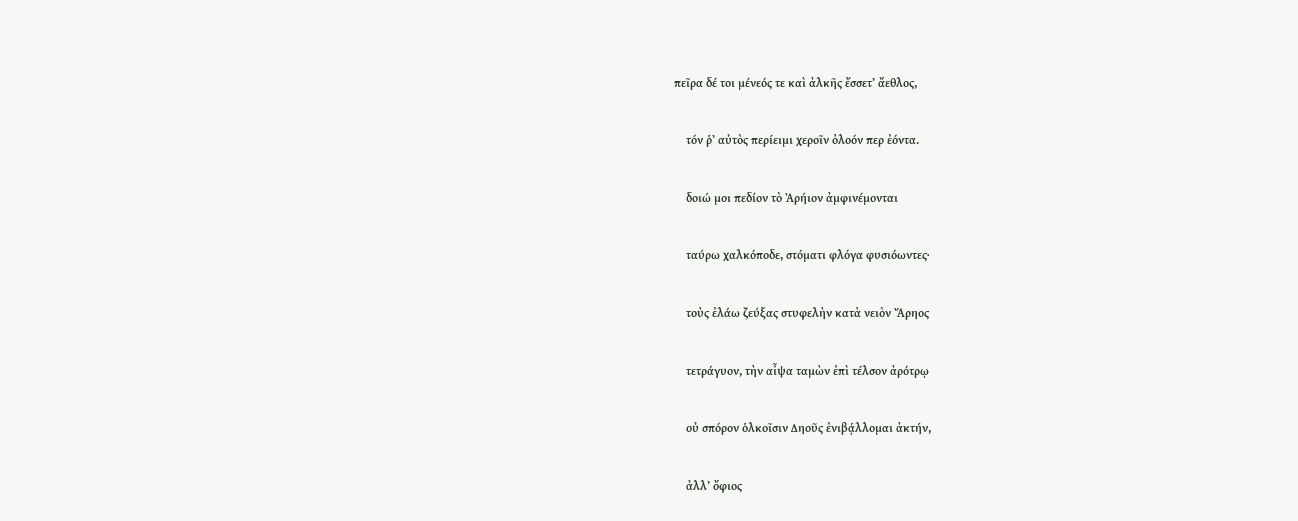πεῖρα δέ τοι μένεός τε καὶ ἀλκῆς ἔσσετʼ ἄεθλος,

    τόν ῥʼ αὐτὸς περίειμι χεροῖν ὀλοόν περ ἐόντα.

    δοιώ μοι πεδίον τὸ Ἀρήιον ἀμφινέμονται

    ταύρω χαλκόποδε, στόματι φλόγα φυσιόωντες·

    τοὺς ἐλάω ζεύξας στυφελὴν κατὰ νειὸν Ἄρηος

    τετράγυον, τὴν αἶψα ταμὼν ἐπὶ τέλσον ἀρότρῳ

    οὐ σπόρον ὁλκοῖσιν Δηοῦς ἐνιβᾴλλομαι ἀκτήν,

    ἀλλʼ ὄφιος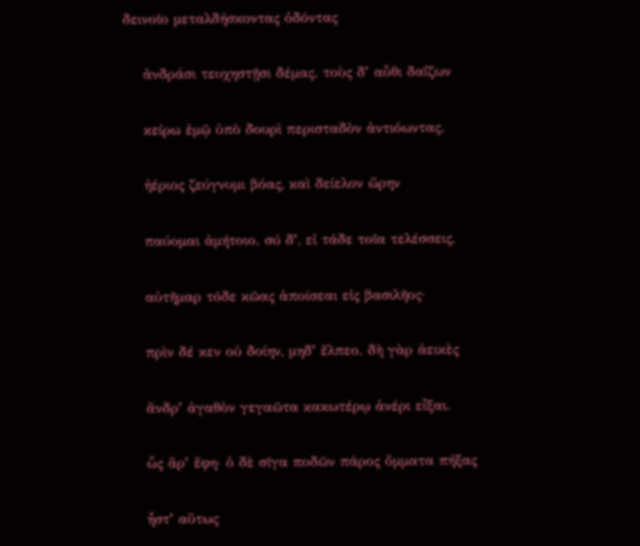δεινοῖο μεταλδήσκοντας ὀδόντας

    ἀνδράσι τευχηστῇσι δέμας. τοὺς δʼ αὖθι δαΐζων

    κείρω ἐμῷ ὑπὸ δουρὶ περισταδὸν ἀντιόωντας.

    ἠέριος ζεύγνυμι βόας, καὶ δείελον ὥρην

    παύομαι ἀμήτοιο. σύ δʼ, εἰ τάδε τοῖα τελέσσεις,

    αὐτῆμαρ τόδε κῶας ἀποίσεαι εἰς βασιλῆος·

    πρὶν δέ κεν οὐ δοίην, μηδʼ ἔλπεο. δὴ γὰρ ἀεικὲς

    ἄνδρʼ ἀγαθὸν γεγαῶτα κακωτέρῳ ἀνέρι εἶξαι.

    ὧς ἄρʼ ἔφη· ὁ δὲ σῖγα ποδῶν πάρος ὄμματα πήξας

    ἧστʼ αὔτως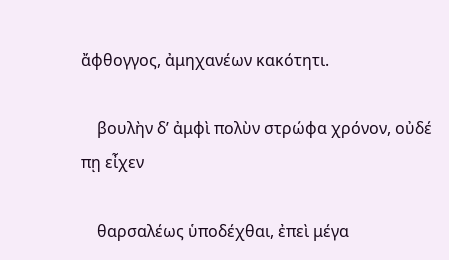ἄφθογγος, ἀμηχανέων κακότητι.

    βουλὴν δʼ ἀμφὶ πολὺν στρώφα χρόνον, οὐδέ πῃ εἶχεν

    θαρσαλέως ὑποδέχθαι, ἐπεὶ μέγα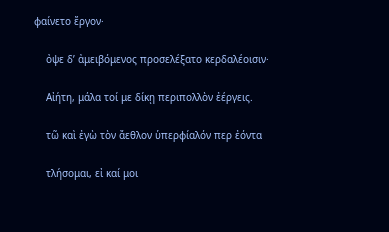φαίνετο ἔργον·

    ὀψε δʼ ἀμειβόμενος προσελέξατο κερδαλέοισιν·

    Αἰήτη, μάλα τοί με δίκῃ περιπολλὸν ἐέργεις.

    τῶ καὶ ἐγὼ τὸν ἄεθλον ὑπερφίαλόν περ ἐόντα

    τλήσομαι, εἰ καί μοι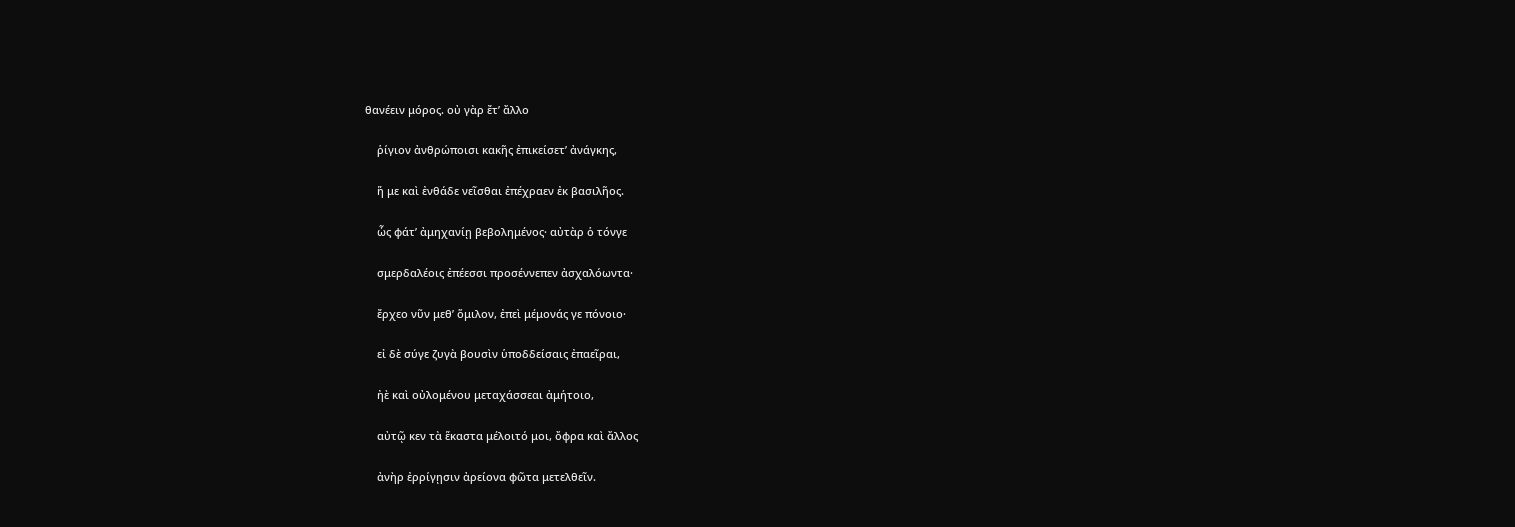θανέειν μόρος. οὐ γὰρ ἔτʼ ἄλλο

    ῥίγιον ἀνθρώποισι κακῆς ἐπικείσετʼ ἀνάγκης,

    ἥ με καὶ ἐνθάδε νεῖσθαι ἐπέχραεν ἐκ βασιλῆος.

    ὧς φάτʼ ἀμηχανίῃ βεβολημένος· αὐτὰρ ὁ τόνγε

    σμερδαλέοις ἐπέεσσι προσέννεπεν ἀσχαλόωντα·

    ἔρχεο νῦν μεθʼ ὅμιλον, ἐπεὶ μέμονάς γε πόνοιο·

    εἰ δὲ σύγε ζυγὰ βουσὶν ὑποδδείσαις ἐπαεῖραι,

    ἠὲ καὶ οὐλομένου μεταχάσσεαι ἀμήτοιο,

    αὐτῷ κεν τὰ ἕκαστα μέλοιτό μοι, ὄφρα καὶ ἄλλος

    ἀνὴρ ἐρρίγῃσιν ἀρείονα φῶτα μετελθεῖν.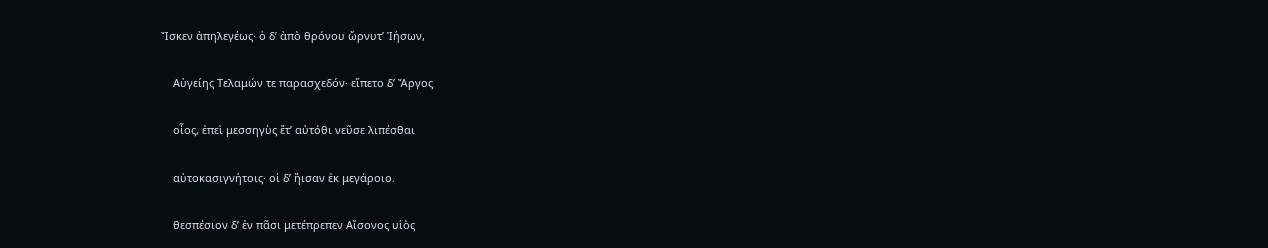Ἴσκεν ἀπηλεγέως· ὁ δʼ ἀπὸ θρόνου ὤρνυτʼ Ἰήσων,

    Αὐγείης Τελαμών τε παρασχεδόν· εἵπετο δʼ Ἄργος

    οἶος, ἐπεὶ μεσσηγὺς ἔτʼ αὐτόθι νεῦσε λιπέσθαι

    αὐτοκασιγνήτοις· οἱ δʼ ἤισαν ἐκ μεγάροιο.

    θεσπέσιον δʼ ἐν πᾶσι μετέπρεπεν Αἴσονος υἱὸς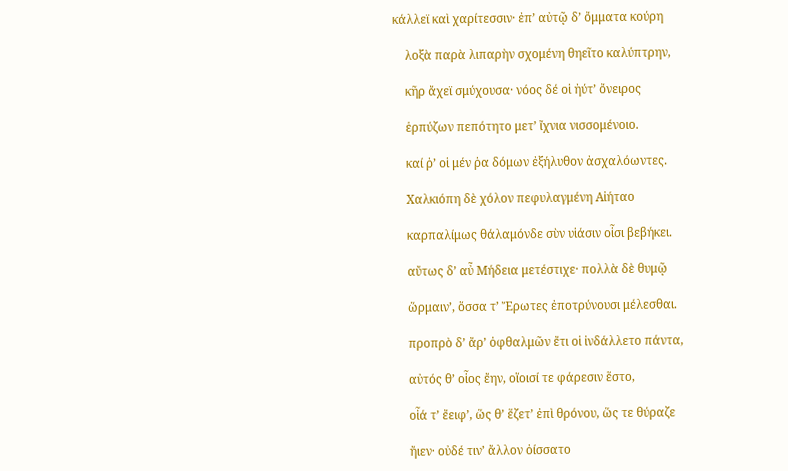κάλλεϊ καὶ χαρίτεσσιν· ἐπʼ αὐτῷ δʼ ὄμματα κούρη

    λοξὰ παρὰ λιπαρὴν σχομένη θηεῖτο καλύπτρην,

    κῆρ ἄχεϊ σμύχουσα· νόος δέ οἱ ἠύτʼ ὄνειρος

    ἑρπύζων πεπότητο μετʼ ἴχνια νισσομένοιο.

    καί ῥʼ οἱ μέν ῥα δόμων ἐξήλυθον ἀσχαλόωντες.

    Χαλκιόπη δὲ χόλον πεφυλαγμένη Αἰήταο

    καρπαλίμως θάλαμόνδε σὺν υἱάσιν οἷσι βεβήκει.

    αὔτως δʼ αὖ Μήδεια μετέστιχε· πολλὰ δὲ θυμῷ

    ὥρμαινʼ, ὅσσα τʼ Ἔρωτες ἐποτρύνουσι μέλεσθαι.

    προπρὸ δʼ ἄρʼ ὀφθαλμῶν ἔτι οἱ ἰνδάλλετο πάντα,

    αὐτός θʼ οἷος ἔην, οἵοισί τε φάρεσιν ἕστο,

    οἷά τʼ ἔειφʼ, ὥς θʼ ἕζετʼ ἐπὶ θρόνου, ὥς τε θύραζε

    ἤιεν· οὐδέ τινʼ ἄλλον ὀίσσατο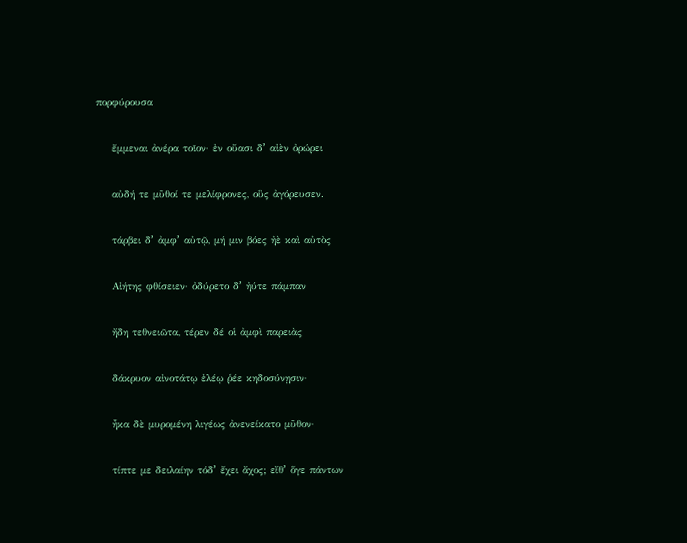πορφύρουσα

    ἔμμεναι ἀνέρα τοῖον· ἐν οὔασι δʼ αἰὲν ὀρώρει

    αὐδή τε μῦθοί τε μελίφρονες, οὓς ἀγόρευσεν.

    τάρβει δʼ ἀμφʼ αὐτῷ, μή μιν βόες ἠὲ καὶ αὐτὸς

    Αἰήτης φθίσειεν· ὀδύρετο δʼ ἠύτε πάμπαν

    ἤδη τεθνειῶτα, τέρεν δέ οἱ ἀμφὶ παρειὰς

    δάκρυον αἰνοτάτῳ ἐλέῳ ῥέε κηδοσύνῃσιν·

    ἦκα δὲ μυρομένη λιγέως ἀνενείκατο μῦθον·

    τίπτε με δειλαίην τόδʼ ἔχει ἄχος; εἴθʼ ὅγε πάντων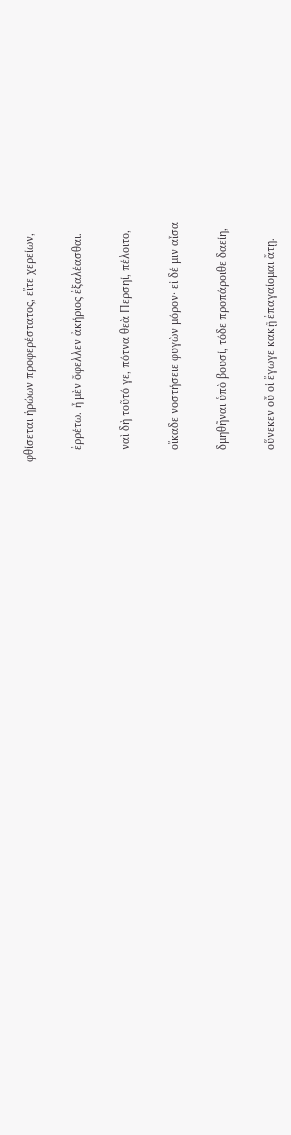φθίσεται ἡρώων προφερέστατος, εἴτε χερείων,

    ἐρρέτω. ἦ μὲν ὄφελλεν ἀκήριος ἐξαλέασθαι.

    ναὶ δὴ τοῦτό γε, πότνα θεὰ Περσηί, πέλοιτο,

    οἴκαδε νοστήσειε φυγὼν μόρον· εἰ δέ μιν αἶσα

    δμηθῆναι ὑπὸ βουσί, τόδε προπάροιθε δαείη,

    οὕνεκεν οὔ οἱ ἔγωγε κακῇ ἐπαγαίομαι ἄτῃ.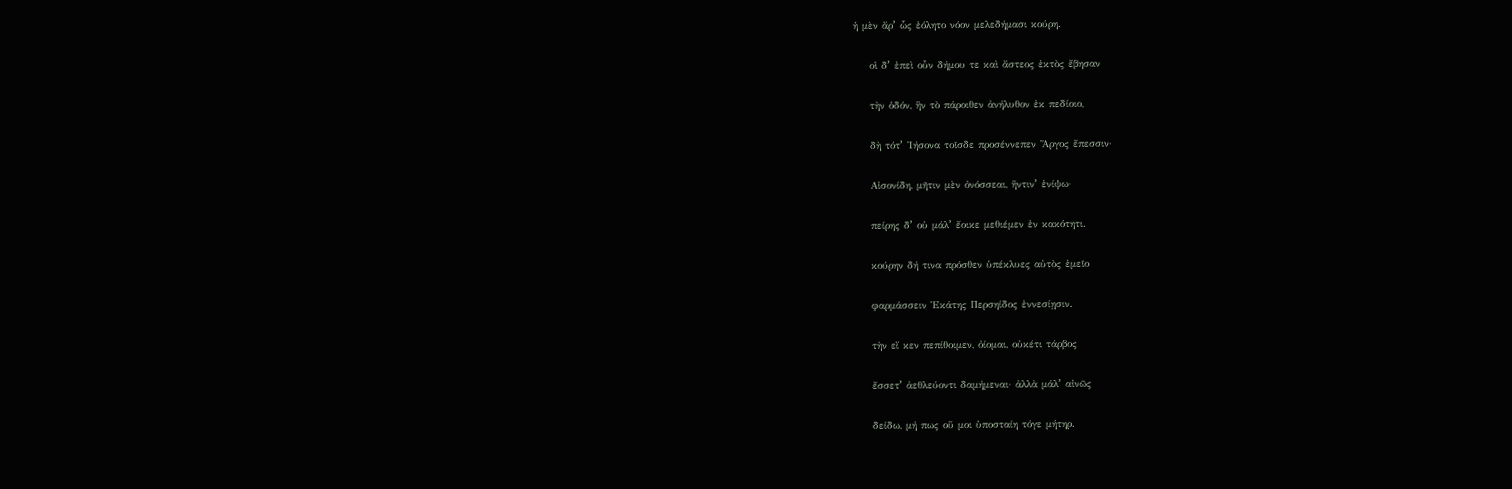ἡ μὲν ἄρʼ ὧς ἐόλητο νόον μελεδήμασι κούρη.

    οἱ δʼ ἐπεὶ οὖν δήμου τε καὶ ἄστεος ἐκτὸς ἔβησαν

    τὴν ὁδόν, ἣν τὸ πάροιθεν ἀνήλυθον ἐκ πεδίοιο,

    δὴ τότʼ Ἰήσονα τοῖσδε προσέννεπεν Ἄργος ἔπεσσιν·

    Αἰσονίδη, μῆτιν μὲν ὀνόσσεαι, ἥντινʼ ἐνίψω·

    πείρης δʼ οὐ μάλʼ ἔοικε μεθιέμεν ἐν κακότητι.

    κούρην δή τινα πρόσθεν ὑπέκλυες αὐτὸς ἐμεῖο

    φαρμάσσειν Ἑκάτης Περσηίδος ἐννεσίῃσιν.

    τὴν εἴ κεν πεπίθοιμεν, ὀίομαι, οὐκέτι τάρβος

    ἔσσετʼ ἀεθλεύοντι δαμήμεναι· ἀλλὰ μάλʼ αἰνῶς

    δείδω, μή πως οὔ μοι ὑποσταίη τόγε μήτηρ.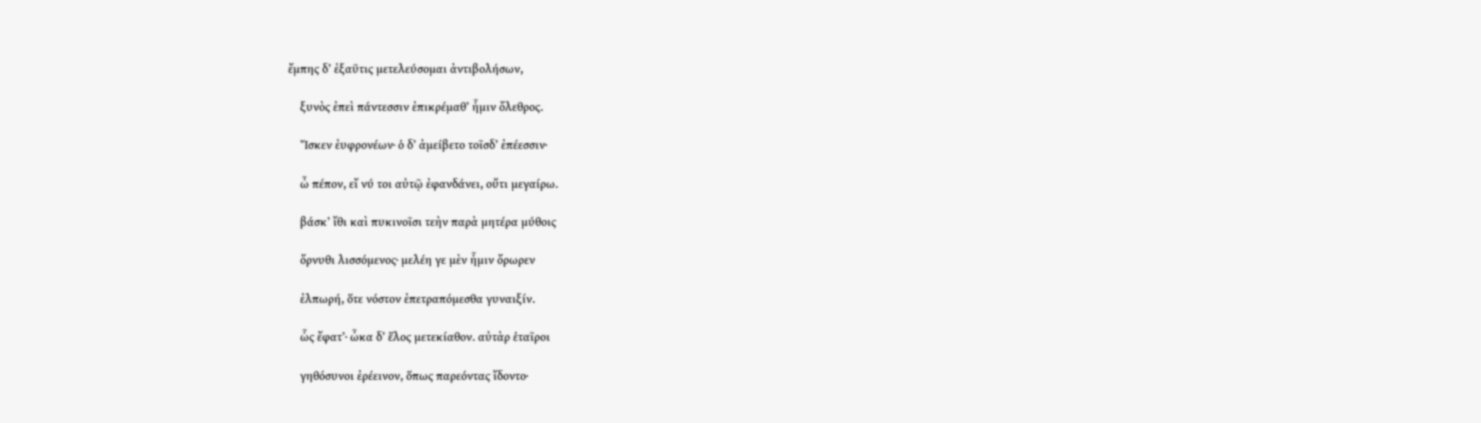ἔμπης δʼ ἐξαῦτις μετελεύσομαι ἀντιβολήσων,

    ξυνὸς ἐπεὶ πάντεσσιν ἐπικρέμαθʼ ἧμιν ὄλεθρος.

    Ἴσκεν ἐυφρονέων· ὁ δʼ ἀμείβετο τοῖσδʼ ἐπέεσσιν·

    ὦ πέπον, εἴ νύ τοι αὐτῷ ἐφανδάνει, οὔτι μεγαίρω.

    βάσκʼ ἴθι καὶ πυκινοῖσι τεὴν παρὰ μητέρα μύθοις

    ὄρνυθι λισσόμενος· μελέη γε μὲν ἧμιν ὄρωρεν

    ἐλπωρή, ὅτε νόστον ἐπετραπόμεσθα γυναιξίν.

    ὧς ἔφατʼ· ὦκα δʼ ἕλος μετεκίαθον. αὐτὰρ ἑταῖροι

    γηθόσυνοι ἐρέεινον, ὅπως παρεόντας ἴδοντο·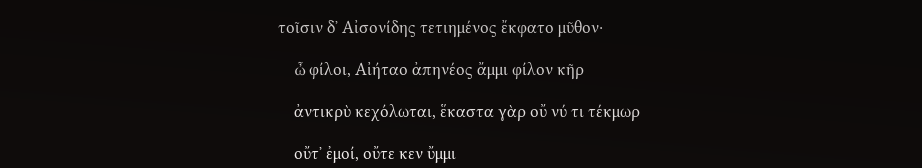τοῖσιν δʼ Αἰσονίδης τετιημένος ἔκφατο μῦθον·

    ὦ φίλοι, Αἰήταο ἀπηνέος ἄμμι φίλον κῆρ

    ἀντικρὺ κεχόλωται, ἕκαστα γὰρ οὔ νύ τι τέκμωρ

    οὔτʼ ἐμοί, οὔτε κεν ὔμμι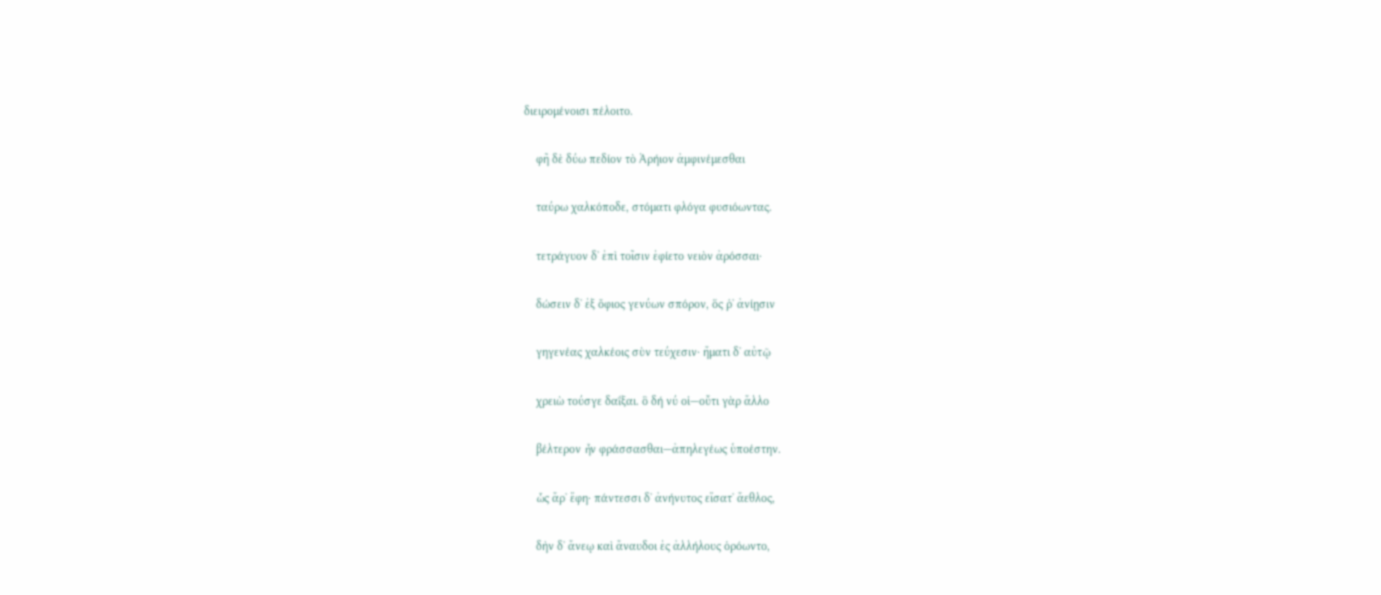διειρομένοισι πέλοιτο.

    φῆ δὲ δύω πεδίον τὸ Ἀρήιον ἀμφινέμεσθαι

    ταύρω χαλκόποδε, στόματι φλόγα φυσιόωντας.

    τετράγυον δʼ ἐπὶ τοῖσιν ἐφίετο νειὸν ἀρόσσαι·

    δώσειν δʼ ἐξ ὄφιος γενύων σπόρον, ὅς ῥʼ ἀνίῃσιν

    γηγενέας χαλκέοις σὺν τεύχεσιν· ἤματι δʼ αὐτῷ

    χρειὼ τούσγε δαΐξαι. ὃ δή νύ οἱ—οὔτι γὰρ ἄλλο

    βέλτερον ἦν φράσσασθαι—ἀπηλεγέως ὑποέστην.

    ὧς ἄρʼ ἔφη· πάντεσσι δʼ ἀνήνυτος εἴσατʼ ἄεθλος,

    δὴν δʼ ἄνεῳ καὶ ἄναυδοι ἐς ἀλλήλους ὁρόωντο,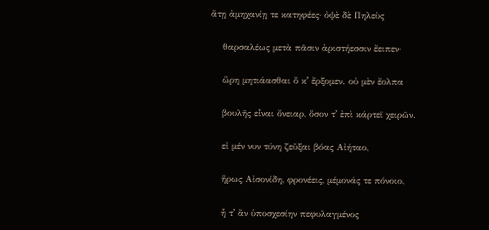ἄτῃ ἀμηχανίῃ τε κατηφέες· ὀψὲ δὲ Πηλεὺς

    θαρσαλέως μετὰ πᾶσιν ἀριστήεσσιν ἔειπεν·

    ὥρη μητιάασθαι ὅ κʼ ἔρξομεν. οὐ μὲν ἔολπα

    βουλῆς εἶναι ὄνειαρ, ὅσον τʼ ἐπὶ κάρτεϊ χειρῶν.

    εἰ μέν νυν τύνη ζεῦξαι βόας Αἰήταο,

    ἥρως Αἰσονίδη, φρονέεις, μέμονάς τε πόνοιο,

    ἦ τʼ ἂν ὑποσχεσίην πεφυλαγμένος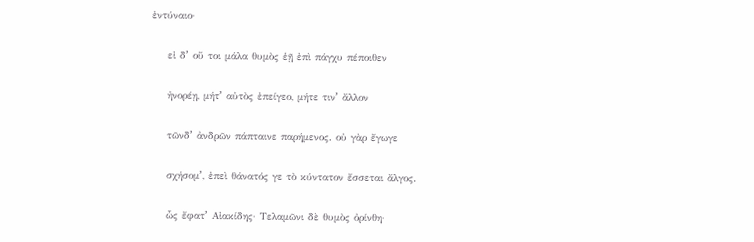ἐντύναιο·

    εἰ δʼ οὔ τοι μάλα θυμὸς ἑῇ ἐπὶ πάγχυ πέποιθεν

    ἠνορέῃ, μήτʼ αὐτὸς ἐπείγεο, μήτε τινʼ ἄλλον

    τῶνδʼ ἀνδρῶν πάπταινε παρήμενος. οὐ γὰρ ἔγωγε

    σχήσομʼ, ἐπεὶ θάνατός γε τὸ κύντατον ἔσσεται ἄλγος.

    ὧς ἔφατʼ Αἰακίδης· Τελαμῶνι δὲ θυμὸς ὀρίνθη·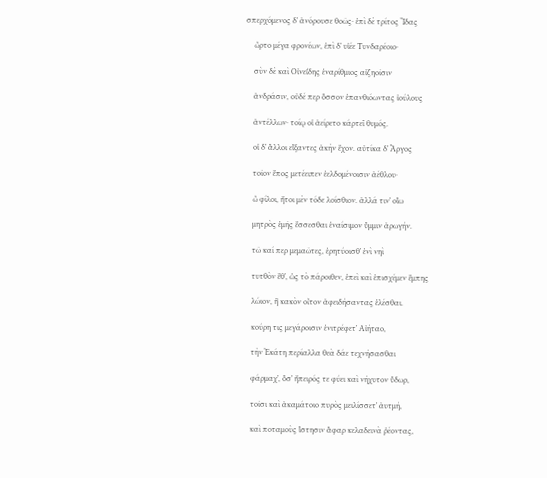σπερχόμενος δʼ ἀνόρουσε θοῶς· ἐπὶ δὲ τρίτος Ἴδας

    ὦρτο μέγα φρονέων, ἐπὶ δʼ υἱέε Τυνδαρέοιο·

    σὺν δὲ καὶ Οἰνεΐδης ἐναρίθμιος αἰζηοῖσιν

    ἀνδράσιν, οὐδέ περ ὅσσον ἐπανθιόωντας ἰούλους

    ἀντέλλων· τοίῳ οἱ ἀείρετο κάρτεϊ θυμός.

    οἱ δʼ ἄλλοι εἴξαντες ἀκὴν ἔχον. αὐτίκα δʼ Ἄργος

    τοῖον ἔπος μετέειπεν ἐελδομένοισιν ἀέθλου·

    ὦ φίλοι, ἤτοι μὲν τόδε λοίσθιον. ἀλλά τινʼ οἴω

    μητρὸς ἐμῆς ἔσσεσθαι ἐναίσιμον ὔμμιν ἀρωγήν.

    τῶ καί περ μεμαῶτες, ἐρητύοισθʼ ἐνὶ νηὶ

    τυτθὸν ἔθʼ, ὡς τὸ πάροιθεν, ἐπεὶ καὶ ἐπισχέμεν ἔμπης

    λώιον, ἢ κακὸν οἶτον ἀφειδήσαντας ἑλέσθαι.

    κούρη τις μεγάροισιν ἐνιτρέφετʼ Αἰήταο,

    τὴν Ἑκάτη περίαλλα θεὰ δάε τεχνήσασθαι

    φάρμαχʼ, ὅσʼ ἤπειρός τε φύει καὶ νήχυτον ὕδωρ,

    τοῖσι καὶ ἀκαμάτοιο πυρὸς μειλίσσετʼ ἀυτμή,

    καὶ ποταμοὺς ἵστησιν ἄφαρ κελαδεινὰ ῥέοντας,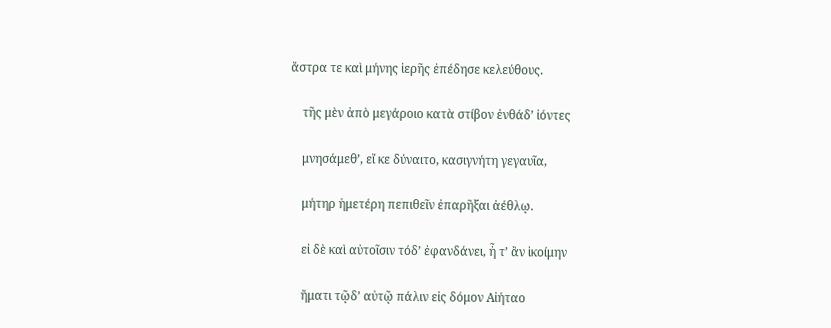ἄστρα τε καὶ μήνης ἱερῆς ἐπέδησε κελεύθους.

    τῆς μὲν ἀπὸ μεγάροιο κατὰ στίβον ἐνθάδʼ ἰόντες

    μνησάμεθʼ, εἴ κε δύναιτο, κασιγνήτη γεγαυῖα,

    μήτηρ ἡμετέρη πεπιθεῖν ἐπαρῆξαι ἀέθλῳ.

    εἰ δὲ καὶ αὐτοῖσιν τόδʼ ἐφανδάνει, ἦ τʼ ἂν ἱκοίμην

    ἤματι τῷδʼ αὐτῷ πάλιν εἰς δόμον Αἰήταο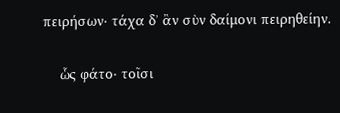πειρήσων· τάχα δʼ ἂν σὺν δαίμονι πειρηθείην.

    ὧς φάτο· τοῖσι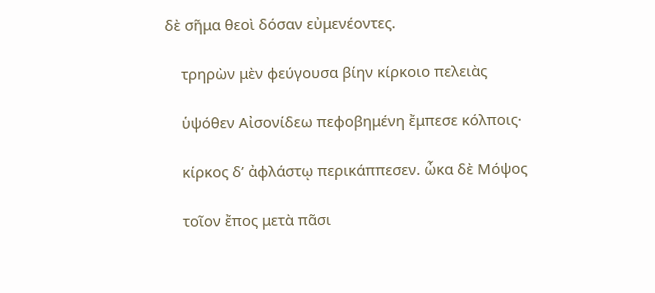δὲ σῆμα θεοὶ δόσαν εὐμενέοντες.

    τρηρὼν μὲν φεύγουσα βίην κίρκοιο πελειὰς

    ὑψόθεν Αἰσονίδεω πεφοβημένη ἔμπεσε κόλποις·

    κίρκος δʼ ἀφλάστῳ περικάππεσεν. ὦκα δὲ Μόψος

    τοῖον ἔπος μετὰ πᾶσι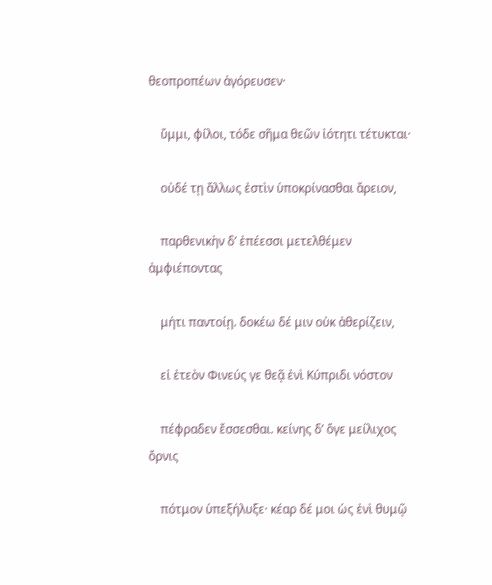θεοπροπέων ἀγόρευσεν·

    ὔμμι, φίλοι, τόδε σῆμα θεῶν ἰότητι τέτυκται·

    οὐδέ τῃ ἄλλως ἐστὶν ὑποκρίνασθαι ἄρειον,

    παρθενικὴν δʼ ἐπέεσσι μετελθέμεν ἀμφιέποντας

    μήτι παντοίῃ. δοκέω δέ μιν οὐκ ἀθερίζειν,

    εἰ ἐτεὸν Φινεύς γε θεᾷ ἐνὶ Κύπριδι νόστον

    πέφραδεν ἔσσεσθαι. κείνης δʼ ὅγε μείλιχος ὄρνις

    πότμον ὑπεξήλυξε· κέαρ δέ μοι ὡς ἐνὶ θυμῷ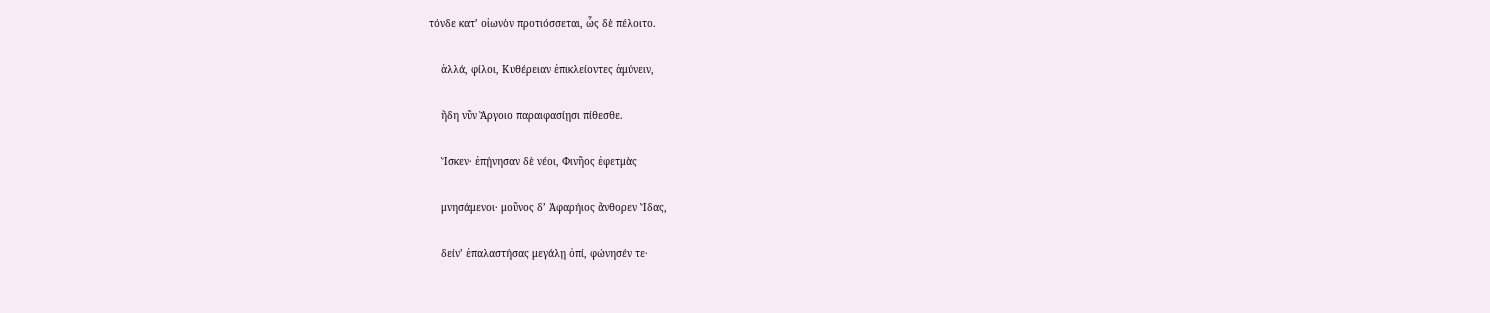τόνδε κατʼ οἰωνὸν προτιόσσεται, ὧς δὲ πέλοιτο.

    ἀλλά, φίλοι, Κυθέρειαν ἐπικλείοντες ἀμύνειν,

    ἤδη νῦν Ἄργοιο παραιφασίῃσι πίθεσθε.

    Ἴσκεν· ἐπῄνησαν δὲ νέοι, Φινῆος ἐφετμὰς

    μνησάμενοι· μοῦνος δʼ Ἀφαρήιος ἄνθορεν Ἴδας,

    δείνʼ ἐπαλαστήσας μεγάλῃ ὀπί, φώνησέν τε·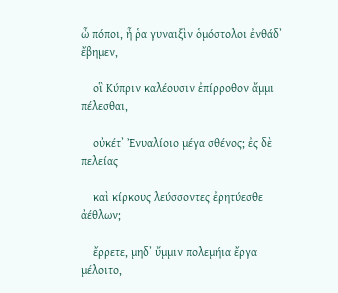ὦ πόποι, ἦ ῥα γυναιξὶν ὁμόστολοι ἐνθάδʼ ἔβημεν,

    οἳ Κύπριν καλέουσιν ἐπίρροθον ἄμμι πέλεσθαι,

    οὐκέτʼ Ἐνυαλίοιο μέγα σθένος; ἐς δὲ πελείας

    καὶ κίρκους λεύσσοντες ἐρητύεσθε ἀέθλων;

    ἔρρετε, μηδʼ ὔμμιν πολεμήια ἔργα μέλοιτο,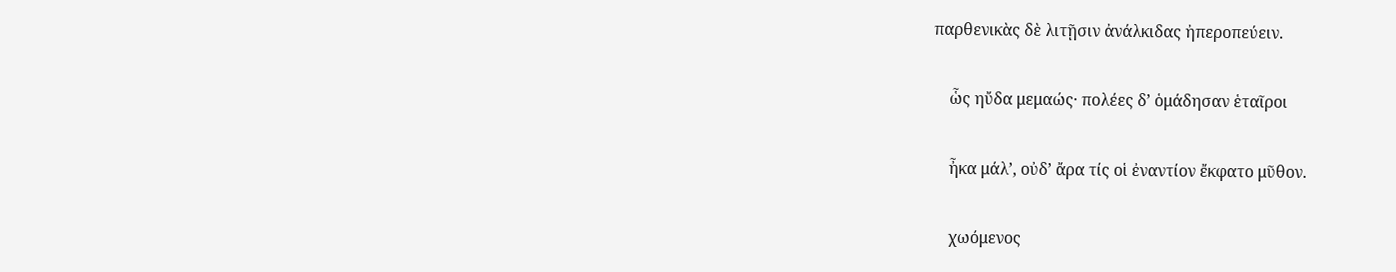παρθενικὰς δὲ λιτῇσιν ἀνάλκιδας ἠπεροπεύειν.

    ὧς ηὔδα μεμαώς· πολέες δʼ ὁμάδησαν ἑταῖροι

    ἦκα μάλʼ, οὐδʼ ἄρα τίς οἱ ἐναντίον ἔκφατο μῦθον.

    χωόμενος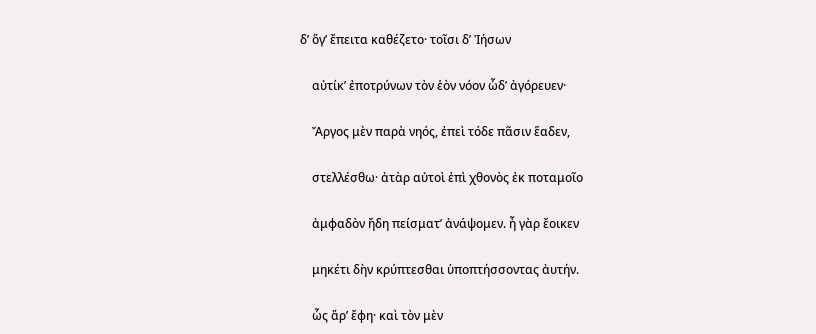δʼ ὅγʼ ἔπειτα καθέζετο· τοῖσι δʼ Ἰήσων

    αὐτίκʼ ἐποτρύνων τὸν ἑὸν νόον ὧδʼ ἀγόρευεν·

    Ἄργος μὲν παρὰ νηός, ἐπεὶ τόδε πᾶσιν ἕαδεν,

    στελλέσθω· ἀτὰρ αὐτοὶ ἐπὶ χθονὸς ἐκ ποταμοῖο

    ἀμφαδὸν ἤδη πείσματʼ ἀνάψομεν. ἦ γὰρ ἔοικεν

    μηκέτι δὴν κρύπτεσθαι ὑποπτήσσοντας ἀυτήν.

    ὧς ἄρʼ ἔφη· καὶ τὸν μὲν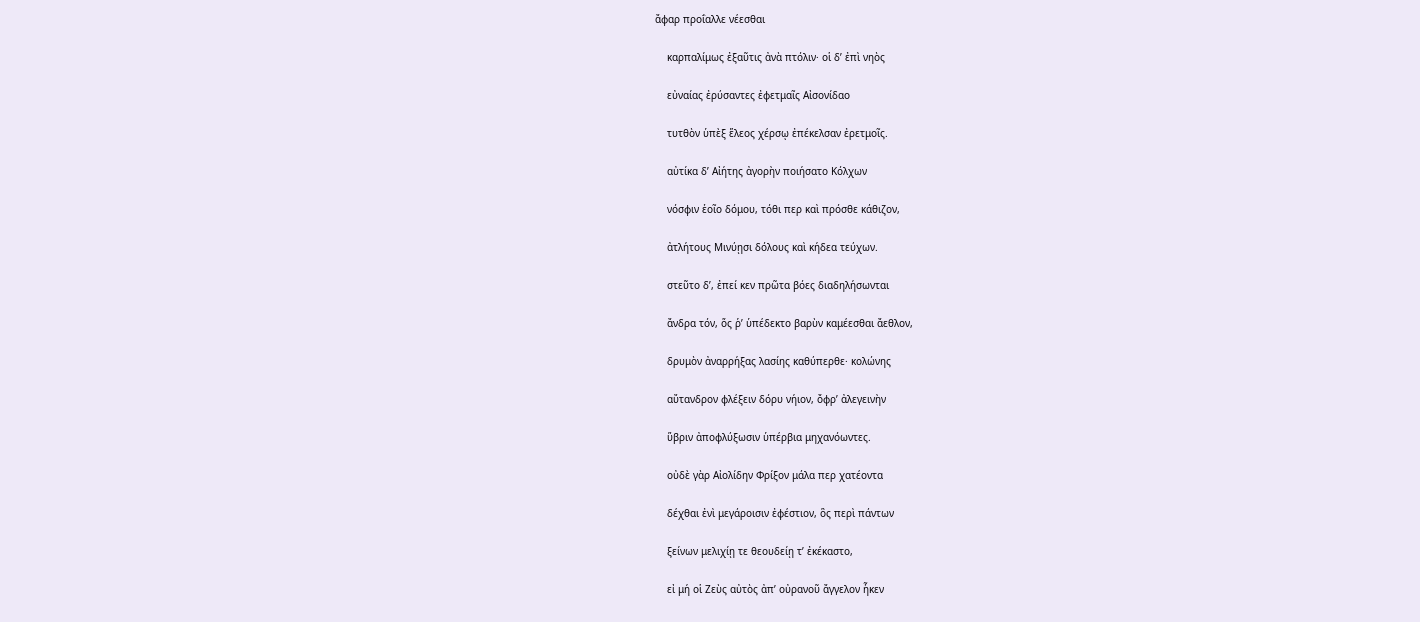ἄφαρ προΐαλλε νέεσθαι

    καρπαλίμως ἐξαῦτις ἀνὰ πτόλιν· οἱ δʼ ἐπὶ νηὸς

    εὐναίας ἐρύσαντες ἐφετμαῖς Αἰσονίδαο

    τυτθὸν ὑπὲξ ἕλεος χέρσῳ ἐπέκελσαν ἐρετμοῖς.

    αὐτίκα δʼ Αἰήτης ἀγορὴν ποιήσατο Κόλχων

    νόσφιν ἑοῖο δόμου, τόθι περ καὶ πρόσθε κάθιζον,

    ἀτλήτους Μινύῃσι δόλους καὶ κήδεα τεύχων.

    στεῦτο δʼ, ἐπεί κεν πρῶτα βόες διαδηλήσωνται

    ἄνδρα τόν, ὅς ῥʼ ὑπέδεκτο βαρὺν καμέεσθαι ἄεθλον,

    δρυμὸν ἀναρρήξας λασίης καθύπερθε· κολώνης

    αὔτανδρον φλέξειν δόρυ νήιον, ὄφρʼ ἀλεγεινὴν

    ὕβριν ἀποφλύξωσιν ὑπέρβια μηχανόωντες.

    οὐδὲ γὰρ Αἰολίδην Φρίξον μάλα περ χατέοντα

    δέχθαι ἐνὶ μεγάροισιν ἐφέστιον, ὃς περὶ πάντων

    ξείνων μελιχίῃ τε θεουδείῃ τʼ ἐκέκαστο,

    εἰ μή οἱ Ζεὺς αὐτὸς ἀπʼ οὐρανοῦ ἄγγελον ἧκεν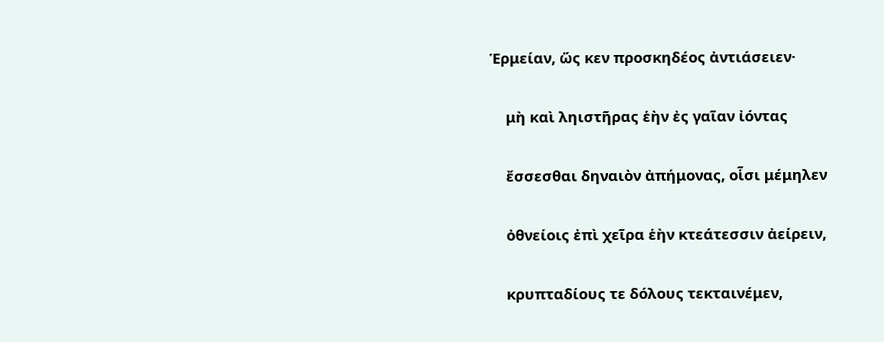Ἑρμείαν, ὥς κεν προσκηδέος ἀντιάσειεν·

    μὴ καὶ ληιστῆρας ἑὴν ἐς γαῖαν ἰόντας

    ἔσσεσθαι δηναιὸν ἀπήμονας, οἷσι μέμηλεν

    ὀθνείοις ἐπὶ χεῖρα ἑὴν κτεάτεσσιν ἀείρειν,

    κρυπταδίους τε δόλους τεκταινέμεν,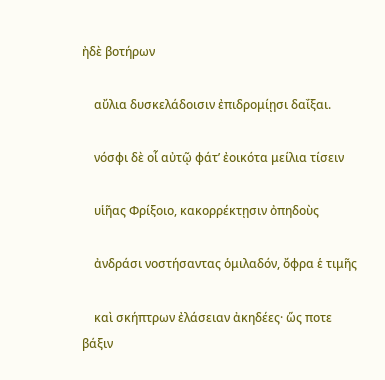ἠδὲ βοτήρων

    αὔλια δυσκελάδοισιν ἐπιδρομίῃσι δαΐξαι.

    νόσφι δὲ οἷ αὐτῷ φάτʼ ἐοικότα μείλια τίσειν

    υἱῆας Φρίξοιο, κακορρέκτῃσιν ὀπηδοὺς

    ἀνδράσι νοστήσαντας ὁμιλαδόν, ὄφρα ἑ τιμῆς

    καὶ σκήπτρων ἐλάσειαν ἀκηδέες· ὥς ποτε βάξιν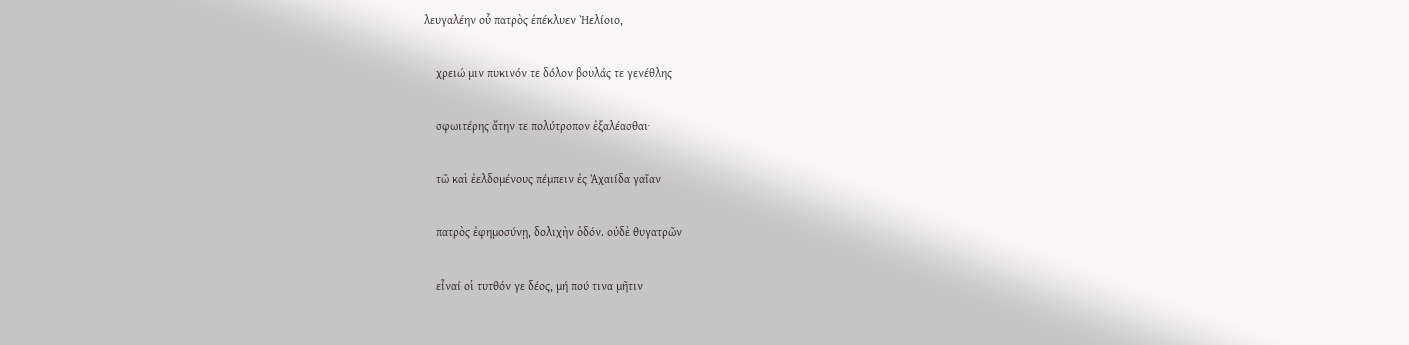λευγαλέην οὗ πατρὸς ἐπέκλυεν Ἠελίοιο,

    χρειώ μιν πυκινόν τε δόλον βουλάς τε γενέθλης

    σφωιτέρης ἄτην τε πολύτροπον ἐξαλέασθαι·

    τῶ καὶ ἐελδομένους πέμπειν ἐς Ἀχαιίδα γαῖαν

    πατρὸς ἐφημοσύνῃ, δολιχὴν ὁδόν. οὐδὲ θυγατρῶν

    εἶναί οἱ τυτθόν γε δέος, μή πού τινα μῆτιν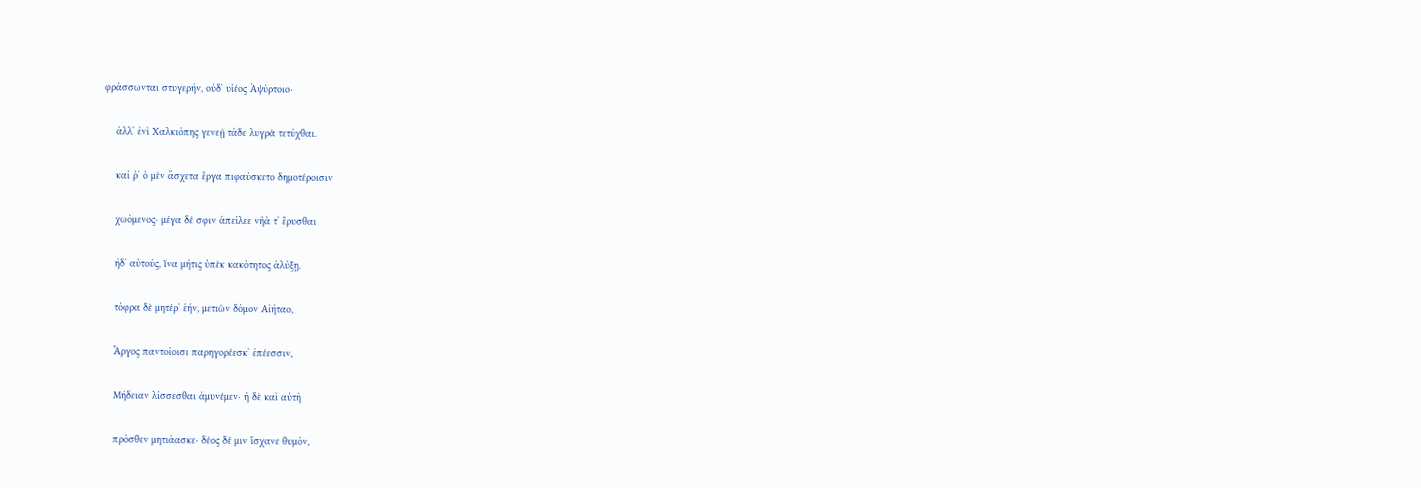φράσσωνται στυγερήν, οὐδʼ υἱέος Ἀψύρτοιο·

    ἀλλʼ ἐνὶ Χαλκιόπης γενεῇ τάδε λυγρὰ τετύχθαι.

    καί ῥʼ ὁ μὲν ἄσχετα ἔργα πιφαύσκετο δημοτέροισιν

    χωόμενος· μέγα δέ σφιν ἀπείλεε νῆά τʼ ἔρυσθαι

    ἠδʼ αὐτούς, ἵνα μήτις ὑπὲκ κακότητος ἀλύξῃ.

    τόφρα δὲ μητέρʼ ἑήν, μετιὼν δόμον Αἰήταο,

    Ἄργος παντοίοισι παρηγορέεσκʼ ἐπέεσσιν,

    Μήδειαν λίσσεσθαι ἀμυνέμεν· ἡ δὲ καὶ αὐτὴ

    πρόσθεν μητιάασκε· δέος δέ μιν ἴσχανε θυμόν,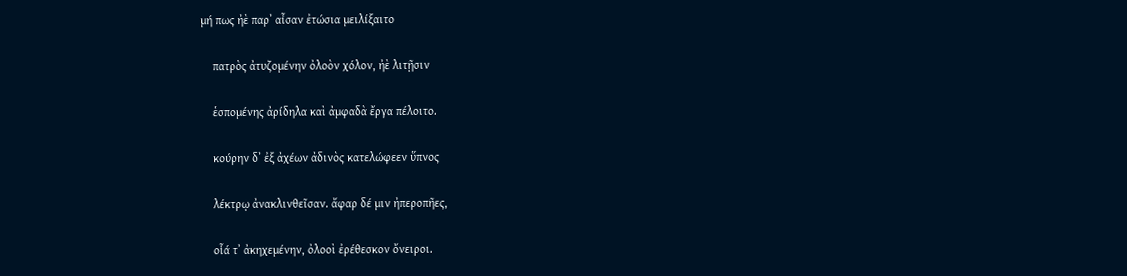μή πως ἠὲ παρʼ αἶσαν ἐτώσια μειλίξαιτο

    πατρὸς ἀτυζομένην ὀλοὸν χόλον, ἠὲ λιτῇσιν

    ἑσπομένης ἀρίδηλα καὶ ἀμφαδὰ ἔργα πέλοιτο.

    κούρην δʼ ἐξ ἀχέων ἀδινὸς κατελώφεεν ὕπνος

    λέκτρῳ ἀνακλινθεῖσαν. ἄφαρ δέ μιν ἠπεροπῆες,

    οἷά τʼ ἀκηχεμένην, ὀλοοὶ ἐρέθεσκον ὄνειροι.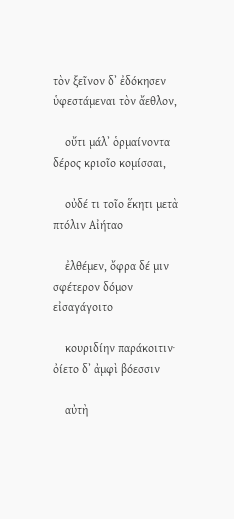τὸν ξεῖνον δʼ ἐδόκησεν ὑφεστάμεναι τὸν ἄεθλον,

    οὔτι μάλʼ ὁρμαίνοντα δέρος κριοῖο κομίσσαι,

    οὐδέ τι τοῖο ἕκητι μετὰ πτόλιν Αἰήταο

    ἐλθέμεν, ὄφρα δέ μιν σφέτερον δόμον εἰσαγάγοιτο

    κουριδίην παράκοιτιν· ὀίετο δʼ ἀμφὶ βόεσσιν

    αὐτὴ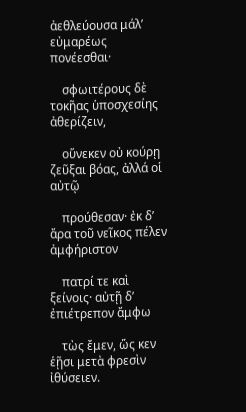ἀεθλεύουσα μάλʼ εὐμαρέως πονέεσθαι·

    σφωιτέρους δὲ τοκῆας ὑποσχεσίης ἀθερίζειν,

    οὕνεκεν οὐ κούρῃ ζεῦξαι βόας, ἀλλά οἱ αὐτῷ

    προύθεσαν· ἐκ δʼ ἄρα τοῦ νεῖκος πέλεν ἀμφήριστον

    πατρί τε καὶ ξείνοις· αὐτῇ δʼ ἐπιέτρεπον ἄμφω

    τὼς ἔμεν, ὥς κεν ἑῇσι μετὰ φρεσὶν ἰθύσειεν.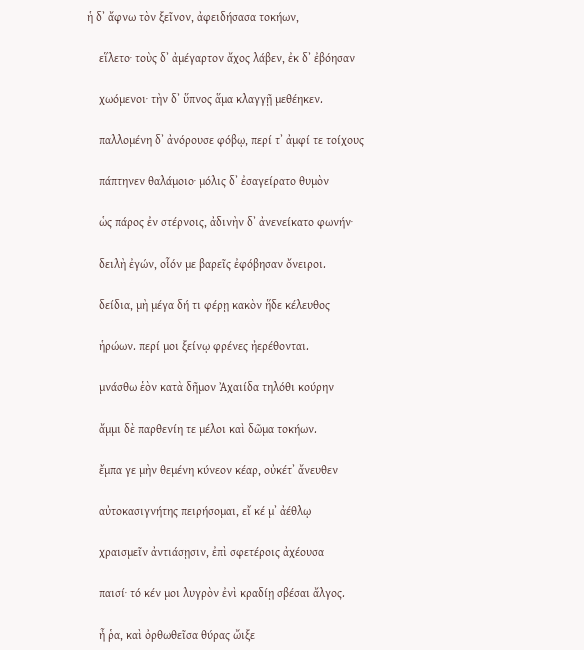ἡ δʼ ἄφνω τὸν ξεῖνον, ἀφειδήσασα τοκήων,

    εἵλετο· τοὺς δʼ ἀμέγαρτον ἄχος λάβεν, ἐκ δʼ ἐβόησαν

    χωόμενοι· τὴν δʼ ὕπνος ἅμα κλαγγῇ μεθέηκεν.

    παλλομένη δʼ ἀνόρουσε φόβῳ, περί τʼ ἀμφί τε τοίχους

    πάπτηνεν θαλάμοιο· μόλις δʼ ἐσαγείρατο θυμὸν

    ὡς πάρος ἐν στέρνοις, ἀδινὴν δʼ ἀνενείκατο φωνήν·

    δειλὴ ἐγών, οἷόν με βαρεῖς ἐφόβησαν ὄνειροι.

    δείδια, μὴ μέγα δή τι φέρῃ κακὸν ἥδε κέλευθος

    ἡρώων. περί μοι ξείνῳ φρένες ἠερέθονται.

    μνάσθω ἑὸν κατὰ δῆμον Ἀχαιίδα τηλόθι κούρην

    ἄμμι δὲ παρθενίη τε μέλοι καὶ δῶμα τοκήων.

    ἔμπα γε μὴν θεμένη κύνεον κέαρ, οὐκέτʼ ἄνευθεν

    αὐτοκασιγνήτης πειρήσομαι, εἴ κέ μʼ ἀέθλῳ

    χραισμεῖν ἀντιάσῃσιν, ἐπὶ σφετέροις ἀχέουσα

    παισί· τό κέν μοι λυγρὸν ἐνὶ κραδίῃ σβέσαι ἄλγος.

    ἦ ῥα, καὶ ὀρθωθεῖσα θύρας ὤιξε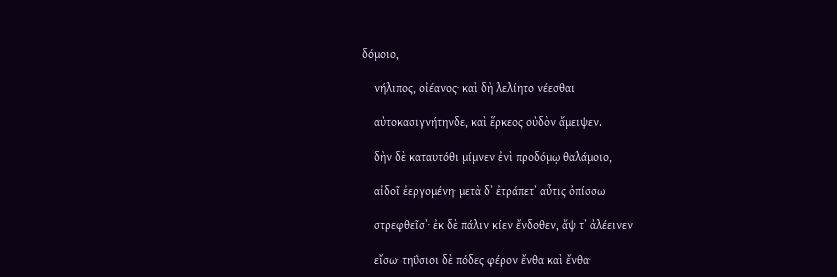δόμοιο,

    νήλιπος, οἰέανος· καὶ δὴ λελίητο νέεσθαι

    αὐτοκασιγνήτηνδε, καὶ ἕρκεος οὐδὸν ἄμειψεν.

    δὴν δὲ καταυτόθι μίμνεν ἐνὶ προδόμῳ θαλάμοιο,

    αἰδοῖ ἐεργομένη· μετὰ δʼ ἐτράπετʼ αὖτις ὀπίσσω

    στρεφθεῖσʼ· ἐκ δὲ πάλιν κίεν ἔνδοθεν, ἄψ τʼ ἀλέεινεν

    εἴσω· τηΰσιοι δὲ πόδες φέρον ἔνθα καὶ ἔνθα·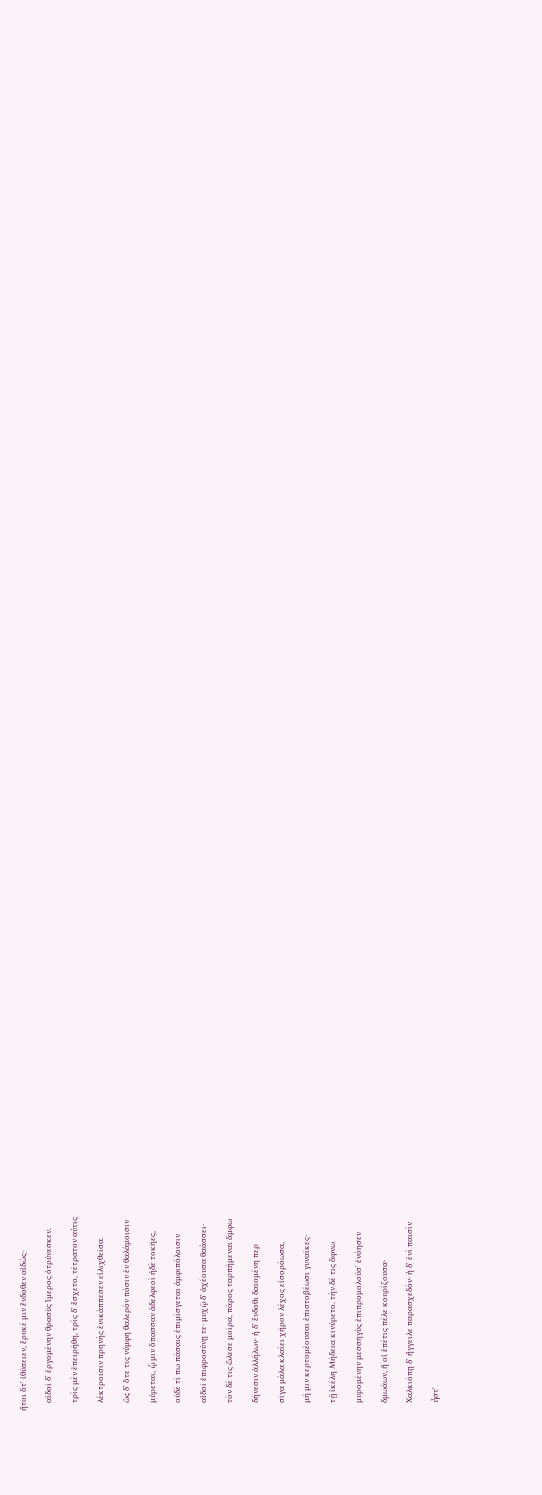ἤτοι ὅτʼ ἰθύσειεν, ἔρυκέ μιν ἔνδοθεν αἰδώς·

    αἰδοῖ δʼ ἐργομένην θρασὺς ἵμερος ὀτρύνεσκεν.

    τρὶς μὲν ἐπειρήθη, τρὶς δʼ ἔσχετο, τέτρατον αὖτις

    λέκτροισιν πρηνὴς ἐνικάππεσεν εἱλιχθεῖσα.

    ὡς δʼ ὅτε τις νύμφη θαλερὸν πόσιν ἐν θαλάμοισιν

    μύρεται, ᾧ μιν ὄπασσαν ἀδελφεοὶ ἠδὲ τοκῆες,

    οὐδέ τί πω πάσαις ἐπιμίσγεται ἀμφιπόλοισιν

    αἰδοῖ ἐπιφροσύνῃ τε· μυχῷ δʼ ἀχέουσα θαάσσει·

    τὸν δέ τις ὤλεσε μοῖρα, πάρος ταρπήμεναι ἄμφω

    δήνεσιν ἀλλήλων· ἡ δʼ ἔνδοθι δαιομένη περ

    σῖγα μάλα κλαίει χῆρον λέχος εἰσορόωσα,

    μή μιν κερτομέουσαι ἐπιστοβέωσι γυναῖκες·

    τῇ ἰκέλη Μήδεια κινύρετο. τὴν δέ τις ἄφνω

    μυρομένην μεσσηγὺς ἐπιπρομολοῦσʼ ἐνόησεν

    δμωάων, ἥ οἱ ἑπέτις πέλε κουρίζουσα·

    Χαλκιόπῃ δʼ ἤγγειλε παρασχεδόν· ἡ δʼ ἐνὶ παισὶν

    ἧστʼ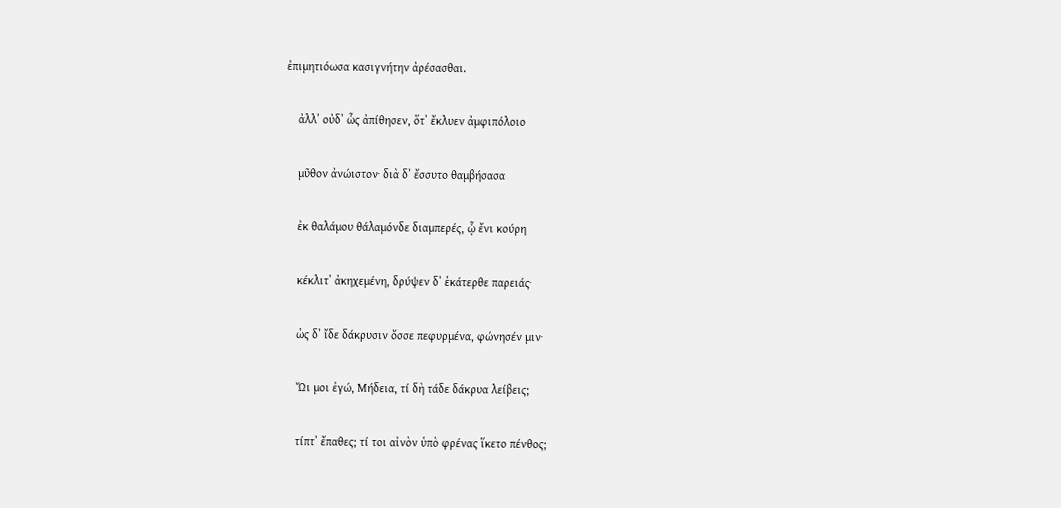ἐπιμητιόωσα κασιγνήτην ἀρέσασθαι.

    ἀλλʼ οὐδʼ ὧς ἀπίθησεν, ὅτʼ ἔκλυεν ἀμφιπόλοιο

    μῦθον ἀνώιστον· διὰ δʼ ἔσσυτο θαμβήσασα

    ἐκ θαλάμου θάλαμόνδε διαμπερές, ᾧ ἔνι κούρη

    κέκλιτʼ ἀκηχεμένη, δρύψεν δʼ ἑκάτερθε παρειάς·

    ὡς δʼ ἴδε δάκρυσιν ὄσσε πεφυρμένα, φώνησέν μιν·

    Ὤι μοι ἐγώ, Μήδεια, τί δὴ τάδε δάκρυα λείβεις;

    τίπτʼ ἔπαθες; τί τοι αἰνὸν ὑπὸ φρένας ἵκετο πένθος;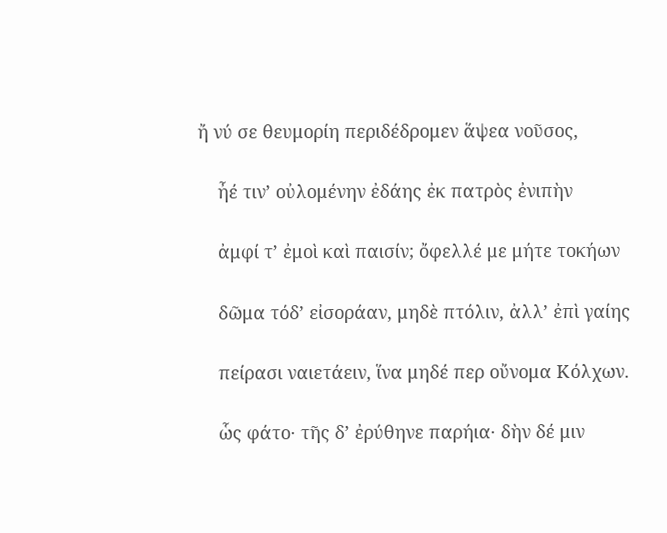ἤ νύ σε θευμορίη περιδέδρομεν ἅψεα νοῦσος,

    ἦέ τινʼ οὐλομένην ἐδάης ἐκ πατρὸς ἐνιπὴν

    ἀμφί τʼ ἐμοὶ καὶ παισίν; ὄφελλέ με μήτε τοκήων

    δῶμα τόδʼ εἰσοράαν, μηδὲ πτόλιν, ἀλλʼ ἐπὶ γαίης

    πείρασι ναιετάειν, ἵνα μηδέ περ οὔνομα Κόλχων.

    ὧς φάτο· τῆς δʼ ἐρύθηνε παρήια· δὴν δέ μιν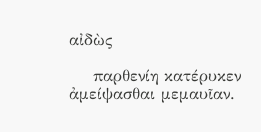αἰδὼς

    παρθενίη κατέρυκεν ἀμείψασθαι μεμαυῖαν.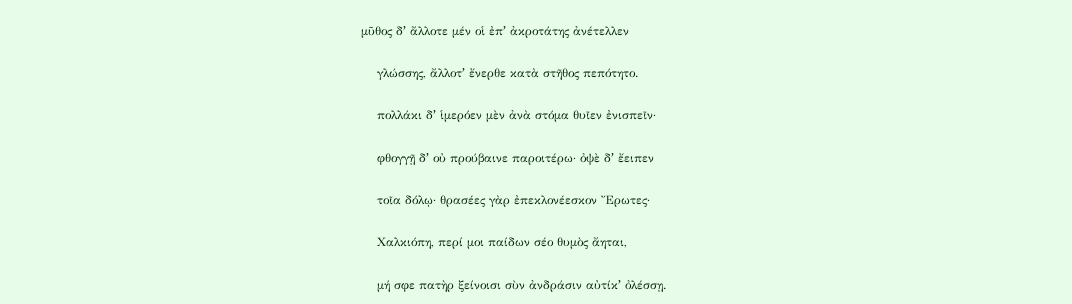μῦθος δʼ ἄλλοτε μέν οἱ ἐπʼ ἀκροτάτης ἀνέτελλεν

    γλώσσης, ἄλλοτʼ ἔνερθε κατὰ στῆθος πεπότητο.

    πολλάκι δʼ ἱμερόεν μὲν ἀνὰ στόμα θυῖεν ἐνισπεῖν·

    φθογγῇ δʼ οὐ προύβαινε παροιτέρω· ὀψὲ δʼ ἔειπεν

    τοῖα δόλῳ· θρασέες γὰρ ἐπεκλονέεσκον Ἔρωτες·

    Χαλκιόπη, περί μοι παίδων σέο θυμὸς ἄηται,

    μή σφε πατὴρ ξείνοισι σὺν ἀνδράσιν αὐτίκʼ ὀλέσσῃ.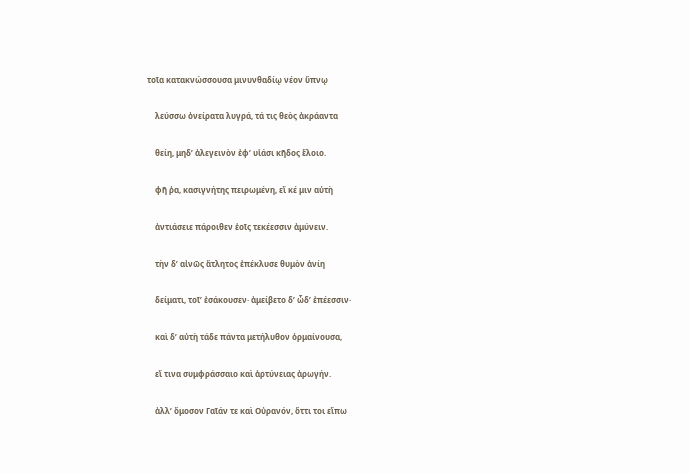τοῖα κατακνώσσουσα μινυνθαδίῳ νέον ὕπνῳ

    λεύσσω ὀνείρατα λυγρά, τά τις θεὸς ἀκράαντα

    θείη, μηδʼ ἀλεγεινὸν ἐφʼ υἱάσι κῆδος ἕλοιο.

    φῆ ῥα, κασιγνήτης πειρωμένη, εἴ κέ μιν αὐτὴ

    ἀντιάσειε πάροιθεν ἑοῖς τεκέεσσιν ἀμύνειν.

    τὴν δʼ αἰνῶς ἄτλητος ἐπέκλυσε θυμὸν ἀνίη

    δείματι, τοῖʼ ἐσάκουσεν· ἀμείβετο δʼ ὧδʼ ἐπέεσσιν·

    καὶ δʼ αὐτὴ τάδε πάντα μετήλυθον ὁρμαίνουσα,

    εἴ τινα συμφράσσαιο καὶ ἀρτύνειας ἀρωγήν.

    ἀλλʼ ὄμοσον Γαῖάν τε καὶ Οὐρανόν, ὅττι τοι εἴπω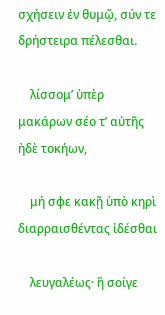σχήσειν ἐν θυμῷ, σύν τε δρήστειρα πέλεσθαι.

    λίσσομʼ ὑπὲρ μακάρων σέο τʼ αὐτῆς ἠδὲ τοκήων,

    μή σφε κακῇ ὑπὸ κηρὶ διαρραισθέντας ἰδέσθαι

    λευγαλέως· ἢ σοίγε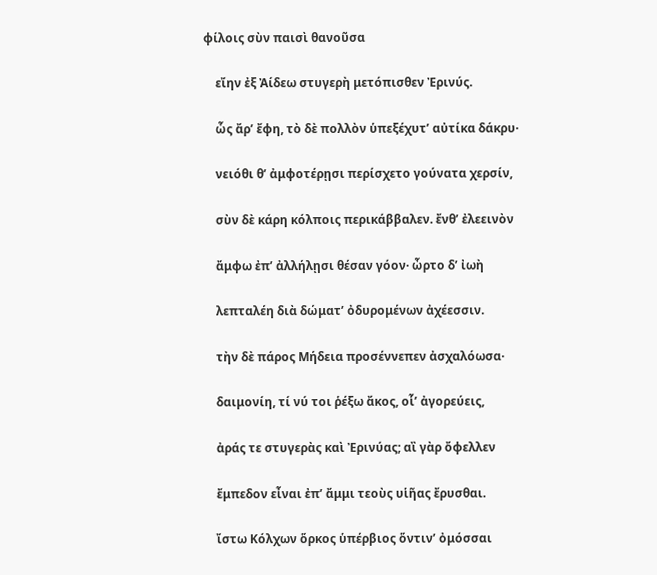φίλοις σὺν παισὶ θανοῦσα

    εἴην ἐξ Ἀίδεω στυγερὴ μετόπισθεν Ἐρινύς.

    ὧς ἄρʼ ἔφη, τὸ δὲ πολλὸν ὑπεξέχυτʼ αὐτίκα δάκρυ·

    νειόθι θʼ ἀμφοτέρῃσι περίσχετο γούνατα χερσίν,

    σὺν δὲ κάρη κόλποις περικάββαλεν. ἔνθʼ ἐλεεινὸν

    ἄμφω ἐπʼ ἀλλήλῃσι θέσαν γόον· ὦρτο δʼ ἰωὴ

    λεπταλέη διὰ δώματʼ ὀδυρομένων ἀχέεσσιν.

    τὴν δὲ πάρος Μήδεια προσέννεπεν ἀσχαλόωσα·

    δαιμονίη, τί νύ τοι ῥέξω ἄκος, οἷʼ ἀγορεύεις,

    ἀράς τε στυγερὰς καὶ Ἐρινύας; αἲ γὰρ ὄφελλεν

    ἔμπεδον εἶναι ἐπʼ ἄμμι τεοὺς υἱῆας ἔρυσθαι.

    ἴστω Κόλχων ὅρκος ὑπέρβιος ὅντινʼ ὀμόσσαι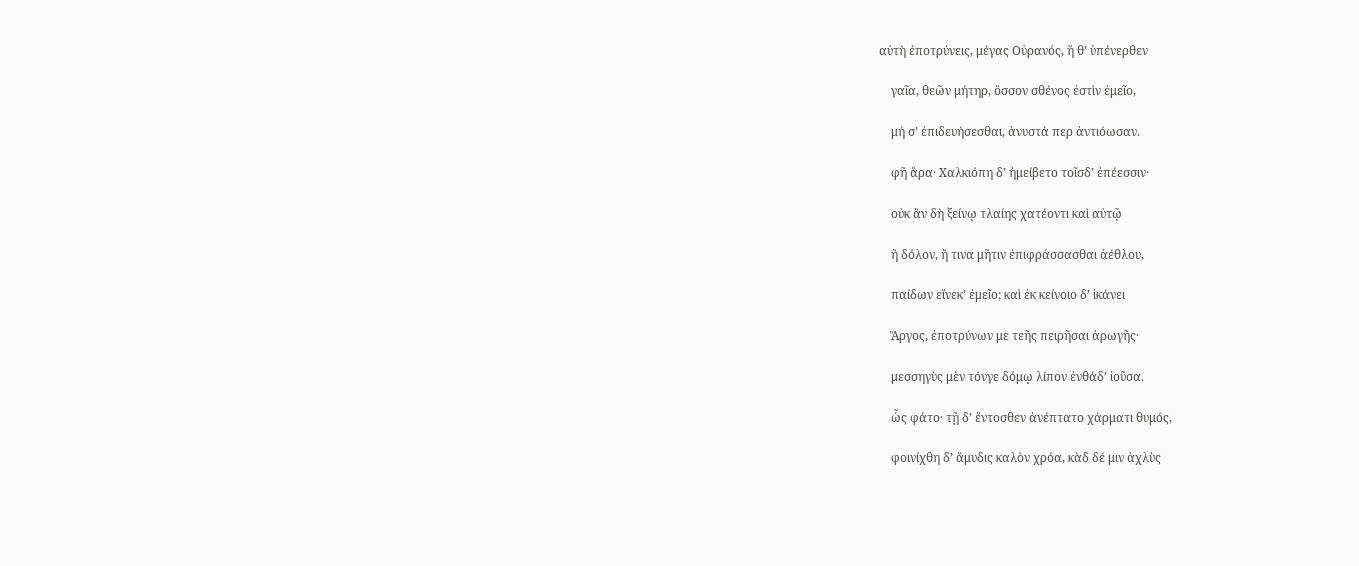αὐτὴ ἐποτρύνεις, μέγας Οὐρανός, ἥ θʼ ὑπένερθεν

    γαῖα, θεῶν μήτηρ, ὅσσον σθένος ἐστὶν ἐμεῖο,

    μή σʼ ἐπιδευήσεσθαι, ἀνυστά περ ἀντιόωσαν.

    φῆ ἄρα· Χαλκιόπη δʼ ἠμείβετο τοῖσδʼ ἐπέεσσιν·

    οὐκ ἂν δὴ ξείνῳ τλαίης χατέοντι καὶ αὐτῷ

    ἢ δόλον, ἤ τινα μῆτιν ἐπιφράσσασθαι ἀέθλου,

    παίδων εἵνεκʼ ἐμεῖο; καὶ ἐκ κείνοιο δʼ ἱκάνει

    Ἄργος, ἐποτρύνων με τεῆς πειρῆσαι ἀρωγῆς·

    μεσσηγὺς μὲν τόνγε δόμῳ λίπον ἐνθάδʼ ἰοῦσα.

    ὧς φάτο· τῇ δʼ ἔντοσθεν ἀνέπτατο χάρματι θυμός,

    φοινίχθη δʼ ἄμυδις καλὸν χρόα, κὰδ δέ μιν ἀχλὺς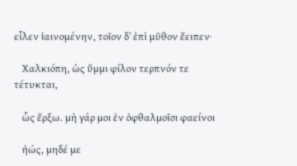εἷλεν ἰαινομένην, τοῖον δʼ ἐπὶ μῦθον ἔειπεν·

    Χαλκιόπη, ὡς ὔμμι φίλον τερπνόν τε τέτυκται,

    ὧς ἔρξω. μὴ γάρ μοι ἐν ὀφθαλμοῖσι φαείνοι

    ἠώς, μηδέ με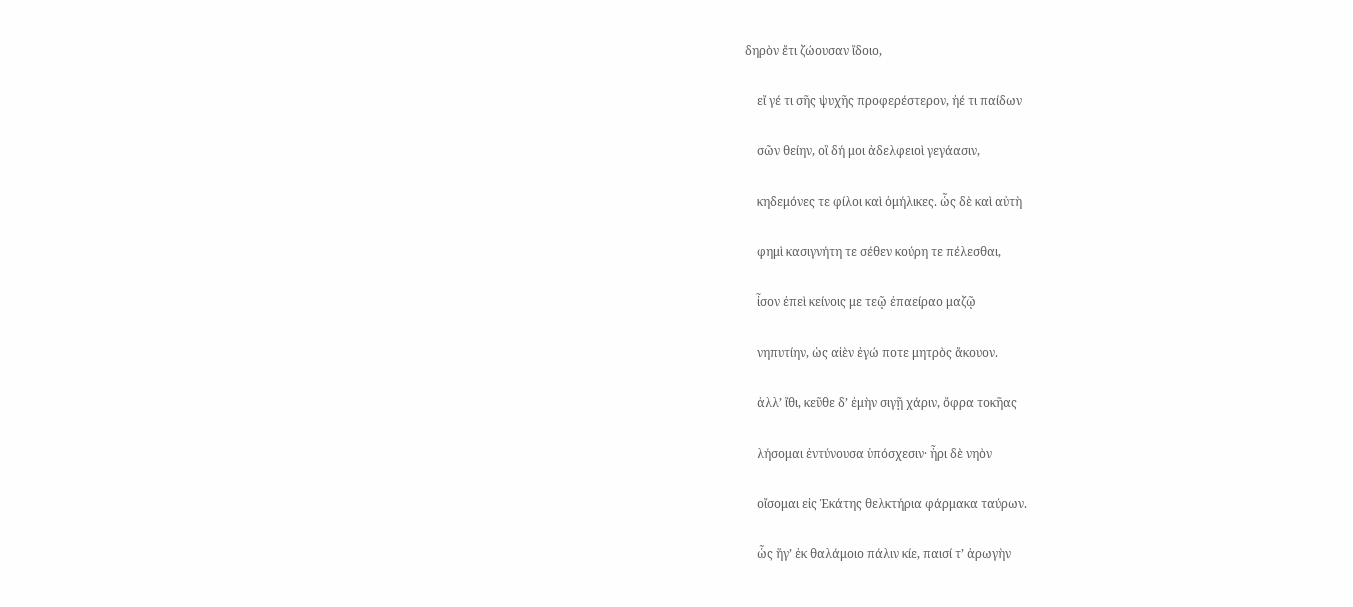δηρὸν ἔτι ζώουσαν ἴδοιο,

    εἴ γέ τι σῆς ψυχῆς προφερέστερον, ἠέ τι παίδων

    σῶν θείην, οἳ δή μοι ἀδελφειοὶ γεγάασιν,

    κηδεμόνες τε φίλοι καὶ ὁμήλικες. ὧς δὲ καὶ αὐτὴ

    φημὶ κασιγνήτη τε σέθεν κούρη τε πέλεσθαι,

    ἶσον ἐπεὶ κείνοις με τεῷ ἐπαείραο μαζῷ

    νηπυτίην, ὡς αἰὲν ἐγώ ποτε μητρὸς ἄκουον.

    ἀλλʼ ἴθι, κεῦθε δʼ ἐμὴν σιγῇ χάριν, ὄφρα τοκῆας

    λήσομαι ἐντύνουσα ὑπόσχεσιν· ἦρι δὲ νηὸν

    οἴσομαι εἰς Ἑκάτης θελκτήρια φάρμακα ταύρων.

    ὧς ἥγʼ ἐκ θαλάμοιο πάλιν κίε, παισί τʼ ἀρωγὴν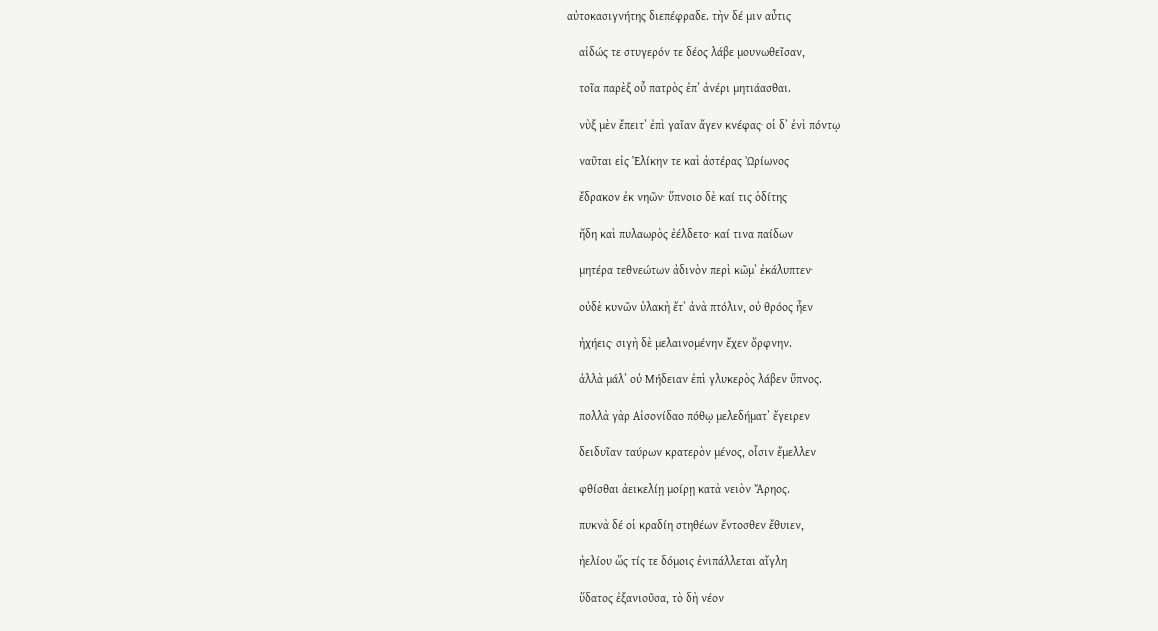αὐτοκασιγνήτης διεπέφραδε. τὴν δέ μιν αὖτις

    αἰδώς τε στυγερόν τε δέος λάβε μουνωθεῖσαν,

    τοῖα παρὲξ οὗ πατρὸς ἐπʼ ἀνέρι μητιάασθαι.

    νὺξ μὲν ἔπειτʼ ἐπὶ γαῖαν ἄγεν κνέφας· οἱ δʼ ἐνὶ πόντῳ

    ναῦται εἰς Ἑλίκην τε καὶ ἀστέρας Ὠρίωνος

    ἔδρακον ἐκ νηῶν· ὕπνοιο δὲ καί τις ὁδίτης

    ἤδη καὶ πυλαωρὸς ἐέλδετο· καί τινα παίδων

    μητέρα τεθνεώτων ἀδινὸν περὶ κῶμʼ ἐκάλυπτεν·

    οὐδὲ κυνῶν ὑλακὴ ἔτʼ ἀνὰ πτόλιν, οὐ θρόος ἦεν

    ἠχήεις· σιγὴ δὲ μελαινομένην ἔχεν ὄρφνην.

    ἀλλὰ μάλʼ οὐ Μήδειαν ἐπὶ γλυκερὸς λάβεν ὕπνος.

    πολλὰ γὰρ Αἰσονίδαο πόθῳ μελεδήματʼ ἔγειρεν

    δειδυῖαν ταύρων κρατερὸν μένος, οἷσιν ἔμελλεν

    φθίσθαι ἀεικελίῃ μοίρῃ κατὰ νειὸν Ἄρηος.

    πυκνὰ δέ οἱ κραδίη στηθέων ἔντοσθεν ἔθυιεν,

    ἠελίου ὥς τίς τε δόμοις ἐνιπάλλεται αἴγλη

    ὕδατος ἐξανιοῦσα, τὸ δὴ νέον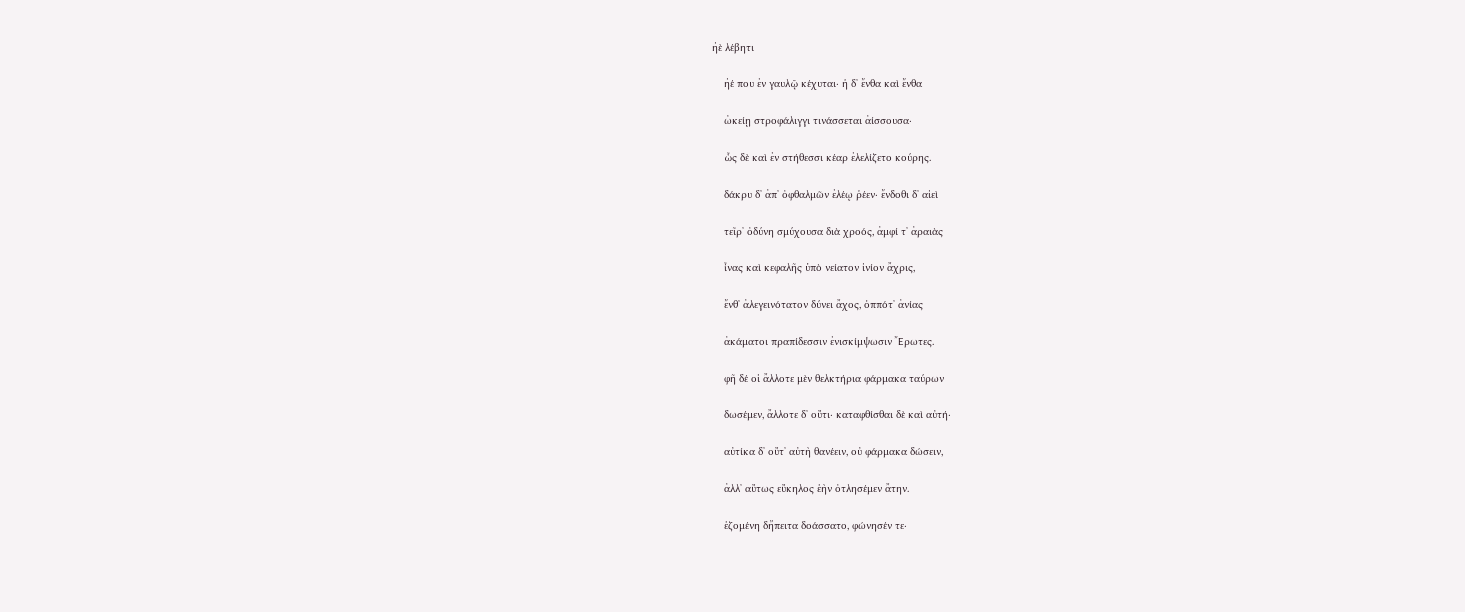ἠὲ λέβητι

    ἠέ που ἐν γαυλῷ κέχυται· ἡ δʼ ἔνθα καὶ ἔνθα

    ὠκείῃ στροφάλιγγι τινάσσεται ἀίσσουσα·

    ὧς δὲ καὶ ἐν στήθεσσι κέαρ ἐλελίζετο κούρης.

    δάκρυ δʼ ἀπʼ ὀφθαλμῶν ἐλέῳ ῥέεν· ἔνδοθι δʼ αἰεὶ

    τεῖρʼ ὀδύνη σμύχουσα διὰ χροός, ἀμφί τʼ ἀραιὰς

    ἶνας καὶ κεφαλῆς ὑπὸ νείατον ἰνίον ἄχρις,

    ἔνθʼ ἀλεγεινότατον δύνει ἄχος, ὁππότʼ ἀνίας

    ἀκάματοι πραπίδεσσιν ἐνισκίμψωσιν Ἔρωτες.

    φῆ δέ οἱ ἄλλοτε μὲν θελκτήρια φάρμακα ταύρων

    δωσέμεν, ἄλλοτε δʼ οὔτι· καταφθίσθαι δὲ καὶ αὐτή·

    αὐτίκα δʼ οὔτʼ αὐτὴ θανέειν, οὐ φάρμακα δώσειν,

    ἀλλʼ αὔτως εὔκηλος ἑὴν ὀτλησέμεν ἄτην.

    ἑζομένη δἤπειτα δοάσσατο, φώνησέν τε·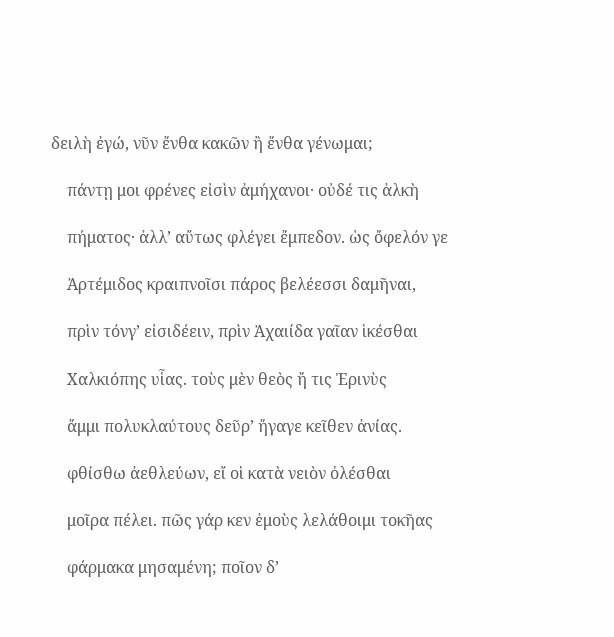δειλὴ ἐγώ, νῦν ἔνθα κακῶν ἢ ἔνθα γένωμαι;

    πάντῃ μοι φρένες εἰσὶν ἀμήχανοι· οὐδέ τις ἀλκὴ

    πήματος· ἀλλʼ αὔτως φλέγει ἔμπεδον. ὡς ὄφελόν γε

    Ἀρτέμιδος κραιπνοῖσι πάρος βελέεσσι δαμῆναι,

    πρὶν τόνγʼ εἰσιδέειν, πρὶν Ἀχαιίδα γαῖαν ἱκέσθαι

    Χαλκιόπης υἷας. τοὺς μὲν θεὸς ἤ τις Ἐρινὺς

    ἄμμι πολυκλαύτους δεῦρʼ ἤγαγε κεῖθεν ἀνίας.

    φθίσθω ἀεθλεύων, εἴ οἱ κατὰ νειὸν ὀλέσθαι

    μοῖρα πέλει. πῶς γάρ κεν ἐμοὺς λελάθοιμι τοκῆας

    φάρμακα μησαμένη; ποῖον δʼ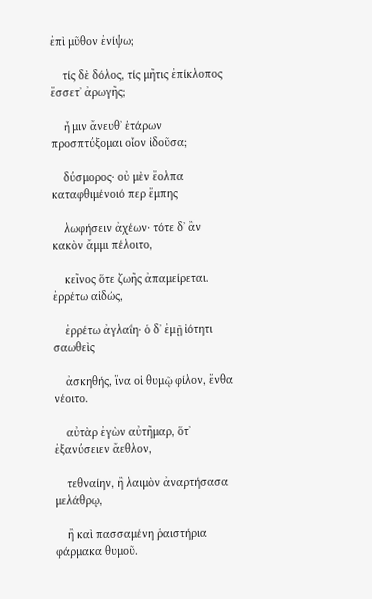ἐπὶ μῦθον ἐνίψω;

    τίς δὲ δόλος, τίς μῆτις ἐπίκλοπος ἔσσετʼ ἀρωγῆς;

    ἦ μιν ἄνευθʼ ἑτάρων προσπτύξομαι οἶον ἰδοῦσα;

    δύσμορος· οὐ μὲν ἔολπα καταφθιμένοιό περ ἔμπης

    λωφήσειν ἀχέων· τότε δʼ ἂν κακὸν ἄμμι πέλοιτο,

    κεῖνος ὅτε ζωῆς ἀπαμείρεται. ἐρρέτω αἰδώς,

    ἐρρέτω ἀγλαΐη· ὁ δʼ ἐμῇ ἰότητι σαωθεὶς

    ἀσκηθής, ἵνα οἱ θυμῷ φίλον, ἔνθα νέοιτο.

    αὐτὰρ ἐγὼν αὐτῆμαρ, ὅτʼ ἐξανύσειεν ἄεθλον,

    τεθναίην, ἢ λαιμὸν ἀναρτήσασα μελάθρῳ,

    ἢ καὶ πασσαμένη ῥαιστήρια φάρμακα θυμοῦ.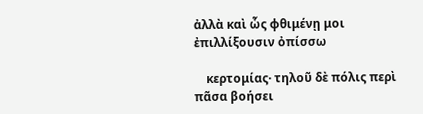ἀλλὰ καὶ ὧς φθιμένῃ μοι ἐπιλλίξουσιν ὀπίσσω

    κερτομίας· τηλοῦ δὲ πόλις περὶ πᾶσα βοήσει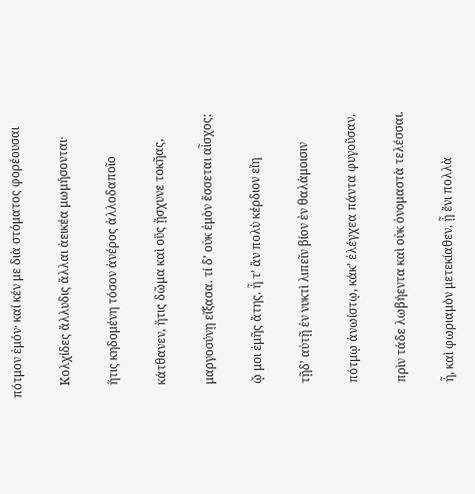πότμον ἐμόν· καί κέν με διὰ στόματος φορέουσαι

    Κολχίδες ἄλλυδις ἄλλαι ἀεικέα μωμήσονται·

    ἥτις κηδομένη τόσον ἀνέρος ἀλλοδαποῖο

    κάτθανεν, ἥτις δῶμα καὶ οὓς ᾔσχυνε τοκῆας,

    μαργοσύνῃ εἴξασα. τί δʼ οὐκ ἐμὸν ἔσσεται αἶσχος;

    ᾤ μοι ἐμῆς ἄτης. ἦ τʼ ἂν πολὺ κέρδιον εἴη

    τῇδʼ αὐτῇ ἐν νυκτὶ λιπεῖν βίον ἐν θαλάμοισιν

    πότμῳ ἀνωίστῳ, κάκʼ ἐλέγχεα πάντα φυγοῦσαν,

    πρὶν τάδε λωβήεντα καὶ οὐκ ὀνομαστὰ τελέσσαι.

    ἦ, καὶ φωριαμὸν μετεκίαθεν, ᾗ ἔνι πολλὰ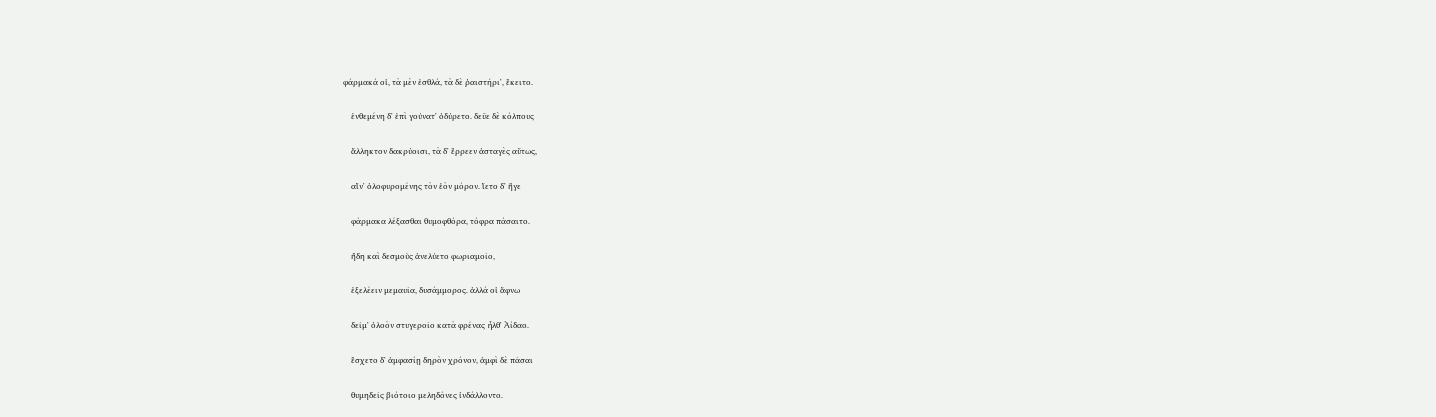φάρμακά οἱ, τὰ μὲν ἐσθλά, τὰ δὲ ῥαιστήριʼ, ἔκειτο.

    ἐνθεμένη δʼ ἐπὶ γούνατʼ ὀδύρετο. δεῦε δὲ κόλπους

    ἄλληκτον δακρύοισι, τὰ δʼ ἔρρεεν ἀσταγὲς αὔτως,

    αἴνʼ ὀλοφυρομένης τὸν ἑὸν μόρον. ἵετο δʼ ἥγε

    φάρμακα λέξασθαι θυμοφθόρα, τόφρα πάσαιτο.

    ἤδη καὶ δεσμοὺς ἀνελύετο φωριαμοῖο,

    ἐξελέειν μεμαυῖα, δυσάμμορος. ἀλλά οἱ ἄφνω

    δεῖμʼ ὀλοὸν στυγεροῖο κατὰ φρένας ἦλθʼ Ἀίδαο.

    ἔσχετο δʼ ἀμφασίῃ δηρὸν χρόνον, ἀμφὶ δὲ πᾶσαι

    θυμηδεῖς βιότοιο μεληδόνες ἰνδάλλοντο.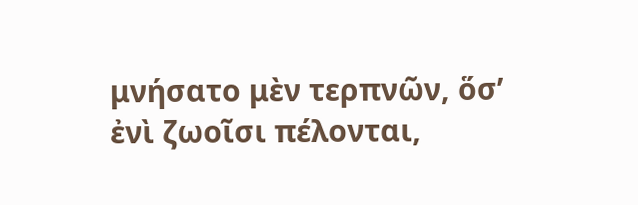μνήσατο μὲν τερπνῶν, ὅσʼ ἐνὶ ζωοῖσι πέλονται,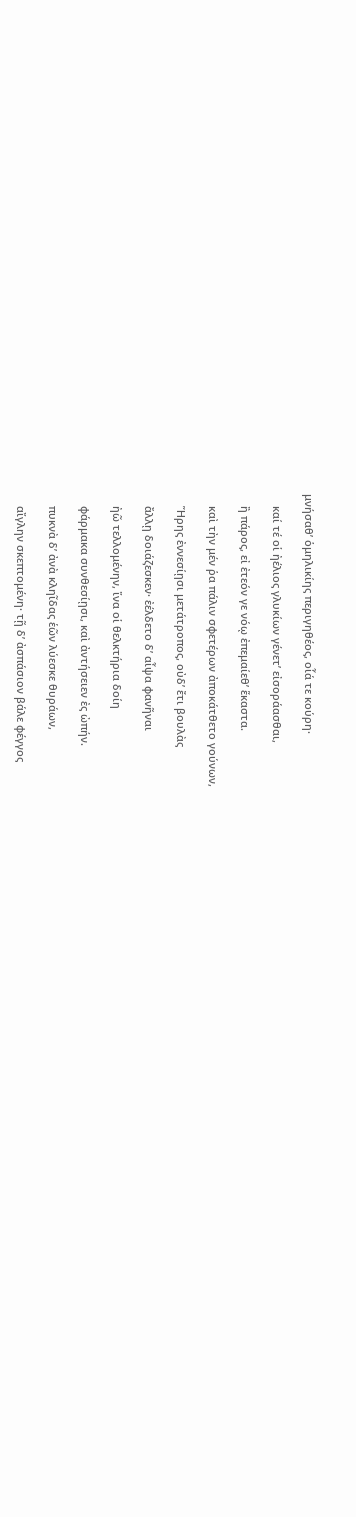μνήσαθʼ ὁμηλικίης περιγηθέος, οἷά τε κούρη·

    καί τέ οἱ ἠέλιος γλυκίων γένετʼ εἰσοράασθαι,

    ἢ πάρος, εἰ ἐτεόν γε νόῳ ἐπεμαίεθʼ ἕκαστα.

    καὶ τὴν μέν ῥα πάλιν σφετέρων ἀποκάτθετο γούνων,

    Ἥρης ἐννεσίῃσι μετάτροπος, οὐδʼ ἔτι βουλὰς

    ἄλλῃ δοιάζεσκεν· ἐέλδετο δʼ αἶψα φανῆναι

    ἠῶ τελλομένην, ἵνα οἱ θελκτήρια δοίη

    φάρμακα συνθεσίῃσι, καὶ ἀντήσειεν ἐς ὠπήν.

    πυκνὰ δʼ ἀνὰ κληῖδας ἑῶν λύεσκε θυράων,

    αἴγλην σκεπτομένη· τῇ δʼ ἀσπάσιον βάλε φέγγος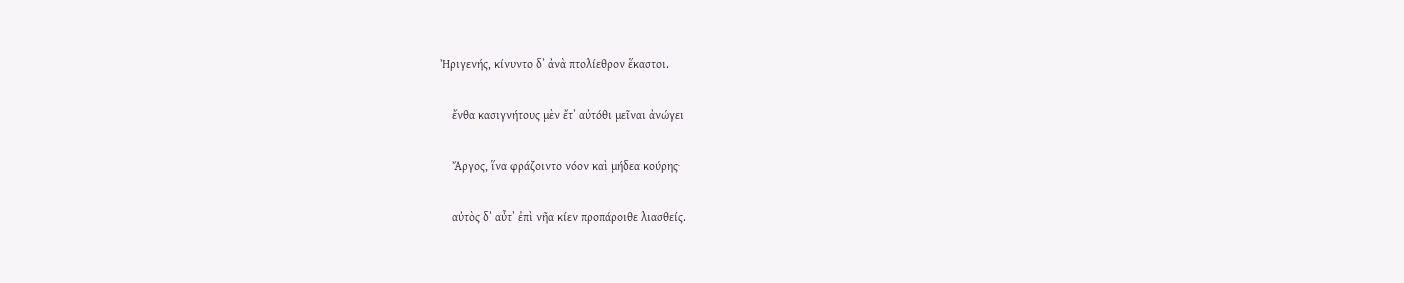Ἠριγενής, κίνυντο δʼ ἀνὰ πτολίεθρον ἕκαστοι.

    ἔνθα κασιγνήτους μὲν ἔτʼ αὐτόθι μεῖναι ἀνώγει

    Ἄργος, ἵνα φράζοιντο νόον καὶ μήδεα κούρης·

    αὐτὸς δʼ αὖτʼ ἐπὶ νῆα κίεν προπάροιθε λιασθείς.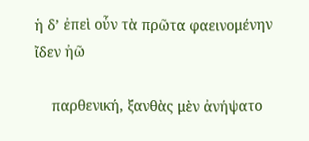ἡ δʼ ἐπεὶ οὖν τὰ πρῶτα φαεινομένην ἴδεν ἠῶ

    παρθενική, ξανθὰς μὲν ἀνήψατο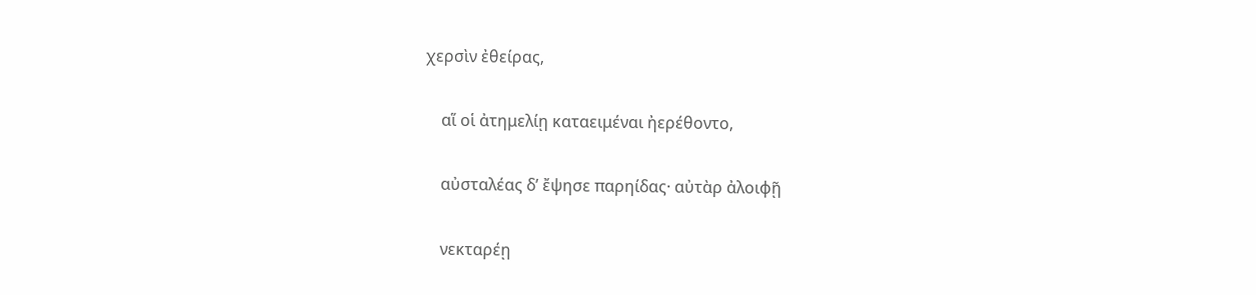χερσὶν ἐθείρας,

    αἵ οἱ ἀτημελίῃ καταειμέναι ἠερέθοντο,

    αὐσταλέας δʼ ἔψησε παρηίδας· αὐτὰρ ἀλοιφῇ

    νεκταρέῃ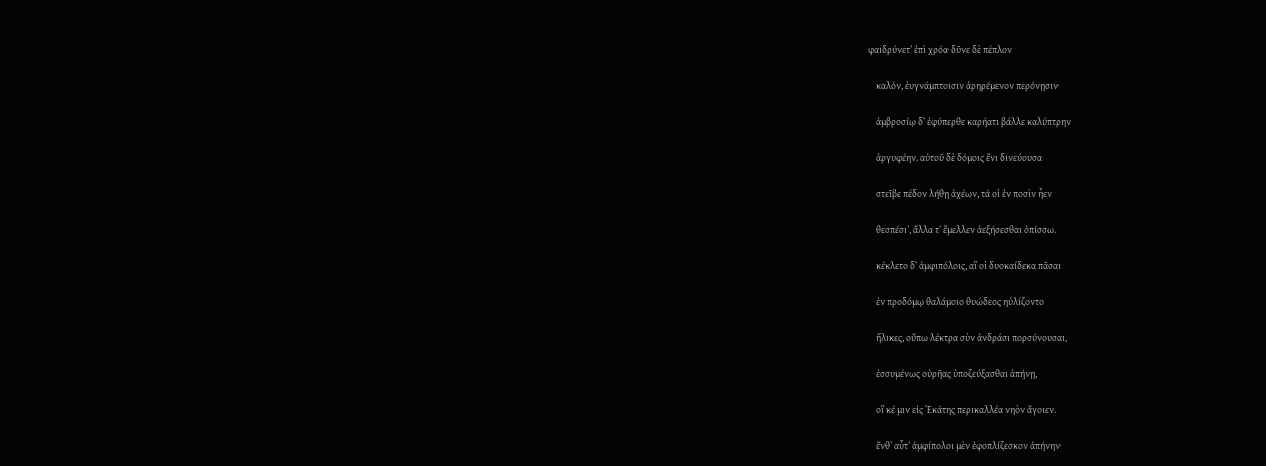φαιδρύνετʼ ἐπὶ χρόα· δῦνε δὲ πέπλον

    καλόν, ἐυγνάμπτοισιν ἀρηρέμενον περόνῃσιν·

    ἀμβροσίῳ δʼ ἐφύπερθε καρήατι βάλλε καλύπτρην

    ἀργυφέην. αὐτοῦ δὲ δόμοις ἔνι δινεύουσα

    στεῖβε πέδον λήθῃ ἀχέων, τά οἱ ἐν ποσὶν ἦεν

    θεσπέσιʼ, ἄλλα τʼ ἔμελλεν ἀεξήσεσθαι ὀπίσσω.

    κέκλετο δʼ ἀμφιπόλοις, αἵ οἱ δυοκαίδεκα πᾶσαι

    ἐν προδόμῳ θαλάμοιο θυώδεος ηὐλίζοντο

    ἥλικες, οὔπω λέκτρα σὺν ἀνδράσι πορσύνουσαι,

    ἐσσυμένως οὐρῆας ὑποζεύξασθαι ἀπήνῃ,

    οἵ κέ μιν εἰς Ἑκάτης περικαλλέα νηὸν ἄγοιεν.

    ἔνθʼ αὖτʼ ἀμφίπολοι μὲν ἐφοπλίζεσκον ἀπήνην·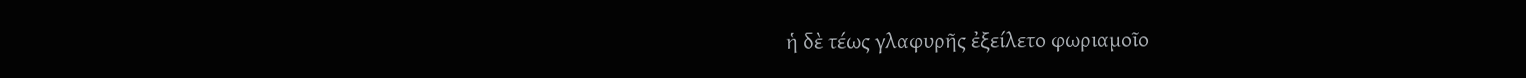ἡ δὲ τέως γλαφυρῆς ἐξείλετο φωριαμοῖο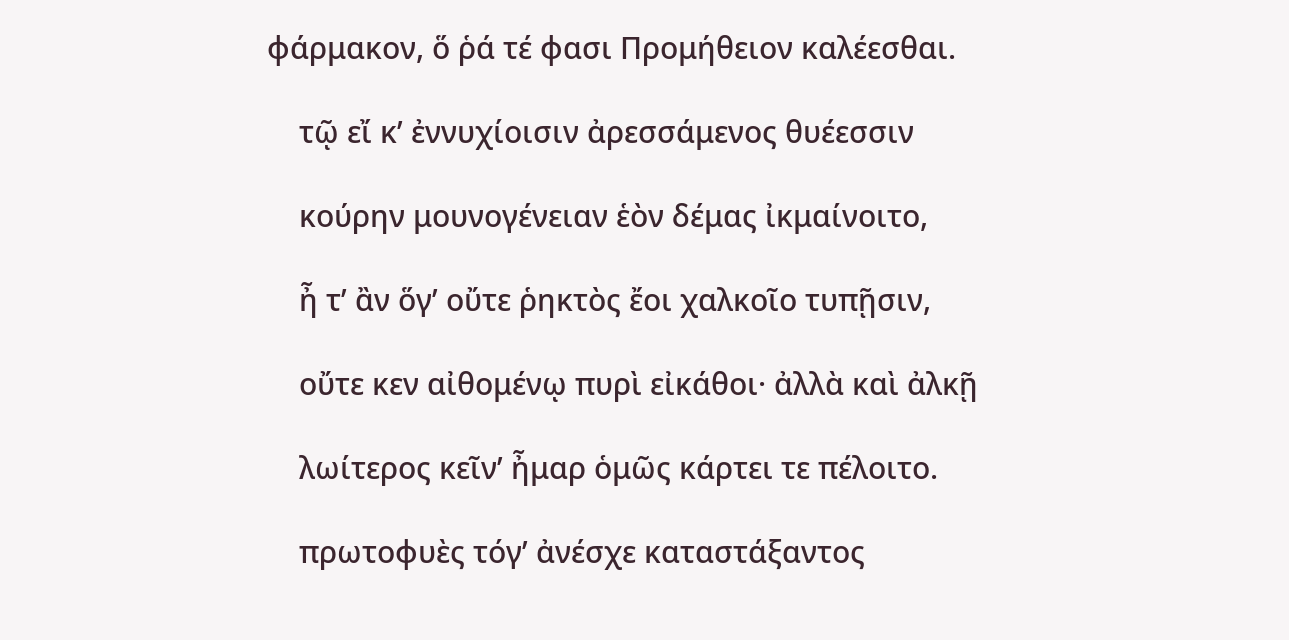φάρμακον, ὅ ῥά τέ φασι Προμήθειον καλέεσθαι.

    τῷ εἴ κʼ ἐννυχίοισιν ἀρεσσάμενος θυέεσσιν

    κούρην μουνογένειαν ἑὸν δέμας ἰκμαίνοιτο,

    ἦ τʼ ἂν ὅγʼ οὔτε ῥηκτὸς ἔοι χαλκοῖο τυπῇσιν,

    οὔτε κεν αἰθομένῳ πυρὶ εἰκάθοι· ἀλλὰ καὶ ἀλκῇ

    λωίτερος κεῖνʼ ἦμαρ ὁμῶς κάρτει τε πέλοιτο.

    πρωτοφυὲς τόγʼ ἀνέσχε καταστάξαντος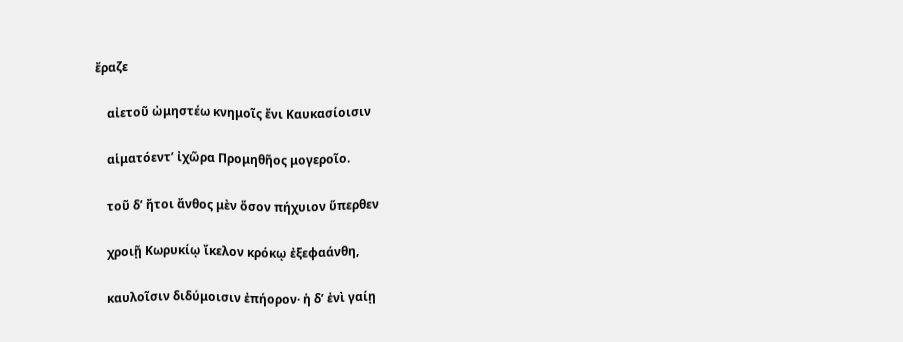ἔραζε

    αἰετοῦ ὠμηστέω κνημοῖς ἔνι Καυκασίοισιν

    αἱματόεντʼ ἰχῶρα Προμηθῆος μογεροῖο.

    τοῦ δʼ ἤτοι ἄνθος μὲν ὅσον πήχυιον ὕπερθεν

    χροιῇ Κωρυκίῳ ἴκελον κρόκῳ ἐξεφαάνθη,

    καυλοῖσιν διδύμοισιν ἐπήορον· ἡ δʼ ἐνὶ γαίῃ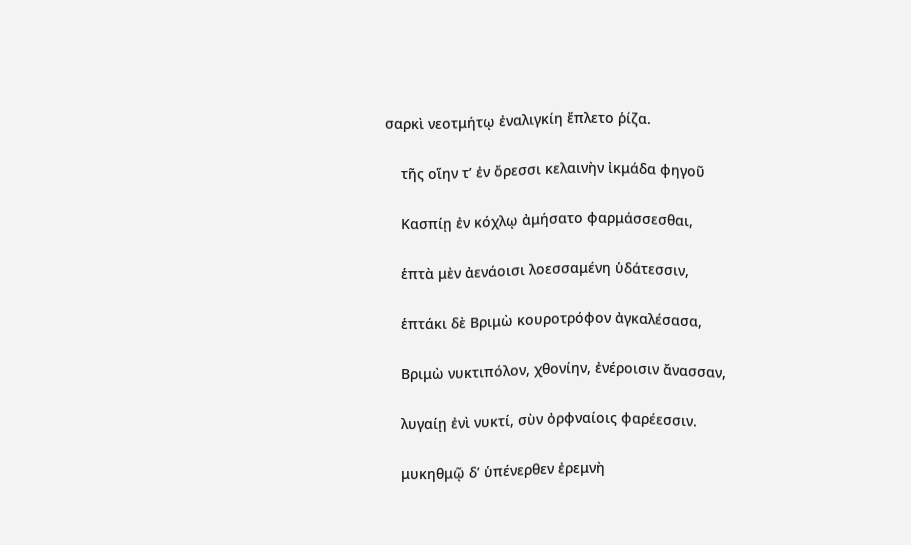σαρκὶ νεοτμήτῳ ἐναλιγκίη ἔπλετο ῥίζα.

    τῆς οἵην τʼ ἐν ὄρεσσι κελαινὴν ἰκμάδα φηγοῦ

    Κασπίῃ ἐν κόχλῳ ἀμήσατο φαρμάσσεσθαι,

    ἑπτὰ μὲν ἀενάοισι λοεσσαμένη ὑδάτεσσιν,

    ἑπτάκι δὲ Βριμὼ κουροτρόφον ἀγκαλέσασα,

    Βριμὼ νυκτιπόλον, χθονίην, ἐνέροισιν ἄνασσαν,

    λυγαίῃ ἐνὶ νυκτί, σὺν ὀρφναίοις φαρέεσσιν.

    μυκηθμῷ δʼ ὑπένερθεν ἐρεμνὴ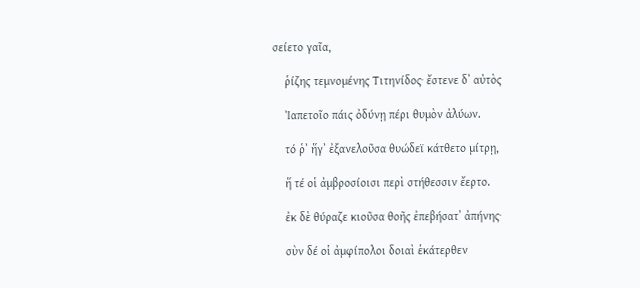σείετο γαῖα,

    ῥίζης τεμνομένης Τιτηνίδος· ἔστενε δʼ αὐτὸς

    Ἰαπετοῖο πάις ὀδύνῃ πέρι θυμὸν ἀλύων.

    τό ῥʼ ἥγʼ ἐξανελοῦσα θυώδεϊ κάτθετο μίτρῃ,

    ἥ τέ οἱ ἀμβροσίοισι περὶ στήθεσσιν ἔερτο.

    ἐκ δὲ θύραζε κιοῦσα θοῆς ἐπεβήσατʼ ἀπήνης·

    σὺν δέ οἱ ἀμφίπολοι δοιαὶ ἑκάτερθεν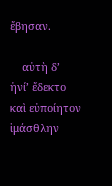ἔβησαν.

    αὐτὴ δʼ ἡνίʼ ἔδεκτο καὶ εὐποίητον ἱμάσθλην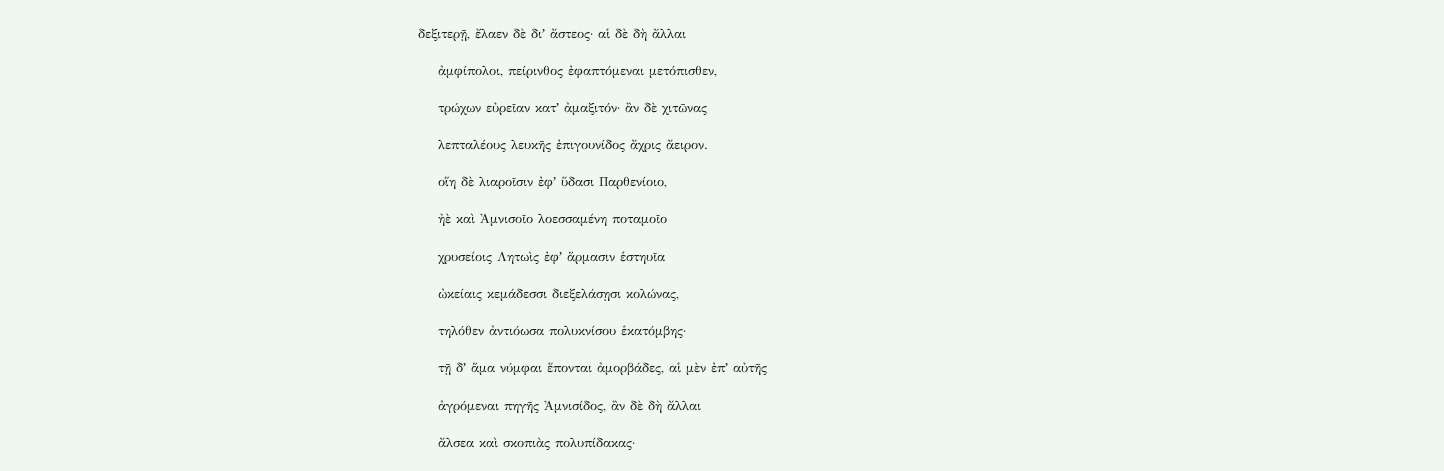δεξιτερῇ, ἔλαεν δὲ διʼ ἄστεος· αἱ δὲ δὴ ἄλλαι

    ἀμφίπολοι, πείρινθος ἐφαπτόμεναι μετόπισθεν,

    τρώχων εὐρεῖαν κατʼ ἀμαξιτόν· ἂν δὲ χιτῶνας

    λεπταλέους λευκῆς ἐπιγουνίδος ἄχρις ἄειρον.

    οἵη δὲ λιαροῖσιν ἐφʼ ὕδασι Παρθενίοιο,

    ἠὲ καὶ Ἀμνισοῖο λοεσσαμένη ποταμοῖο

    χρυσείοις Λητωὶς ἐφʼ ἅρμασιν ἑστηυῖα

    ὠκείαις κεμάδεσσι διεξελάσῃσι κολώνας,

    τηλόθεν ἀντιόωσα πολυκνίσου ἑκατόμβης·

    τῇ δʼ ἅμα νύμφαι ἕπονται ἀμορβάδες, αἱ μὲν ἐπʼ αὐτῆς

    ἀγρόμεναι πηγῆς Ἀμνισίδος, ἂν δὲ δὴ ἄλλαι

    ἄλσεα καὶ σκοπιὰς πολυπίδακας·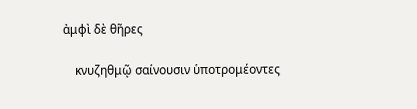ἀμφὶ δὲ θῆρες

    κνυζηθμῷ σαίνουσιν ὑποτρομέοντες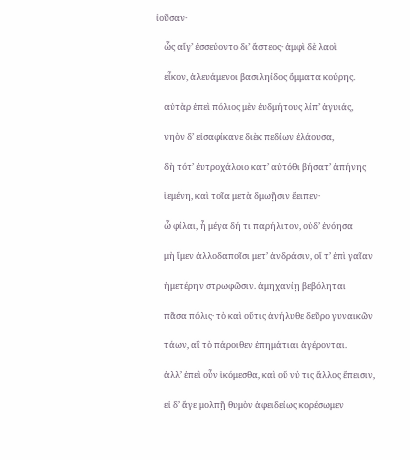ἰοῦσαν·

    ὧς αἵγʼ ἐσσεύοντο διʼ ἄστεος· ἀμφὶ δὲ λαοὶ

    εἶκον, ἀλευάμενοι βασιληίδος ὄμματα κούρης.

    αὐτὰρ ἐπεὶ πόλιος μὲν ἐυδμήτους λίπʼ ἀγυιάς,

    νηὸν δʼ εἰσαφίκανε διὲκ πεδίων ἐλάουσα,

    δὴ τότʼ ἐυτροχάλοιο κατʼ αὐτόθι βήσατʼ ἀπήνης

    ἱεμένη, καὶ τοῖα μετὰ δμωῇσιν ἔειπεν·

    ὦ φίλαι, ἦ μέγα δή τι παρήλιτον, οὐδʼ ἐνόησα

    μὴ ἴμεν ἀλλοδαποῖσι μετʼ ἀνδράσιν, οἵ τʼ ἐπὶ γαῖαν

    ἡμετέρην στρωφῶσιν. ἀμηχανίῃ βεβόληται

    πᾶσα πόλις· τὸ καὶ οὔτις ἀνήλυθε δεῦρο γυναικῶν

    τάων, αἳ τὸ πάροιθεν ἐπημάτιαι ἀγέρονται.

    ἀλλʼ ἐπεὶ οὖν ἱκόμεσθα, καὶ οὔ νύ τις ἄλλος ἔπεισιν,

    εἰ δʼ ἄγε μολπῇ θυμὸν ἀφειδείως κορέσωμεν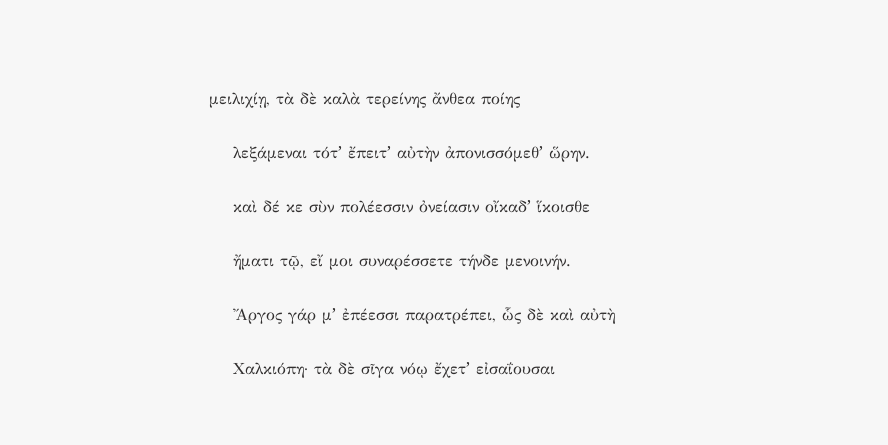μειλιχίῃ, τὰ δὲ καλὰ τερείνης ἄνθεα ποίης

    λεξάμεναι τότʼ ἔπειτʼ αὐτὴν ἀπονισσόμεθʼ ὥρην.

    καὶ δέ κε σὺν πολέεσσιν ὀνείασιν οἴκαδʼ ἵκοισθε

    ἤματι τῷ, εἴ μοι συναρέσσετε τήνδε μενοινήν.

    Ἄργος γάρ μʼ ἐπέεσσι παρατρέπει, ὧς δὲ καὶ αὐτὴ

    Χαλκιόπη· τὰ δὲ σῖγα νόῳ ἔχετʼ εἰσαΐουσαι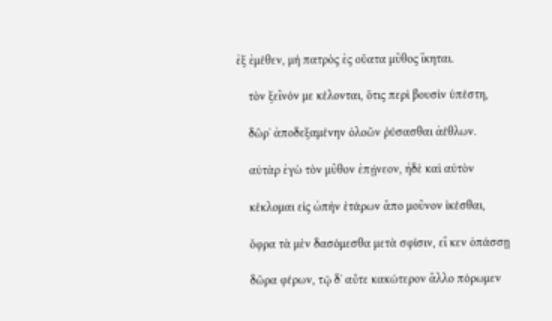ἐξ ἐμέθεν, μὴ πατρὸς ἐς οὔατα μῦθος ἵκηται.

    τὸν ξεῖνόν με κέλονται, ὅτις περὶ βουσὶν ὑπέστη,

    δῶρʼ ἀποδεξαμένην ὀλοῶν ῥύσασθαι ἀέθλων.

    αὐτὰρ ἐγὼ τὸν μῦθον ἐπῄνεον, ἠδὲ καὶ αὐτὸν

    κέκλομαι εἰς ὠπὴν ἑτάρων ἄπο μοῦνον ἱκέσθαι,

    ὄφρα τὰ μὲν δασόμεσθα μετὰ σφίσιν, εἴ κεν ὀπάσσῃ

    δῶρα φέρων, τῷ δʼ αὖτε κακώτερον ἄλλο πόρωμεν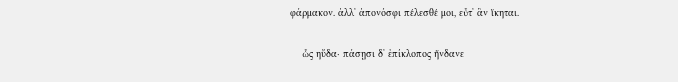φάρμακον. ἀλλʼ ἀπονόσφι πέλεσθέ μοι, εὖτʼ ἂν ἵκηται.

    ὧς ηὔδα· πάσῃσι δʼ ἐπίκλοπος ἥνδανε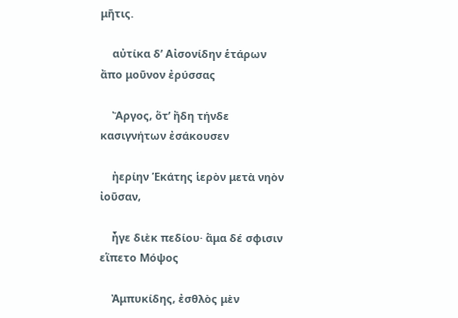μῆτις.

    αὐτίκα δʼ Αἰσονίδην ἑτάρων ἄπο μοῦνον ἐρύσσας

    Ἄργος, ὅτʼ ἤδη τήνδε κασιγνήτων ἐσάκουσεν

    ἠερίην Ἑκάτης ἱερὸν μετὰ νηὸν ἰοῦσαν,

    ἦγε διὲκ πεδίου· ἅμα δέ σφισιν εἵπετο Μόψος

    Ἀμπυκίδης, ἐσθλὸς μὲν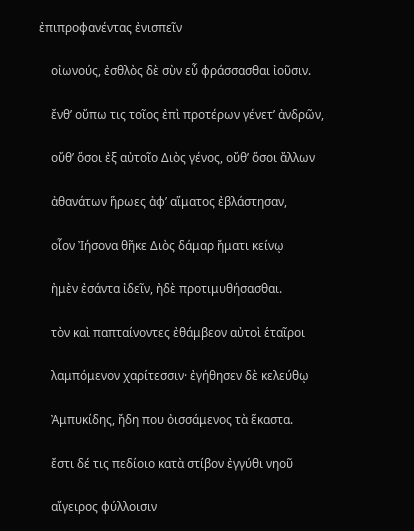ἐπιπροφανέντας ἐνισπεῖν

    οἰωνούς, ἐσθλὸς δὲ σὺν εὖ φράσσασθαι ἰοῦσιν.

    ἔνθʼ οὔπω τις τοῖος ἐπὶ προτέρων γένετʼ ἀνδρῶν,

    οὔθʼ ὅσοι ἐξ αὐτοῖο Διὸς γένος, οὔθʼ ὅσοι ἄλλων

    ἀθανάτων ἥρωες ἀφʼ αἵματος ἐβλάστησαν,

    οἷον Ἰήσονα θῆκε Διὸς δάμαρ ἤματι κείνῳ

    ἠμὲν ἐσάντα ἰδεῖν, ἠδὲ προτιμυθήσασθαι.

    τὸν καὶ παπταίνοντες ἐθάμβεον αὐτοὶ ἑταῖροι

    λαμπόμενον χαρίτεσσιν· ἐγήθησεν δὲ κελεύθῳ

    Ἀμπυκίδης, ἤδη που ὀισσάμενος τὰ ἕκαστα.

    ἔστι δέ τις πεδίοιο κατὰ στίβον ἐγγύθι νηοῦ

    αἴγειρος φύλλοισιν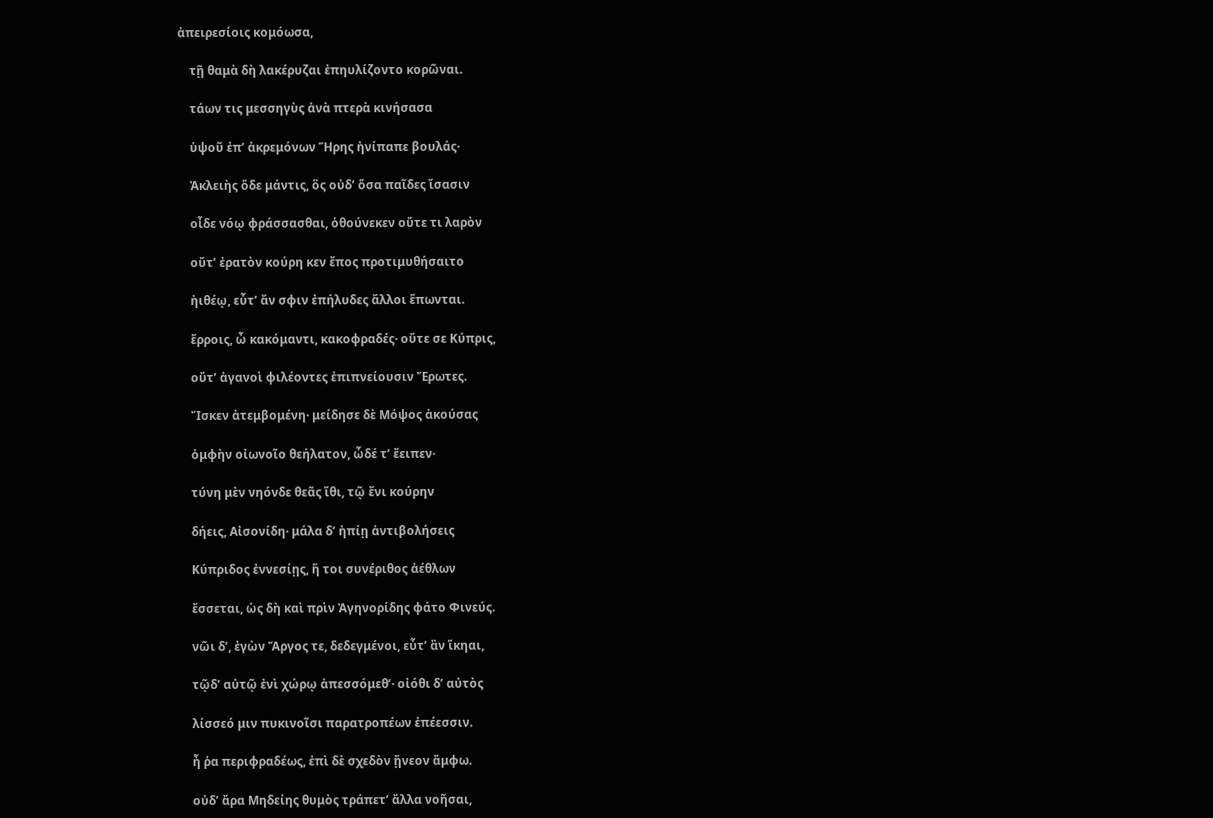ἀπειρεσίοις κομόωσα,

    τῇ θαμὰ δὴ λακέρυζαι ἐπηυλίζοντο κορῶναι.

    τάων τις μεσσηγὺς ἀνὰ πτερὰ κινήσασα

    ὑψοῦ ἐπʼ ἀκρεμόνων Ἥρης ἠνίπαπε βουλάς·

    Ἀκλειὴς ὅδε μάντις, ὃς οὐδʼ ὅσα παῖδες ἴσασιν

    οἶδε νόῳ φράσσασθαι, ὁθούνεκεν οὔτε τι λαρὸν

    οὔτʼ ἐρατὸν κούρη κεν ἔπος προτιμυθήσαιτο

    ἠιθέῳ, εὖτʼ ἄν σφιν ἐπήλυδες ἄλλοι ἕπωνται.

    ἔρροις, ὦ κακόμαντι, κακοφραδές· οὔτε σε Κύπρις,

    οὔτʼ ἀγανοὶ φιλέοντες ἐπιπνείουσιν Ἔρωτες.

    Ἴσκεν ἀτεμβομένη· μείδησε δὲ Μόψος ἀκούσας

    ὀμφὴν οἰωνοῖο θεήλατον, ὧδέ τʼ ἔειπεν·

    τύνη μὲν νηόνδε θεᾶς ἴθι, τῷ ἔνι κούρην

    δήεις, Αἰσονίδη· μάλα δʼ ἠπίῃ ἀντιβολήσεις

    Κύπριδος ἐννεσίῃς, ἥ τοι συνέριθος ἀέθλων

    ἔσσεται, ὡς δὴ καὶ πρὶν Ἀγηνορίδης φάτο Φινεύς.

    νῶι δʼ, ἐγὼν Ἄργος τε, δεδεγμένοι, εὖτʼ ἂν ἵκηαι,

    τῷδʼ αὐτῷ ἐνὶ χώρῳ ἀπεσσόμεθʼ· οἰόθι δʼ αὐτὸς

    λίσσεό μιν πυκινοῖσι παρατροπέων ἐπέεσσιν.

    ἦ ῥα περιφραδέως, ἐπὶ δὲ σχεδὸν ᾔνεον ἄμφω.

    οὐδʼ ἄρα Μηδείης θυμὸς τράπετʼ ἄλλα νοῆσαι,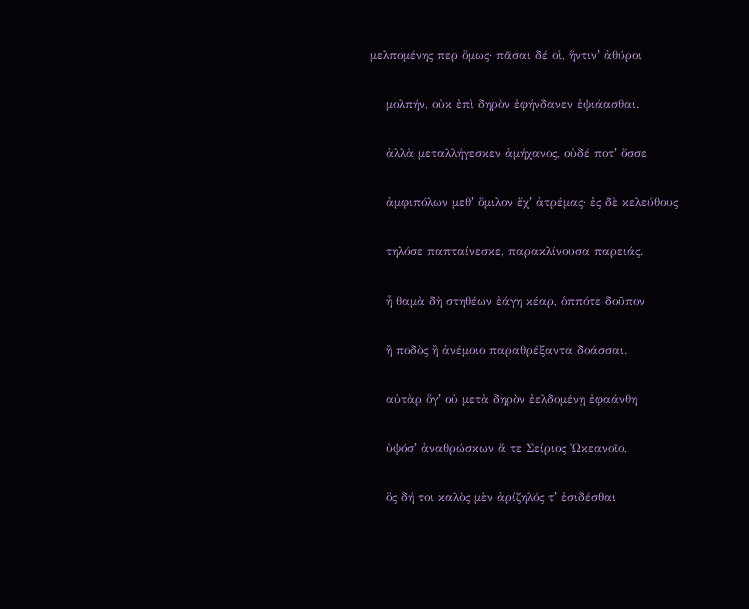μελπομένης περ ὅμως· πᾶσαι δέ οἱ, ἥντινʼ ἀθύροι

    μολπήν, οὐκ ἐπὶ δηρὸν ἐφήνδανεν ἑψιάασθαι.

    ἀλλὰ μεταλλήγεσκεν ἀμήχανος, οὐδέ ποτʼ ὄσσε

    ἀμφιπόλων μεθʼ ὅμιλον ἔχʼ ἀτρέμας· ἐς δὲ κελεύθους

    τηλόσε παπταίνεσκε, παρακλίνουσα παρειάς.

    ἦ θαμὰ δὴ στηθέων ἐάγη κέαρ, ὁππότε δοῦπον

    ἢ ποδὸς ἢ ἀνέμοιο παραθρέξαντα δοάσσαι.

    αὐτὰρ ὅγʼ οὐ μετὰ δηρὸν ἐελδομένῃ ἐφαάνθη

    ὑψόσʼ ἀναθρώσκων ἅ τε Σείριος Ὠκεανοῖο,

    ὃς δή τοι καλὸς μὲν ἀρίζηλός τʼ ἐσιδέσθαι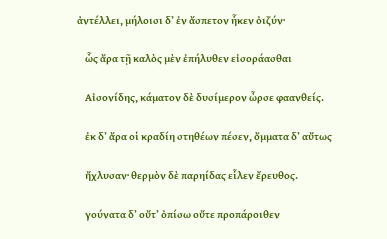ἀντέλλει, μήλοισι δʼ ἐν ἄσπετον ἧκεν ὀιζύν·

    ὧς ἄρα τῇ καλὸς μὲν ἐπήλυθεν εἰσοράασθαι

    Αἰσονίδης, κάματον δὲ δυσίμερον ὦρσε φαανθείς.

    ἐκ δʼ ἄρα οἱ κραδίη στηθέων πέσεν, ὄμματα δʼ αὔτως

    ἤχλυσαν· θερμὸν δὲ παρηίδας εἷλεν ἔρευθος.

    γούνατα δʼ οὔτʼ ὀπίσω οὔτε προπάροιθεν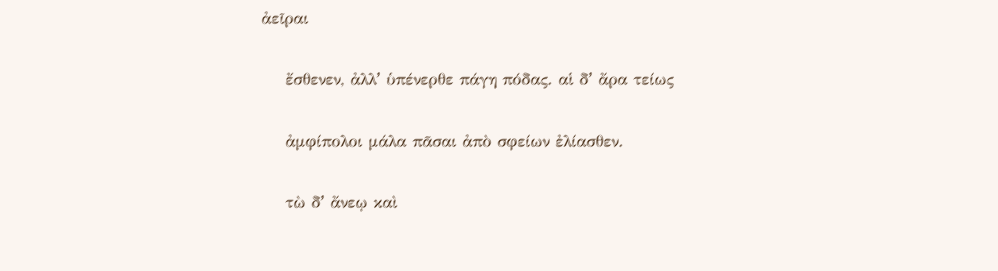ἀεῖραι

    ἔσθενεν, ἀλλʼ ὑπένερθε πάγη πόδας. αἱ δʼ ἄρα τείως

    ἀμφίπολοι μάλα πᾶσαι ἀπὸ σφείων ἐλίασθεν.

    τὼ δʼ ἄνεῳ καὶ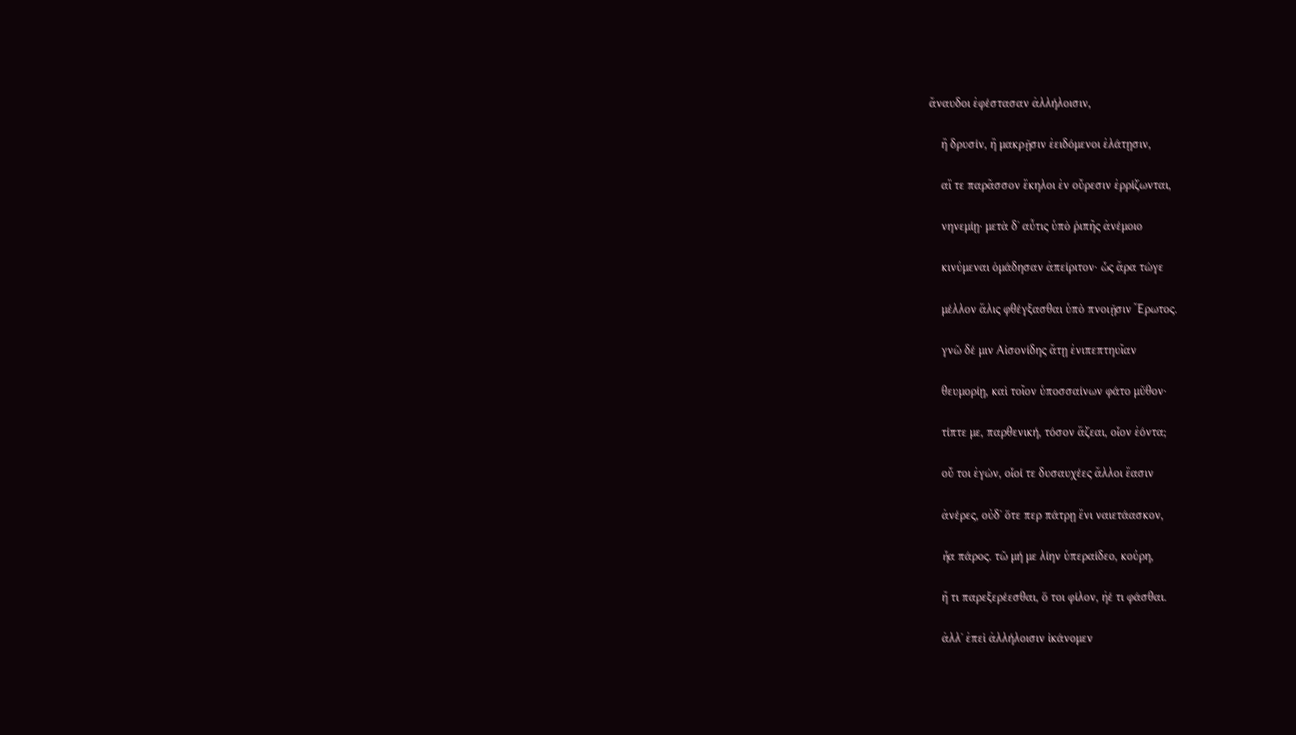ἄναυδοι ἐφέστασαν ἀλλήλοισιν,

    ἢ δρυσίν, ἢ μακρῇσιν ἐειδόμενοι ἐλάτῃσιν,

    αἵ τε παρᾶσσον ἕκηλοι ἐν οὔρεσιν ἐρρίζωνται,

    νηνεμίῃ· μετὰ δʼ αὖτις ὑπὸ ῥιπῆς ἀνέμοιο

    κινύμεναι ὁμάδησαν ἀπείριτον· ὧς ἄρα τώγε

    μέλλον ἅλις φθέγξασθαι ὑπὸ πνοιῇσιν Ἔρωτος.

    γνῶ δέ μιν Αἰσονίδης ἄτῃ ἐνιπεπτηυῖαν

    θευμορίῃ, καὶ τοῖον ὑποσσαίνων φάτο μῦθον·

    τίπτε με, παρθενική, τόσον ἅζεαι, οἶον ἐόντα;

    οὔ τοι ἐγών, οἷοί τε δυσαυχέες ἄλλοι ἔασιν

    ἀνέρες, οὐδʼ ὅτε περ πάτρῃ ἔνι ναιετάασκον,

    ἦα πάρος. τῶ μή με λίην ὑπεραίδεο, κούρη,

    ἤ τι παρεξερέεσθαι, ὅ τοι φίλον, ἠέ τι φάσθαι.

    ἀλλʼ ἐπεὶ ἀλλήλοισιν ἱκάνομεν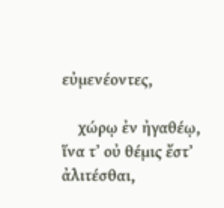εὐμενέοντες,

    χώρῳ ἐν ἠγαθέῳ, ἵνα τʼ οὐ θέμις ἔστʼ ἀλιτέσθαι,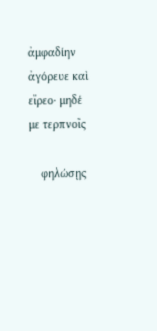ἀμφαδίην ἀγόρευε καὶ εἴρεο· μηδέ με τερπνοῖς

    φηλώσῃς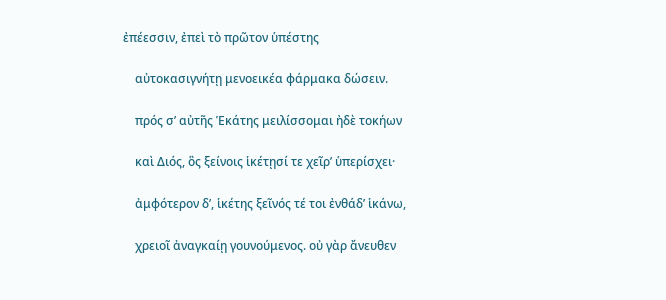ἐπέεσσιν, ἐπεὶ τὸ πρῶτον ὑπέστης

    αὐτοκασιγνήτῃ μενοεικέα φάρμακα δώσειν.

    πρός σʼ αὐτῆς Ἑκάτης μειλίσσομαι ἠδὲ τοκήων

    καὶ Διός, ὃς ξείνοις ἱκέτῃσί τε χεῖρʼ ὑπερίσχει·

    ἀμφότερον δʼ, ἱκέτης ξεῖνός τέ τοι ἐνθάδʼ ἱκάνω,

    χρειοῖ ἀναγκαίῃ γουνούμενος. οὐ γὰρ ἄνευθεν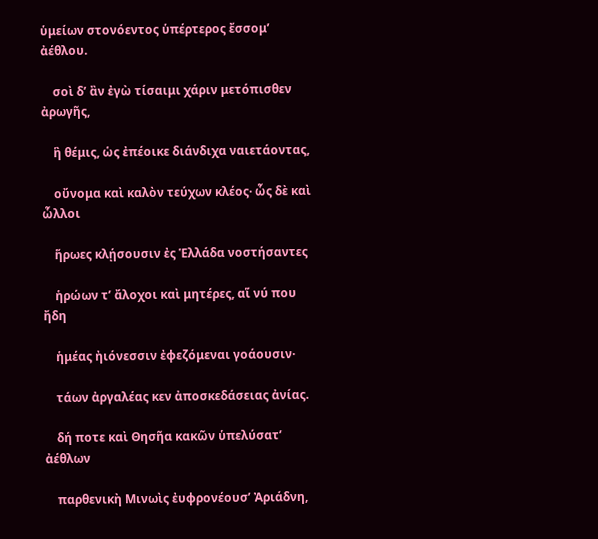ὑμείων στονόεντος ὑπέρτερος ἔσσομʼ ἀέθλου.

    σοὶ δʼ ἂν ἐγὼ τίσαιμι χάριν μετόπισθεν ἀρωγῆς,

    ἣ θέμις, ὡς ἐπέοικε διάνδιχα ναιετάοντας,

    οὔνομα καὶ καλὸν τεύχων κλέος· ὧς δὲ καὶ ὧλλοι

    ἥρωες κλῄσουσιν ἐς Ἑλλάδα νοστήσαντες

    ἡρώων τʼ ἄλοχοι καὶ μητέρες, αἵ νύ που ἤδη

    ἡμέας ἠιόνεσσιν ἐφεζόμεναι γοάουσιν·

    τάων ἀργαλέας κεν ἀποσκεδάσειας ἀνίας.

    δή ποτε καὶ Θησῆα κακῶν ὑπελύσατʼ ἀέθλων

    παρθενικὴ Μινωὶς ἐυφρονέουσʼ Ἀριάδνη,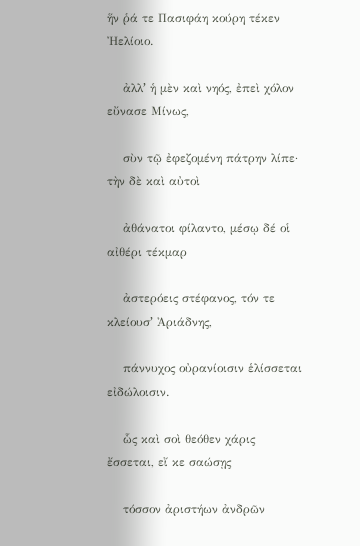ἥν ῥά τε Πασιφάη κούρη τέκεν Ἠελίοιο.

    ἀλλʼ ἡ μὲν καὶ νηός, ἐπεὶ χόλον εὔνασε Μίνως,

    σὺν τῷ ἐφεζομένη πάτρην λίπε· τὴν δὲ καὶ αὐτοὶ

    ἀθάνατοι φίλαντο, μέσῳ δέ οἱ αἰθέρι τέκμαρ

    ἀστερόεις στέφανος, τόν τε κλείουσʼ Ἀριάδνης,

    πάννυχος οὐρανίοισιν ἑλίσσεται εἰδώλοισιν.

    ὧς καὶ σοὶ θεόθεν χάρις ἔσσεται, εἴ κε σαώσῃς

    τόσσον ἀριστήων ἀνδρῶν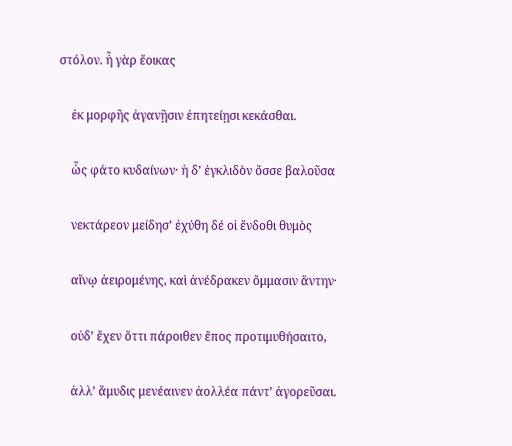στόλον. ἦ γὰρ ἔοικας

    ἐκ μορφῆς ἀγανῇσιν ἐπητείῃσι κεκάσθαι.

    ὧς φάτο κυδαίνων· ἡ δʼ ἐγκλιδὸν ὄσσε βαλοῦσα

    νεκτάρεον μείδησʼ ἐχύθη δέ οἱ ἔνδοθι θυμὸς

    αἴνῳ ἀειρομένης, καὶ ἀνέδρακεν ὄμμασιν ἄντην·

    οὐδʼ ἔχεν ὅττι πάροιθεν ἔπος προτιμυθήσαιτο,

    ἀλλʼ ἄμυδις μενέαινεν ἀολλέα πάντʼ ἀγορεῦσαι.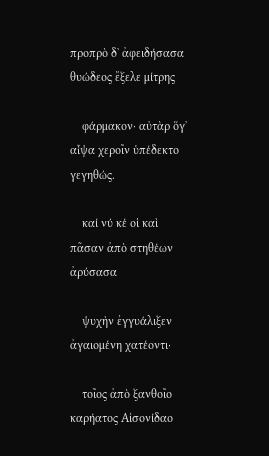προπρὸ δʼ ἀφειδήσασα θυώδεος ἔξελε μίτρης

    φάρμακον· αὐτὰρ ὅγʼ αἶψα χεροῖν ὑπέδεκτο γεγηθώς.

    καί νύ κέ οἱ καὶ πᾶσαν ἀπὸ στηθέων ἀρύσασα

    ψυχὴν ἐγγυάλιξεν ἀγαιομένη χατέοντι·

    τοῖος ἀπὸ ξανθοῖο καρήατος Αἰσονίδαο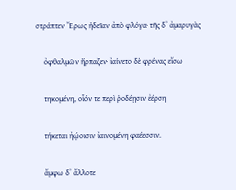στράπτεν Ἔρως ἡδεῖαν ἀπὸ φλόγα· τῆς δʼ ἀμαρυγὰς

    ὀφθαλμῶν ἥρπαζεν· ἰαίνετο δὲ φρένας εἴσω

    τηκομένη, οἷόν τε περὶ ῥοδέῃσιν ἐέρση

    τήκεται ἠῴοισιν ἰαινομένη φαέεσσιν.

    ἄμφω δʼ ἄλλοτε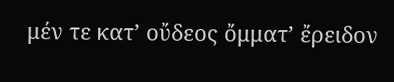μέν τε κατʼ οὔδεος ὄμματʼ ἔρειδον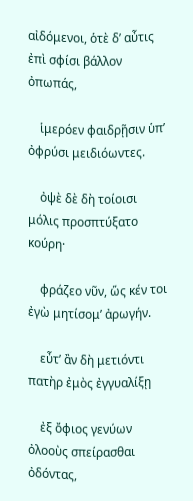αἰδόμενοι, ὁτὲ δʼ αὖτις ἐπὶ σφίσι βάλλον ὀπωπάς,

    ἱμερόεν φαιδρῇσιν ὑπʼ ὀφρύσι μειδιόωντες.

    ὀψὲ δὲ δὴ τοίοισι μόλις προσπτύξατο κούρη·

    φράζεο νῦν, ὥς κέν τοι ἐγὼ μητίσομʼ ἀρωγήν.

    εὖτʼ ἂν δὴ μετιόντι πατὴρ ἐμὸς ἐγγυαλίξῃ

    ἐξ ὄφιος γενύων ὀλοοὺς σπείρασθαι ὀδόντας,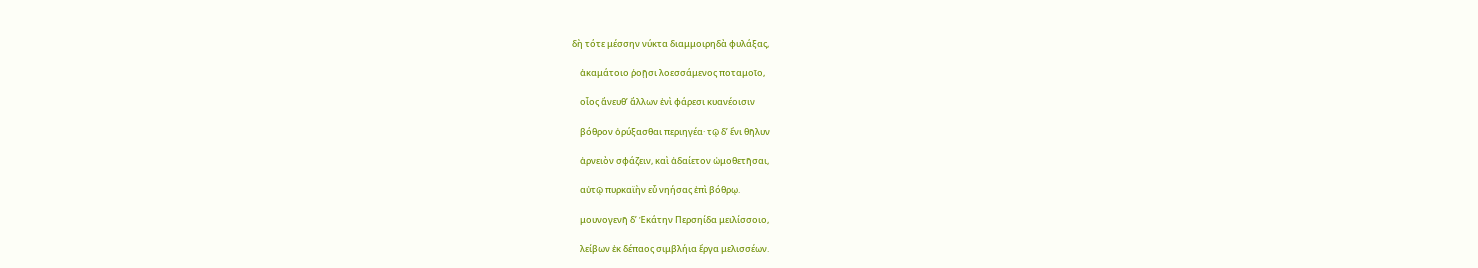δὴ τότε μέσσην νύκτα διαμμοιρηδὰ φυλάξας,

    ἀκαμάτοιο ῥοῇσι λοεσσάμενος ποταμοῖο,

    οἶος ἄνευθʼ ἄλλων ἐνὶ φάρεσι κυανέοισιν

    βόθρον ὀρύξασθαι περιηγέα· τῷ δʼ ἔνι θῆλυν

    ἀρνειὸν σφάζειν, καὶ ἀδαίετον ὠμοθετῆσαι,

    αὐτῷ πυρκαϊὴν εὖ νηήσας ἐπὶ βόθρῳ.

    μουνογενῆ δʼ Ἑκάτην Περσηίδα μειλίσσοιο,

    λείβων ἐκ δέπαος σιμβλήια ἔργα μελισσέων.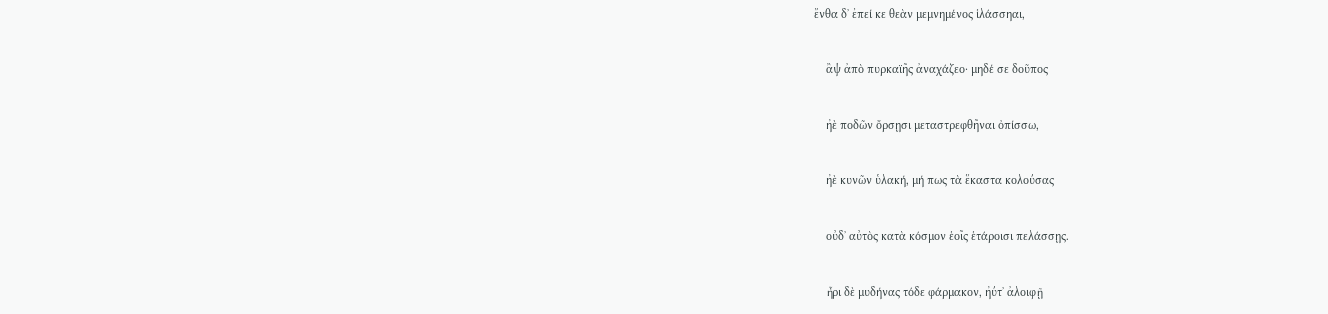ἔνθα δʼ ἐπεί κε θεὰν μεμνημένος ἱλάσσηαι,

    ἂψ ἀπὸ πυρκαϊῆς ἀναχάζεο· μηδέ σε δοῦπος

    ἠὲ ποδῶν ὄρσῃσι μεταστρεφθῆναι ὀπίσσω,

    ἠὲ κυνῶν ὑλακή, μή πως τὰ ἕκαστα κολούσας

    οὐδʼ αὐτὸς κατὰ κόσμον ἑοῖς ἑτάροισι πελάσσῃς.

    ἦρι δὲ μυδήνας τόδε φάρμακον, ἠύτʼ ἀλοιφῇ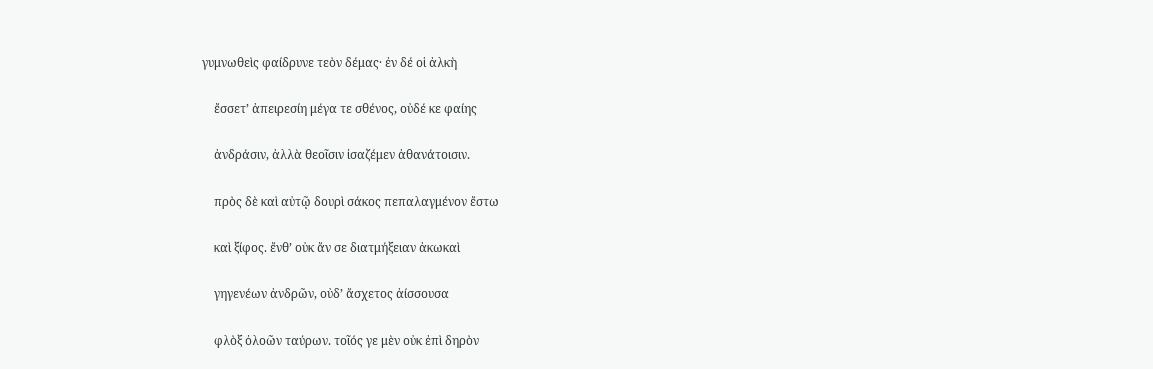γυμνωθεὶς φαίδρυνε τεὸν δέμας· ἐν δέ οἱ ἀλκὴ

    ἔσσετʼ ἀπειρεσίη μέγα τε σθένος, οὐδέ κε φαίης

    ἀνδράσιν, ἀλλὰ θεοῖσιν ἰσαζέμεν ἀθανάτοισιν.

    πρὸς δὲ καὶ αὐτῷ δουρὶ σάκος πεπαλαγμένον ἔστω

    καὶ ξίφος. ἔνθʼ οὐκ ἄν σε διατμήξειαν ἀκωκαὶ

    γηγενέων ἀνδρῶν, οὐδʼ ἄσχετος ἀίσσουσα

    φλὸξ ὀλοῶν ταύρων. τοῖός γε μὲν οὐκ ἐπὶ δηρὸν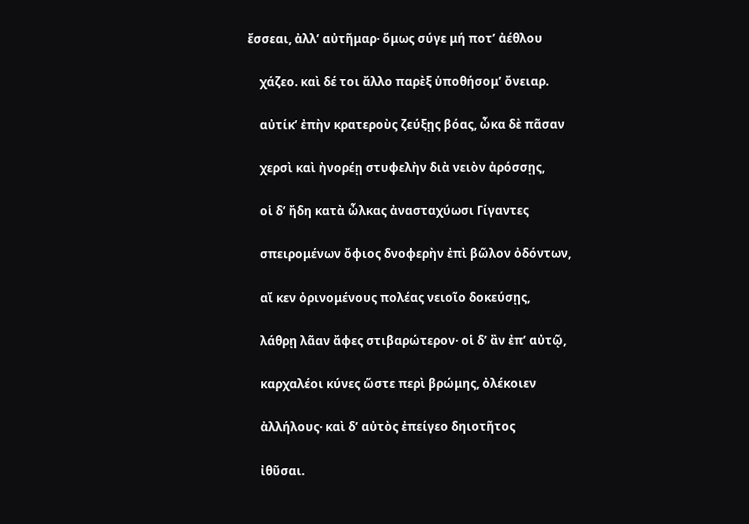ἔσσεαι, ἀλλʼ αὐτῆμαρ· ὅμως σύγε μή ποτʼ ἀέθλου

    χάζεο. καὶ δέ τοι ἄλλο παρὲξ ὑποθήσομʼ ὄνειαρ.

    αὐτίκʼ ἐπὴν κρατεροὺς ζεύξῃς βόας, ὦκα δὲ πᾶσαν

    χερσὶ καὶ ἠνορέῃ στυφελὴν διὰ νειὸν ἀρόσσῃς,

    οἱ δʼ ἤδη κατὰ ὦλκας ἀνασταχύωσι Γίγαντες

    σπειρομένων ὄφιος δνοφερὴν ἐπὶ βῶλον ὀδόντων,

    αἴ κεν ὀρινομένους πολέας νειοῖο δοκεύσῃς,

    λάθρῃ λᾶαν ἄφες στιβαρώτερον· οἱ δʼ ἂν ἐπʼ αὐτῷ,

    καρχαλέοι κύνες ὥστε περὶ βρώμης, ὀλέκοιεν

    ἀλλήλους· καὶ δʼ αὐτὸς ἐπείγεο δηιοτῆτος

    ἰθῦσαι.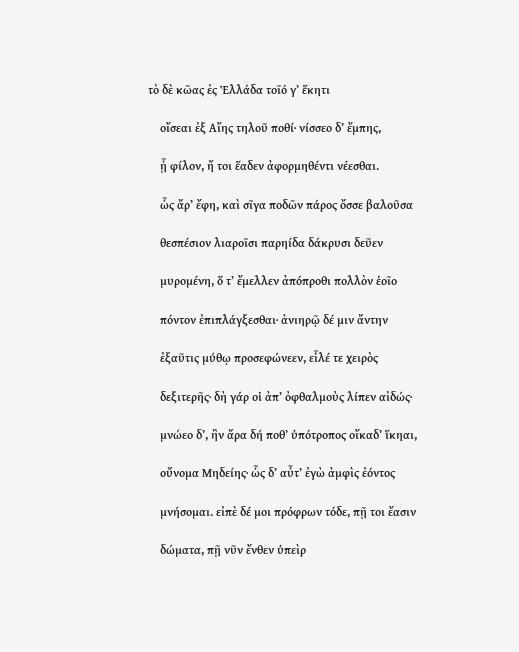τὸ δὲ κῶας ἐς Ἑλλάδα τοῖό γʼ ἕκητι

    οἴσεαι ἐξ Αἴης τηλοῦ ποθί· νίσσεο δʼ ἔμπης,

    ᾗ φίλον, ἤ τοι ἕαδεν ἀφορμηθέντι νέεσθαι.

    ὧς ἄρʼ ἔφη, καὶ σῖγα ποδῶν πάρος ὄσσε βαλοῦσα

    θεσπέσιον λιαροῖσι παρηίδα δάκρυσι δεῦεν

    μυρομένη, ὅ τʼ ἔμελλεν ἀπόπροθι πολλὸν ἑοῖο

    πόντον ἐπιπλάγξεσθαι· ἀνιηρῷ δέ μιν ἄντην

    ἐξαῦτις μύθῳ προσεφώνεεν, εἷλέ τε χειρὸς

    δεξιτερῆς· δὴ γάρ οἱ ἀπʼ ὀφθαλμοὺς λίπεν αἰδώς·

    μνώεο δʼ, ἢν ἄρα δή ποθʼ ὑπότροπος οἴκαδʼ ἵκηαι,

    οὔνομα Μηδείης· ὧς δʼ αὖτʼ ἐγὼ ἀμφὶς ἐόντος

    μνήσομαι. εἰπὲ δέ μοι πρόφρων τόδε, πῇ τοι ἔασιν

    δώματα, πῇ νῦν ἔνθεν ὑπεὶρ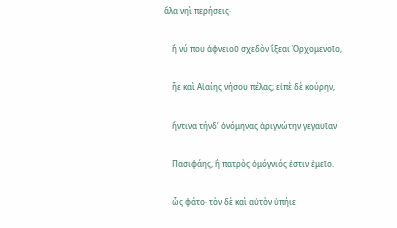ἅλα νηὶ περήσεις·

    ἤ νύ που ἀφνειοῦ σχεδὸν ἵξεαι Ὀρχομενοῖο,

    ἦε καὶ Αἰαίης νήσου πέλας; εἰπὲ δὲ κούρην,

    ἥντινα τήνδʼ ὀνόμηνας ἀριγνώτην γεγαυῖαν

    Πασιφάης, ἣ πατρὸς ὁμόγνιός ἐστιν ἐμεῖο.

    ὧς φάτο· τὸν δὲ καὶ αὐτὸν ὑπήιε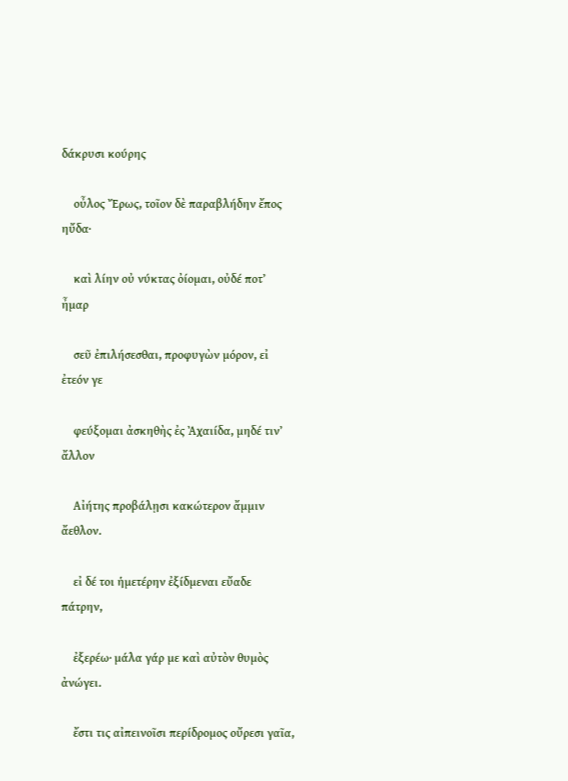δάκρυσι κούρης

    οὖλος Ἔρως, τοῖον δὲ παραβλήδην ἔπος ηὔδα·

    καὶ λίην οὐ νύκτας ὀίομαι, οὐδέ ποτʼ ἦμαρ

    σεῦ ἐπιλήσεσθαι, προφυγὼν μόρον, εἰ ἐτεόν γε

    φεύξομαι ἀσκηθὴς ἐς Ἀχαιίδα, μηδέ τινʼ ἄλλον

    Αἰήτης προβάλῃσι κακώτερον ἄμμιν ἄεθλον.

    εἰ δέ τοι ἡμετέρην ἐξίδμεναι εὔαδε πάτρην,

    ἐξερέω· μάλα γάρ με καὶ αὐτὸν θυμὸς ἀνώγει.

    ἔστι τις αἰπεινοῖσι περίδρομος οὔρεσι γαῖα,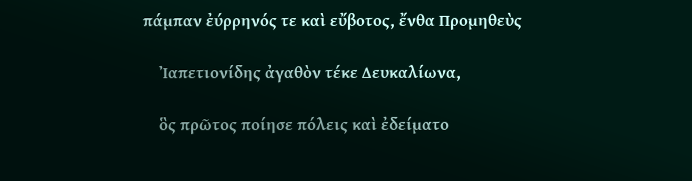πάμπαν ἐύρρηνός τε καὶ εὔβοτος, ἔνθα Προμηθεὺς

    Ἰαπετιονίδης ἀγαθὸν τέκε Δευκαλίωνα,

    ὃς πρῶτος ποίησε πόλεις καὶ ἐδείματο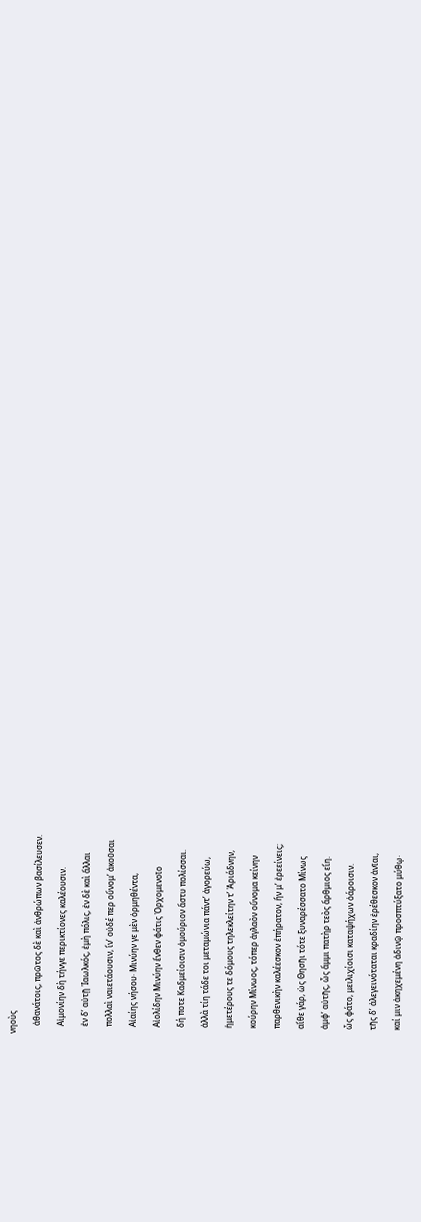νηοὺς

    ἀθανάτοις, πρῶτος δὲ καὶ ἀνθρώπων βασίλευσεν.

    Αἱμονίην δὴ τήνγε περικτίονες καλέουσιν.

    ἐν δʼ αὐτῇ Ἰαωλκός, ἐμὴ πόλις, ἐν δὲ καὶ ἄλλαι

    πολλαὶ ναιετάουσιν, ἵνʼ οὐδέ περ οὔνομʼ ἀκοῦσαι

    Αἰαίης νήσου· Μινύην γε μὲν ὁρμηθέντα,

    Αἰολίδην Μινύην ἔνθεν φάτις Ὀρχομενοῖο

    δή ποτε Καδμείοισιν ὁμούριον ἄστυ πολίσσαι.

    ἀλλὰ τίη τάδε τοι μεταμώνια πάντʼ ἀγορεύω,

    ἡμετέρους τε δόμους τηλεκλείτην τʼ Ἀριάδνην,

    κούρην Μίνωος, τόπερ ἀγλαὸν οὔνομα κείνην

    παρθενικὴν καλέεσκον ἐπήρατον, ἥν μʼ ἐρεείνεις;

    αἴθε γάρ, ὡς Θησῆι τότε ξυναρέσσατο Μίνως

    ἀμφʼ αὐτῆς, ὧς ἄμμι πατὴρ τεὸς ἄρθμιος εἴη.

    ὧς φάτο, μειλιχίοισι καταψήχων ὀάροισιν.

    τῆς δʼ ἀλεγεινόταται κραδίην ἐρέθεσκον ἀνῖαι,

    καί μιν ἀκηχεμένη ἀδινῷ προσπτύξατο μύθῳ·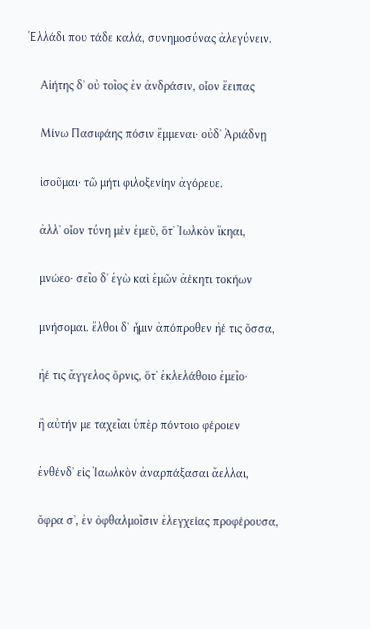Ἑλλάδι που τάδε καλά, συνημοσύνας ἀλεγύνειν.

    Αἰήτης δʼ οὐ τοῖος ἐν ἀνδράσιν, οἷον ἔειπας

    Μίνω Πασιφάης πόσιν ἔμμεναι· οὐδʼ Ἀριάδνῃ

    ἰσοῦμαι· τῶ μήτι φιλοξενίην ἀγόρευε.

    ἀλλʼ οἶον τύνη μὲν ἐμεῦ, ὅτʼ Ἰωλκὸν ἵκηαι,

    μνώεο· σεῖο δʼ ἐγὼ καὶ ἐμῶν ἀέκητι τοκήων

    μνήσομαι. ἔλθοι δʼ ἧμιν ἀπόπροθεν ἠέ τις ὄσσα,

    ἠέ τις ἄγγελος ὄρνις, ὅτʼ ἐκλελάθοιο ἐμεῖο·

    ἢ αὐτήν με ταχεῖαι ὑπὲρ πόντοιο φέροιεν

    ἐνθένδʼ εἰς Ἰαωλκὸν ἀναρπάξασαι ἄελλαι,

    ὄφρα σʼ, ἐν ὀφθαλμοῖσιν ἐλεγχείας προφέρουσα,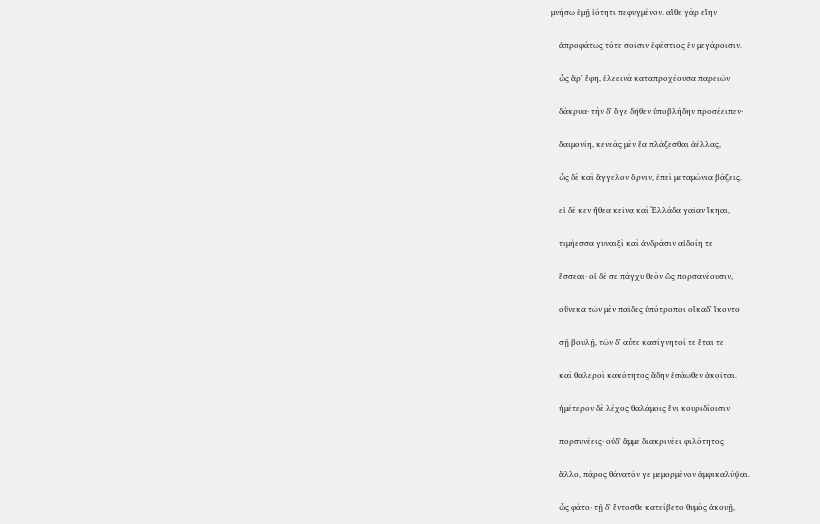μνήσω ἐμῇ ἰότητι πεφυγμένον. αἴθε γὰρ εἴην

    ἀπροφάτως τότε σοῖσιν ἐφέστιος ἐν μεγάροισιν.

    ὧς ἄρʼ ἔφη, ἐλεεινὰ καταπροχέουσα παρειῶν

    δάκρυα· τὴν δʼ ὅγε δῆθεν ὑποβλήδην προσέειπεν·

    δαιμονίη, κενεὰς μὲν ἔα πλάζεσθαι ἀέλλας,

    ὧς δὲ καὶ ἄγγελον ὄρνιν, ἐπεὶ μεταμώνια βάζεις.

    εἰ δέ κεν ἤθεα κεῖνα καὶ Ἑλλάδα γαῖαν ἵκηαι,

    τιμήεσσα γυναιξὶ καὶ ἀνδράσιν αἰδοίη τε

    ἔσσεαι· οἱ δέ σε πάγχυ θεὸν ὣς πορσανέουσιν,

    οὕνεκα τῶν μὲν παῖδες ὑπότροποι οἴκαδʼ ἵκοντο

    σῇ βουλῇ, τῶν δʼ αὖτε κασίγνητοί τε ἔται τε

    καὶ θαλεροὶ κακότητος ἄδην ἐσάωθεν ἀκοῖται.

    ἡμέτερον δὲ λέχος θαλάμοις ἔνι κουριδίοισιν

    πορσυνέεις· οὐδʼ ἄμμε διακρινέει φιλότητος

    ἄλλο, πάρος θάνατόν γε μεμορμένον ἀμφικαλύψαι.

    ὧς φάτο· τῇ δʼ ἔντοσθε κατείβετο θυμὸς ἀκουῇ,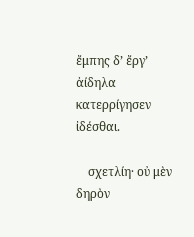ἔμπης δʼ ἔργʼ ἀίδηλα κατερρίγησεν ἰδέσθαι.

    σχετλίη· οὐ μὲν δηρὸν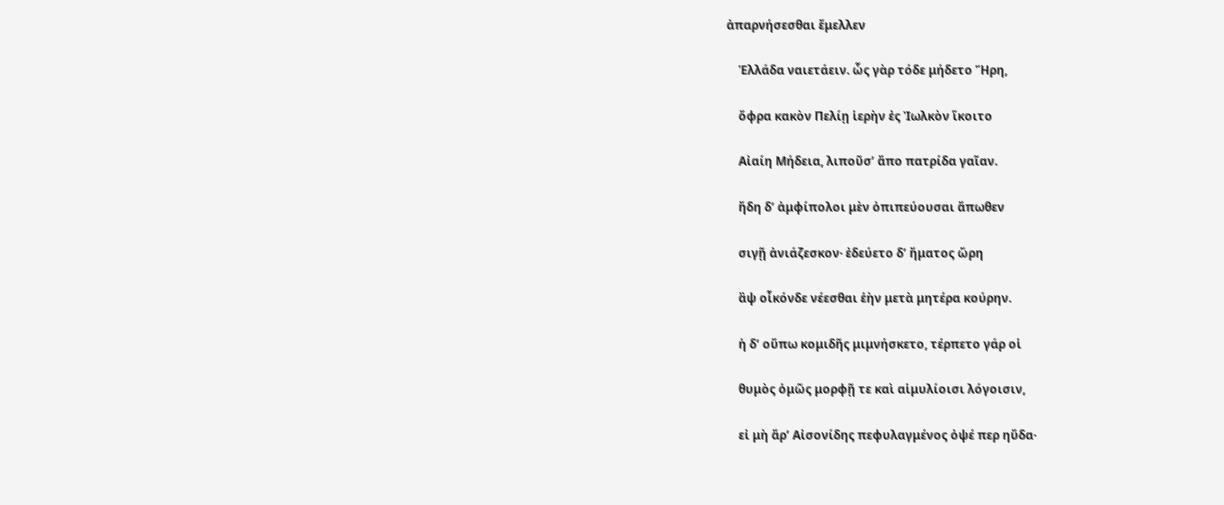ἀπαρνήσεσθαι ἔμελλεν

    Ἑλλάδα ναιετάειν. ὧς γὰρ τόδε μήδετο Ἥρη,

    ὄφρα κακὸν Πελίῃ ἱερὴν ἐς Ἰωλκὸν ἵκοιτο

    Αἰαίη Μήδεια, λιποῦσʼ ἄπο πατρίδα γαῖαν.

    ἤδη δʼ ἀμφίπολοι μὲν ὀπιπεύουσαι ἄπωθεν

    σιγῇ ἀνιάζεσκον· ἐδεύετο δʼ ἤματος ὥρη

    ἂψ οἶκόνδε νέεσθαι ἑὴν μετὰ μητέρα κούρην.

    ἡ δʼ οὔπω κομιδῆς μιμνήσκετο, τέρπετο γάρ οἱ

    θυμὸς ὁμῶς μορφῇ τε καὶ αἱμυλίοισι λόγοισιν,

    εἰ μὴ ἄρʼ Αἰσονίδης πεφυλαγμένος ὀψέ περ ηὔδα·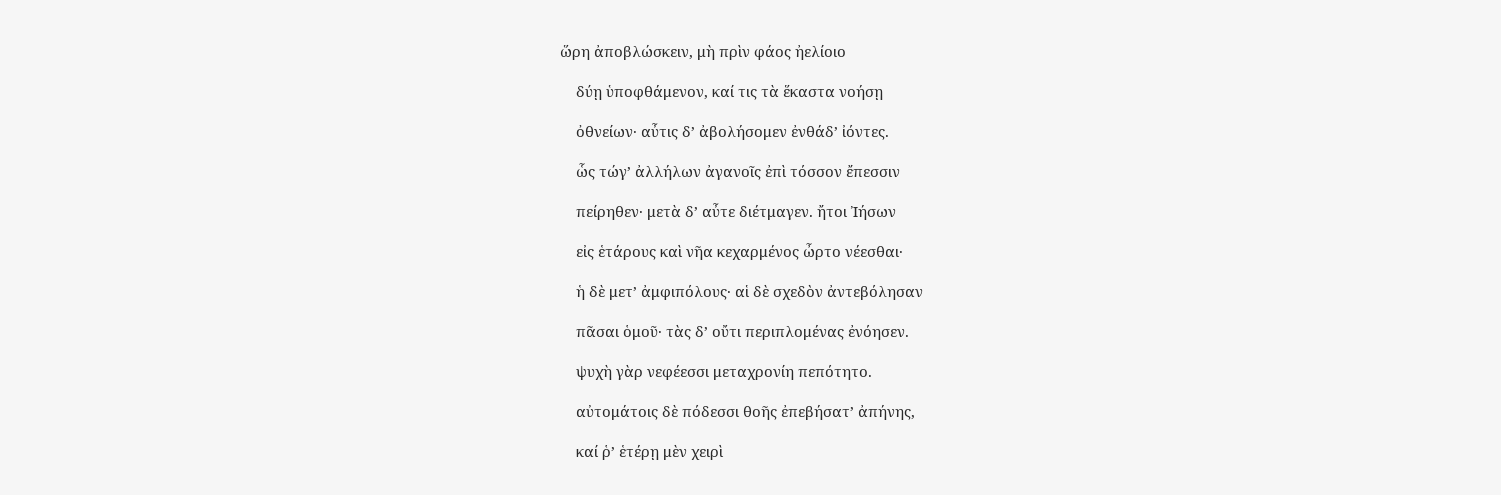ὥρη ἀποβλώσκειν, μὴ πρὶν φάος ἠελίοιο

    δύῃ ὑποφθάμενον, καί τις τὰ ἕκαστα νοήσῃ

    ὀθνείων· αὖτις δʼ ἀβολήσομεν ἐνθάδʼ ἰόντες.

    ὧς τώγʼ ἀλλήλων ἀγανοῖς ἐπὶ τόσσον ἔπεσσιν

    πείρηθεν· μετὰ δʼ αὖτε διέτμαγεν. ἤτοι Ἰήσων

    εἰς ἑτάρους καὶ νῆα κεχαρμένος ὦρτο νέεσθαι·

    ἡ δὲ μετʼ ἀμφιπόλους· αἱ δὲ σχεδὸν ἀντεβόλησαν

    πᾶσαι ὁμοῦ· τὰς δʼ οὔτι περιπλομένας ἐνόησεν.

    ψυχὴ γὰρ νεφέεσσι μεταχρονίη πεπότητο.

    αὐτομάτοις δὲ πόδεσσι θοῆς ἐπεβήσατʼ ἀπήνης,

    καί ῥʼ ἑτέρῃ μὲν χειρὶ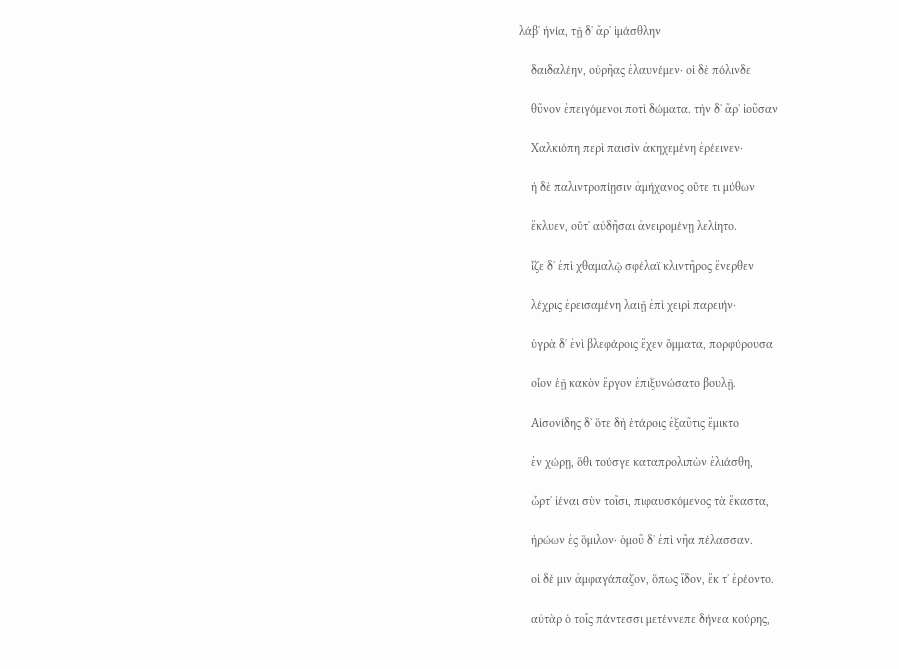λάβʼ ἡνία, τῇ δʼ ἄρʼ ἱμάσθλην

    δαιδαλέην, οὐρῆας ἐλαυνέμεν· οἱ δὲ πόλινδε

    θῦνον ἐπειγόμενοι ποτὶ δώματα. τὴν δʼ ἄρʼ ἰοῦσαν

    Χαλκιόπη περὶ παισὶν ἀκηχεμένη ἐρέεινεν·

    ἡ δὲ παλιντροπίῃσιν ἀμήχανος οὔτε τι μύθων

    ἔκλυεν, οὔτʼ αὐδῆσαι ἀνειρομένῃ λελίητο.

    ἷζε δʼ ἐπὶ χθαμαλῷ σφέλαϊ κλιντῆρος ἔνερθεν

    λέχρις ἐρεισαμένη λαιῇ ἐπὶ χειρὶ παρειήν·

    ὑγρὰ δʼ ἐνὶ βλεφάροις ἔχεν ὄμματα, πορφύρουσα

    οἷον ἑῇ κακὸν ἔργον ἐπιξυνώσατο βουλῇ.

    Αἰσονίδης δʼ ὅτε δὴ ἑτάροις ἐξαῦτις ἔμικτο

    ἐν χώρῃ, ὅθι τούσγε καταπρολιπὼν ἐλιάσθη,

    ὦρτʼ ἰέναι σὺν τοῖσι, πιφαυσκόμενος τὰ ἕκαστα,

    ἡρώων ἐς ὅμιλον· ὁμοῦ δʼ ἐπὶ νῆα πέλασσαν.

    οἱ δέ μιν ἀμφαγάπαζον, ὅπως ἴδον, ἔκ τʼ ἐρέοντο.

    αὐτὰρ ὁ τοῖς πάντεσσι μετέννεπε δήνεα κούρης,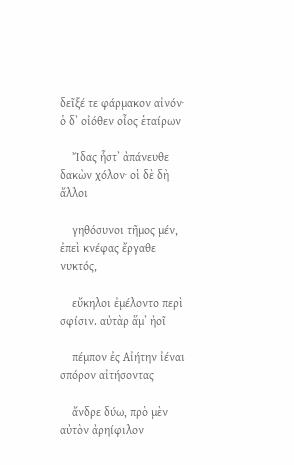δεῖξέ τε φάρμακον αἰνόν· ὁ δʼ οἰόθεν οἶος ἑταίρων

    Ἴδας ἧστʼ ἀπάνευθε δακὼν χόλον· οἱ δὲ δὴ ἄλλοι

    γηθόσυνοι τῆμος μέν, ἐπεὶ κνέφας ἔργαθε νυκτός,

    εὔκηλοι ἐμέλοντο περὶ σφίσιν. αὐτὰρ ἅμʼ ἠοῖ

    πέμπον ἐς Αἰήτην ἰέναι σπόρον αἰτήσοντας

    ἄνδρε δύω, πρὸ μὲν αὐτὸν ἀρηίφιλον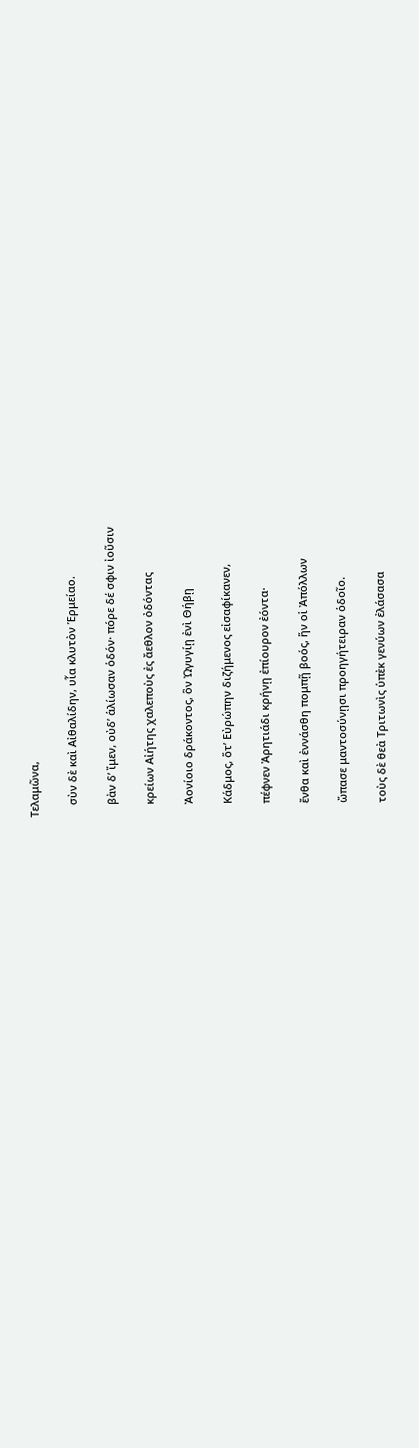Τελαμῶνα,

    σὺν δὲ καὶ Αἰθαλίδην, υἷα κλυτὸν Ἑρμείαο.

    βὰν δʼ ἴμεν, οὐδʼ ἁλίωσαν ὁδόν· πόρε δέ σφιν ἰοῦσιν

    κρείων Αἰήτης χαλεποὺς ἐς ἄεθλον ὀδόντας

    Ἀονίοιο δράκοντος, ὃν Ὠγυγίῃ ἐνὶ Θήβῃ

    Κάδμος, ὅτʼ Εὐρώπην διζήμενος εἰσαφίκανεν,

    πέφνεν Ἀρητιάδι κρήνῃ ἐπίουρον ἐόντα·

    ἔνθα καὶ ἐννάσθη πομπῇ βοός, ἥν οἱ Ἀπόλλων

    ὤπασε μαντοσύνῃσι προηγήτειραν ὁδοῖο.

    τοὺς δὲ θεὰ Τριτωνὶς ὑπὲκ γενύων ἐλάσασα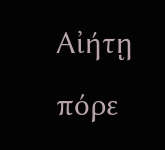Αἰήτῃ πόρε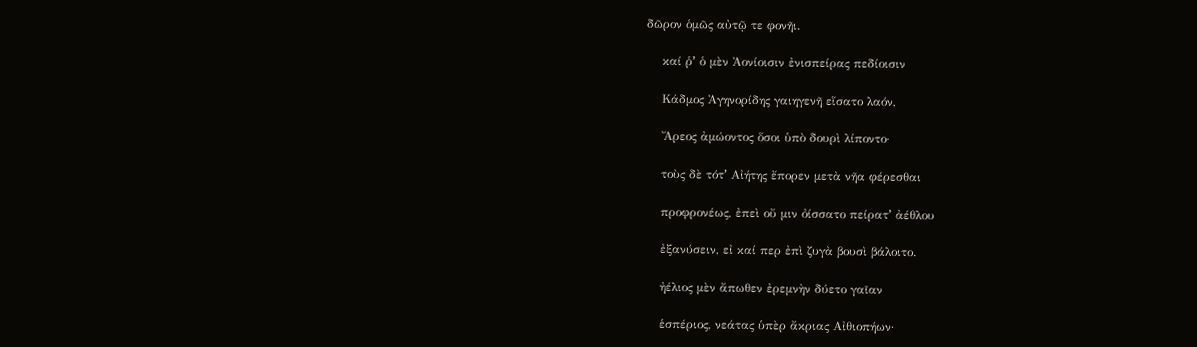δῶρον ὁμῶς αὐτῷ τε φονῆι.

    καί ῥʼ ὁ μὲν Ἀονίοισιν ἐνισπείρας πεδίοισιν

    Κάδμος Ἀγηνορίδης γαιηγενῆ εἵσατο λαόν,

    Ἄρεος ἀμώοντος ὅσοι ὑπὸ δουρὶ λίποντο·

    τοὺς δὲ τότʼ Αἰήτης ἔπορεν μετὰ νῆα φέρεσθαι

    προφρονέως, ἐπεὶ οὔ μιν ὀίσσατο πείρατʼ ἀέθλου

    ἐξανύσειν, εἰ καί περ ἐπὶ ζυγὰ βουσὶ βάλοιτο.

    ἠέλιος μὲν ἄπωθεν ἐρεμνὴν δύετο γαῖαν

    ἑσπέριος, νεάτας ὑπὲρ ἄκριας Αἰθιοπήων·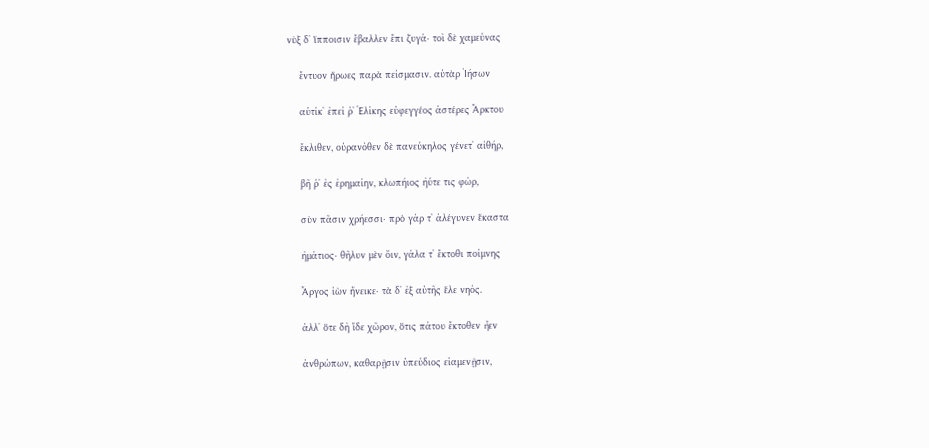νὺξ δʼ ἵπποισιν ἔβαλλεν ἔπι ζυγά· τοὶ δὲ χαμεύνας

    ἔντυον ἥρωες παρὰ πείσμασιν. αὐτὰρ Ἰήσων

    αὐτίκʼ ἐπεί ῥʼ Ἑλίκης εὐφεγγέος ἀστέρες Ἄρκτου

    ἔκλιθεν, οὐρανόθεν δὲ πανεύκηλος γένετʼ αἰθήρ,

    βῆ ῥʼ ἐς ἐρημαίην, κλωπήιος ἠύτε τις φώρ,

    σὺν πᾶσιν χρήεσσι· πρὸ γάρ τʼ ἀλέγυνεν ἕκαστα

    ἠμάτιος· θῆλυν μὲν ὄιν, γάλα τʼ ἔκτοθι ποίμνης

    Ἄργος ἰὼν ἤνεικε· τὰ δʼ ἐξ αὐτῆς ἕλε νηός.

    ἀλλʼ ὅτε δὴ ἴδε χῶρον, ὅτις πάτου ἔκτοθεν ἦεν

    ἀνθρώπων, καθαρῇσιν ὑπεύδιος εἱαμενῇσιν,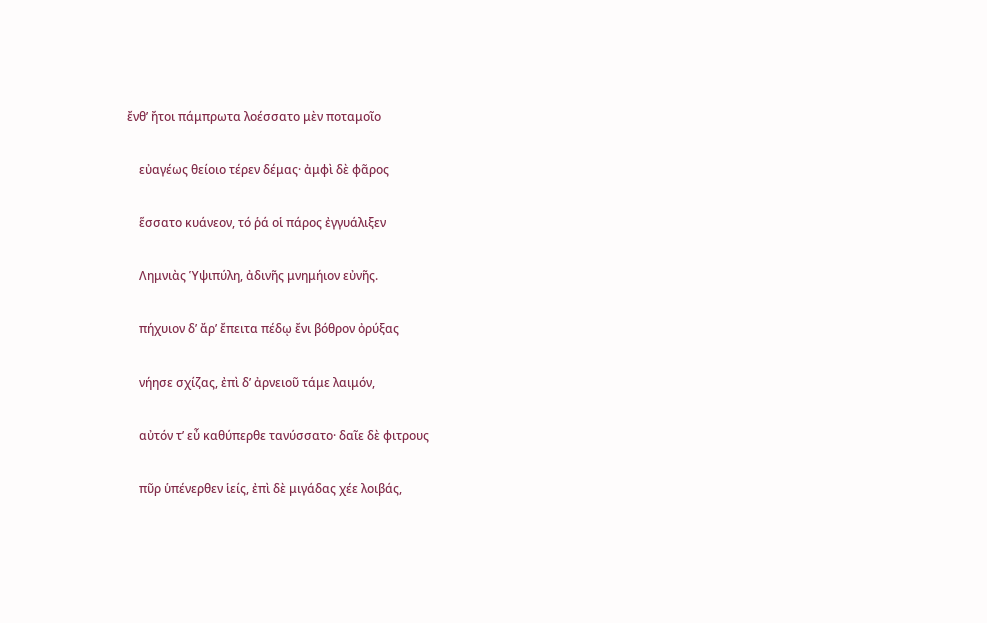ἔνθʼ ἤτοι πάμπρωτα λοέσσατο μὲν ποταμοῖο

    εὐαγέως θείοιο τέρεν δέμας· ἀμφὶ δὲ φᾶρος

    ἕσσατο κυάνεον, τό ῥά οἱ πάρος ἐγγυάλιξεν

    Λημνιὰς Ὑψιπύλη, ἀδινῆς μνημήιον εὐνῆς.

    πήχυιον δʼ ἄρʼ ἔπειτα πέδῳ ἔνι βόθρον ὀρύξας

    νήησε σχίζας, ἐπὶ δʼ ἀρνειοῦ τάμε λαιμόν,

    αὐτόν τʼ εὖ καθύπερθε τανύσσατο· δαῖε δὲ φιτρους

    πῦρ ὑπένερθεν ἱείς, ἐπὶ δὲ μιγάδας χέε λοιβάς,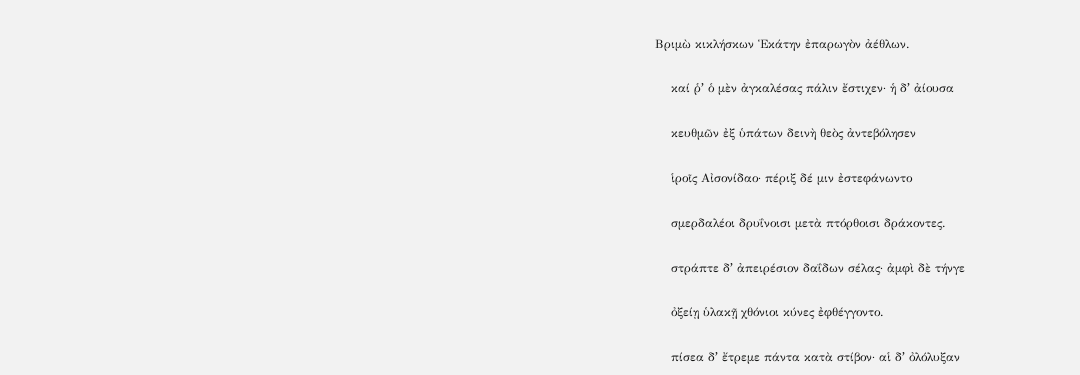Βριμὼ κικλήσκων Ἑκάτην ἐπαρωγὸν ἀέθλων.

    καί ῥʼ ὁ μὲν ἀγκαλέσας πάλιν ἔστιχεν· ἡ δʼ ἀίουσα

    κευθμῶν ἐξ ὑπάτων δεινὴ θεὸς ἀντεβόλησεν

    ἱροῖς Αἰσονίδαο· πέριξ δέ μιν ἐστεφάνωντο

    σμερδαλέοι δρυΐνοισι μετὰ πτόρθοισι δράκοντες.

    στράπτε δʼ ἀπειρέσιον δαΐδων σέλας· ἀμφὶ δὲ τήνγε

    ὀξείῃ ὑλακῇ χθόνιοι κύνες ἐφθέγγοντο.

    πίσεα δʼ ἔτρεμε πάντα κατὰ στίβον· αἱ δʼ ὀλόλυξαν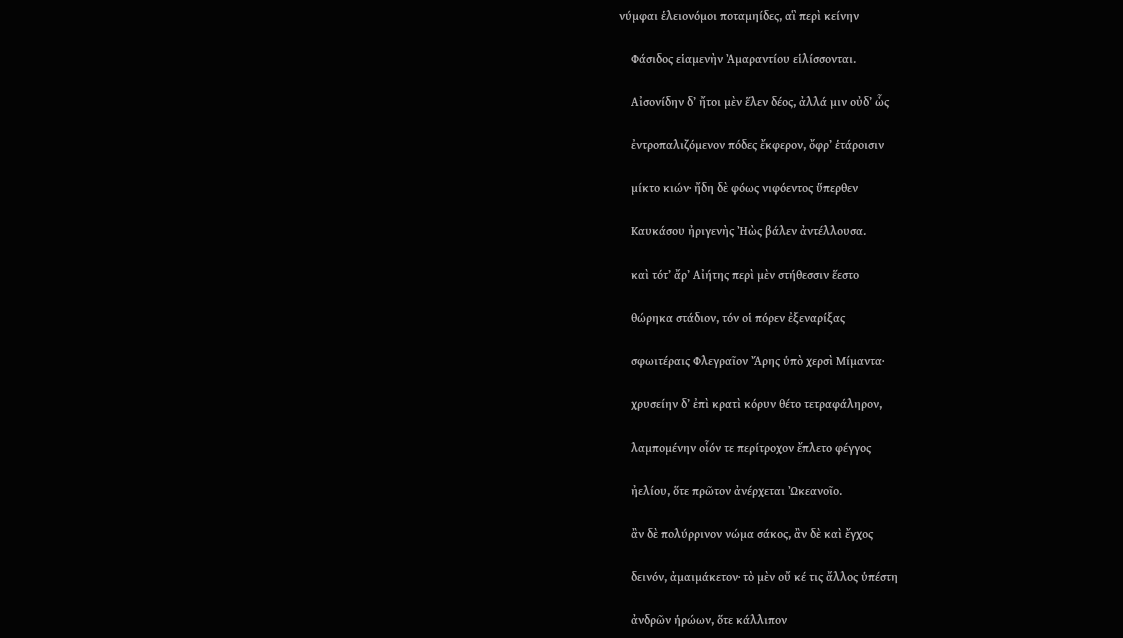νύμφαι ἑλειονόμοι ποταμηίδες, αἳ περὶ κείνην

    Φάσιδος εἱαμενὴν Ἀμαραντίου εἱλίσσονται.

    Αἰσονίδην δʼ ἤτοι μὲν ἕλεν δέος, ἀλλά μιν οὐδʼ ὧς

    ἐντροπαλιζόμενον πόδες ἔκφερον, ὄφρʼ ἑτάροισιν

    μίκτο κιών· ἤδη δὲ φόως νιφόεντος ὕπερθεν

    Καυκάσου ἠριγενὴς Ἠὼς βάλεν ἀντέλλουσα.

    καὶ τότʼ ἄρʼ Αἰήτης περὶ μὲν στήθεσσιν ἕεστο

    θώρηκα στάδιον, τόν οἱ πόρεν ἐξεναρίξας

    σφωιτέραις Φλεγραῖον Ἄρης ὑπὸ χερσὶ Μίμαντα·

    χρυσείην δʼ ἐπὶ κρατὶ κόρυν θέτο τετραφάληρον,

    λαμπομένην οἷόν τε περίτροχον ἔπλετο φέγγος

    ἠελίου, ὅτε πρῶτον ἀνέρχεται Ὠκεανοῖο.

    ἂν δὲ πολύρρινον νώμα σάκος, ἂν δὲ καὶ ἔγχος

    δεινόν, ἀμαιμάκετον· τὸ μὲν οὔ κέ τις ἄλλος ὑπέστη

    ἀνδρῶν ἡρώων, ὅτε κάλλιπον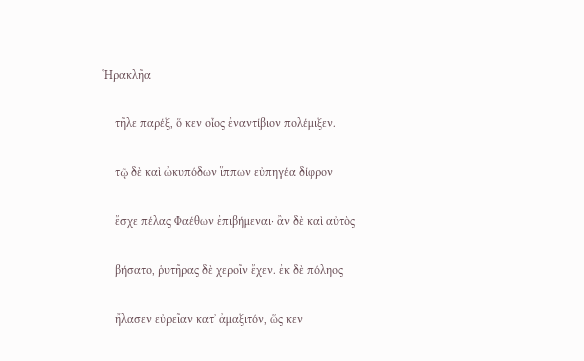Ἡρακλῆα

    τῆλε παρέξ, ὅ κεν οἶος ἐναντίβιον πολέμιξεν.

    τῷ δὲ καὶ ὠκυπόδων ἵππων εὐπηγέα δίφρον

    ἔσχε πέλας Φαέθων ἐπιβήμεναι· ἂν δὲ καὶ αὐτὸς

    βήσατο, ῥυτῆρας δὲ χεροῖν ἔχεν. ἐκ δὲ πόληος

    ἤλασεν εὐρεῖαν κατʼ ἀμαξιτόν, ὥς κεν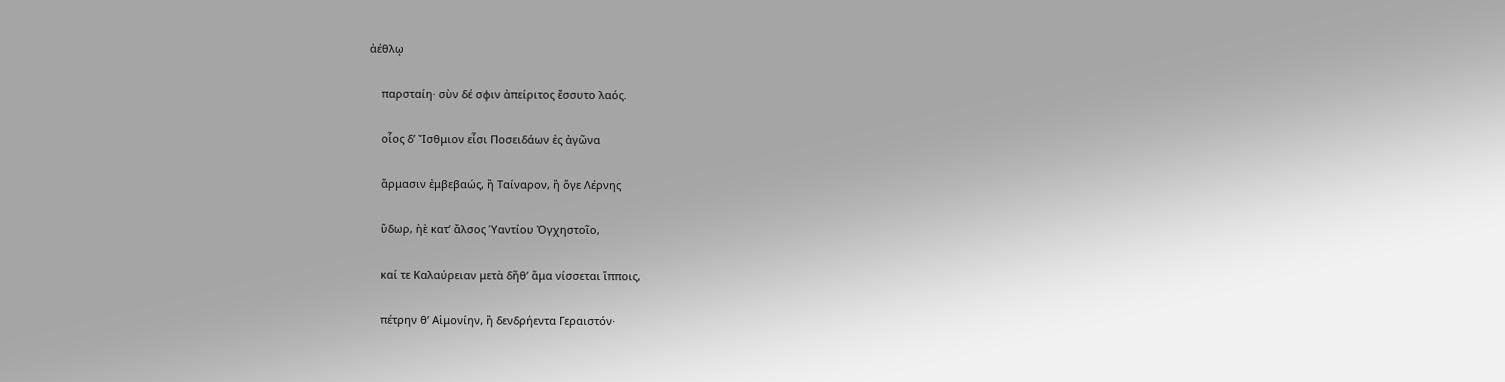ἀέθλῳ

    παρσταίη· σὺν δέ σφιν ἀπείριτος ἔσσυτο λαός.

    οἷος δʼ Ἴσθμιον εἶσι Ποσειδάων ἐς ἀγῶνα

    ἅρμασιν ἐμβεβαώς, ἢ Ταίναρον, ἢ ὅγε Λέρνης

    ὕδωρ, ἠὲ κατʼ ἄλσος Ὑαντίου Ὀγχηστοῖο,

    καί τε Καλαύρειαν μετὰ δῆθʼ ἅμα νίσσεται ἵπποις,

    πέτρην θʼ Αἱμονίην, ἢ δενδρήεντα Γεραιστόν·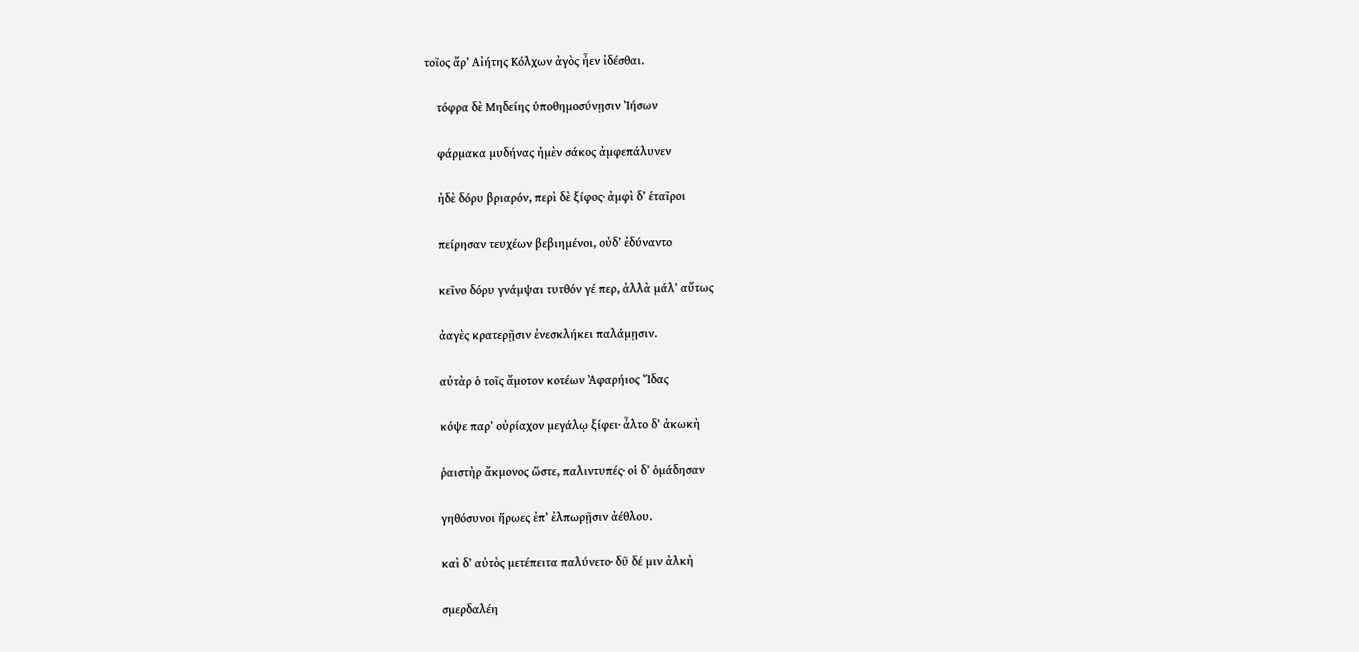τοῖος ἄρʼ Αἰήτης Κόλχων ἀγὸς ἦεν ἰδέσθαι.

    τόφρα δὲ Μηδείης ὑποθημοσύνῃσιν Ἰήσων

    φάρμακα μυδήνας ἠμὲν σάκος ἀμφεπάλυνεν

    ἠδὲ δόρυ βριαρόν, περὶ δὲ ξίφος· ἀμφὶ δʼ ἑταῖροι

    πείρησαν τευχέων βεβιημένοι, οὐδʼ ἐδύναντο

    κεῖνο δόρυ γνάμψαι τυτθόν γέ περ, ἀλλὰ μάλʼ αὔτως

    ἀαγὲς κρατερῇσιν ἐνεσκλήκει παλάμῃσιν.

    αὐτὰρ ὁ τοῖς ἄμοτον κοτέων Ἀφαρήιος Ἴδας

    κόψε παρʼ οὐρίαχον μεγάλῳ ξίφει· ἆλτο δʼ ἀκωκὴ

    ῥαιστὴρ ἄκμονος ὥστε, παλιντυπές· οἱ δʼ ὁμάδησαν

    γηθόσυνοι ἥρωες ἐπʼ ἐλπωρῇσιν ἀέθλου.

    καὶ δʼ αὐτὸς μετέπειτα παλύνετο· δῦ δέ μιν ἀλκὴ

    σμερδαλέη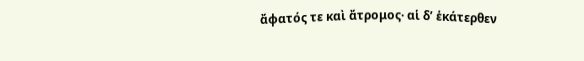ἄφατός τε καὶ ἄτρομος· αἱ δʼ ἑκάτερθεν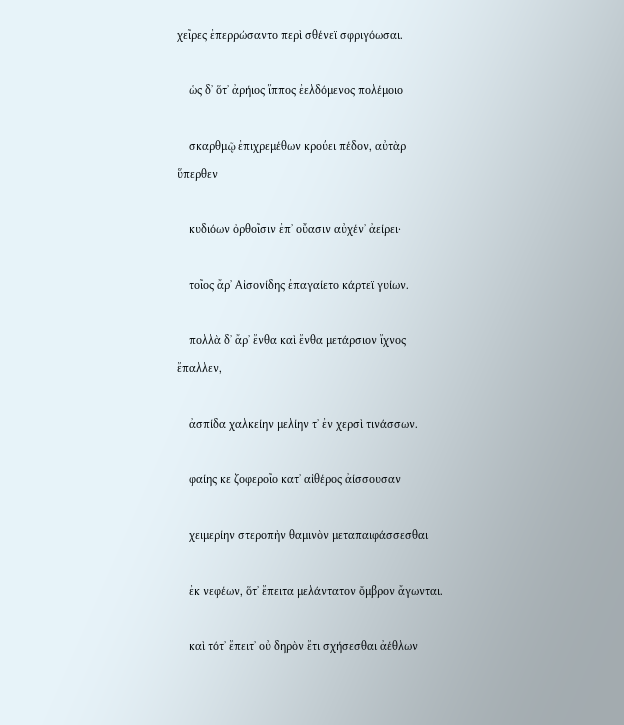χεῖρες ἐπερρώσαντο περὶ σθένεϊ σφριγόωσαι.

    ὡς δʼ ὅτʼ ἀρήιος ἵππος ἐελδόμενος πολέμοιο

    σκαρθμῷ ἐπιχρεμέθων κρούει πέδον, αὐτὰρ ὕπερθεν

    κυδιόων ὀρθοῖσιν ἐπʼ οὔασιν αὐχένʼ ἀείρει·

    τοῖος ἄρʼ Αἰσονίδης ἐπαγαίετο κάρτεϊ γυίων.

    πολλὰ δʼ ἄρʼ ἔνθα καὶ ἔνθα μετάρσιον ἴχνος ἔπαλλεν,

    ἀσπίδα χαλκείην μελίην τʼ ἐν χερσὶ τινάσσων.

    φαίης κε ζοφεροῖο κατʼ αἰθέρος ἀίσσουσαν

    χειμερίην στεροπὴν θαμινὸν μεταπαιφάσσεσθαι

    ἐκ νεφέων, ὅτʼ ἔπειτα μελάντατον ὄμβρον ἄγωνται.

    καὶ τότʼ ἔπειτʼ οὐ δηρὸν ἔτι σχήσεσθαι ἀέθλων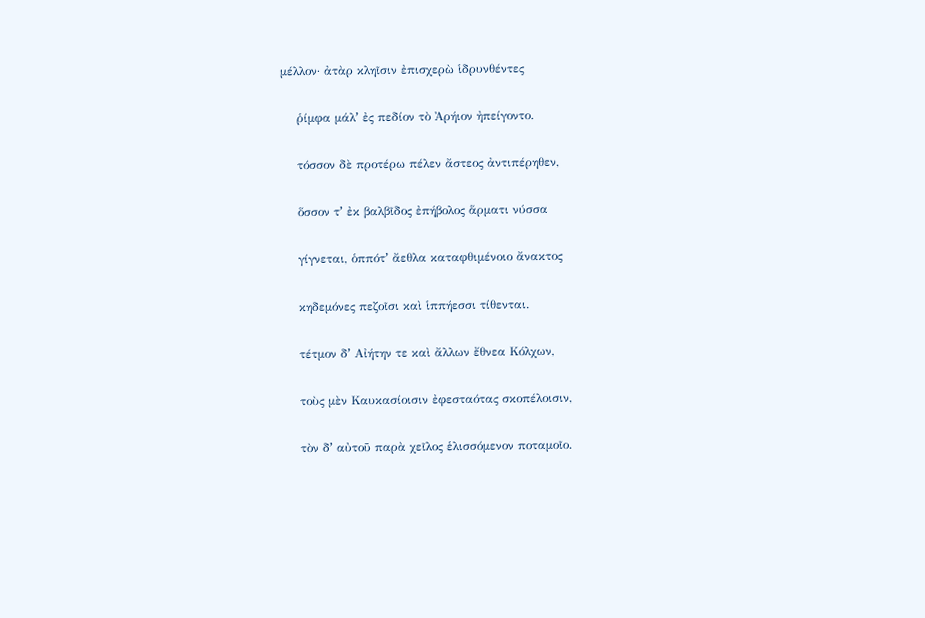μέλλον· ἀτὰρ κληῖσιν ἐπισχερὼ ἱδρυνθέντες

    ῥίμφα μάλʼ ἐς πεδίον τὸ Ἀρήιον ἠπείγοντο.

    τόσσον δὲ προτέρω πέλεν ἄστεος ἀντιπέρηθεν,

    ὅσσον τʼ ἐκ βαλβῖδος ἐπήβολος ἅρματι νύσσα

    γίγνεται, ὁππότʼ ἄεθλα καταφθιμένοιο ἄνακτος

    κηδεμόνες πεζοῖσι καὶ ἱππήεσσι τίθενται.

    τέτμον δʼ Αἰήτην τε καὶ ἄλλων ἔθνεα Κόλχων,

    τοὺς μὲν Καυκασίοισιν ἐφεσταότας σκοπέλοισιν,

    τὸν δʼ αὐτοῦ παρὰ χεῖλος ἑλισσόμενον ποταμοῖο.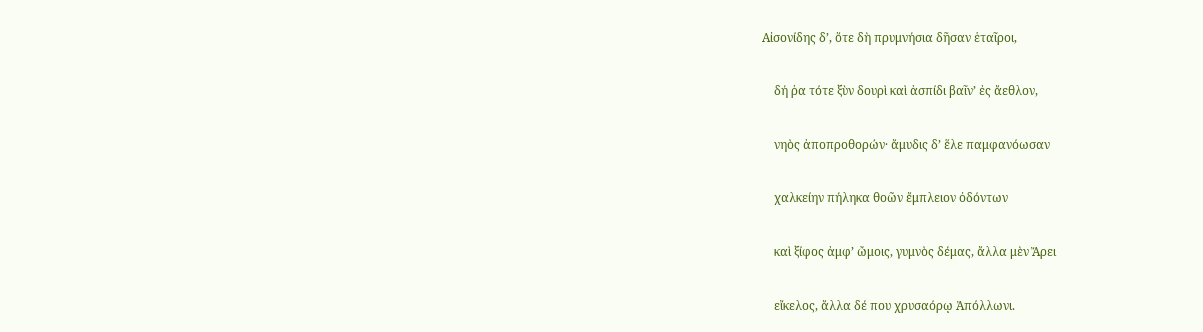Αἰσονίδης δʼ, ὅτε δὴ πρυμνήσια δῆσαν ἑταῖροι,

    δή ῥα τότε ξὺν δουρὶ καὶ ἀσπίδι βαῖνʼ ἐς ἄεθλον,

    νηὸς ἀποπροθορών· ἄμυδις δʼ ἕλε παμφανόωσαν

    χαλκείην πήληκα θοῶν ἔμπλειον ὀδόντων

    καὶ ξίφος ἀμφʼ ὤμοις, γυμνὸς δέμας, ἄλλα μὲν Ἄρει

    εἴκελος, ἄλλα δέ που χρυσαόρῳ Ἀπόλλωνι.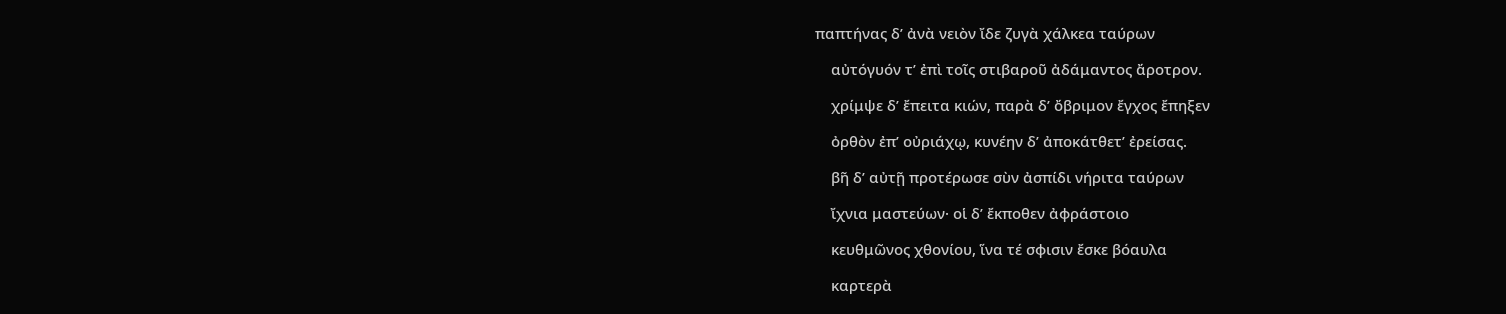παπτήνας δʼ ἀνὰ νειὸν ἴδε ζυγὰ χάλκεα ταύρων

    αὐτόγυόν τʼ ἐπὶ τοῖς στιβαροῦ ἀδάμαντος ἄροτρον.

    χρίμψε δʼ ἔπειτα κιών, παρὰ δʼ ὄβριμον ἔγχος ἔπηξεν

    ὀρθὸν ἐπʼ οὐριάχῳ, κυνέην δʼ ἀποκάτθετʼ ἐρείσας.

    βῆ δʼ αὐτῇ προτέρωσε σὺν ἀσπίδι νήριτα ταύρων

    ἴχνια μαστεύων· οἱ δʼ ἔκποθεν ἀφράστοιο

    κευθμῶνος χθονίου, ἵνα τέ σφισιν ἔσκε βόαυλα

    καρτερὰ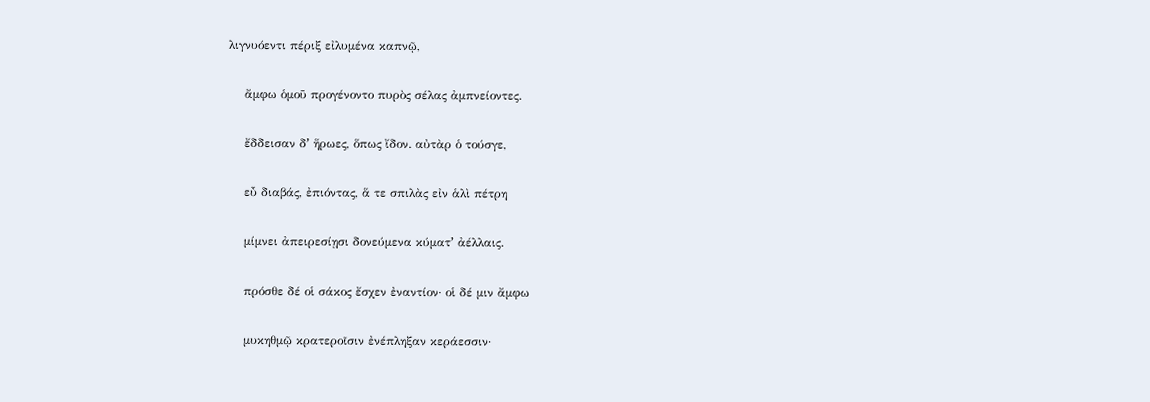λιγνυόεντι πέριξ εἰλυμένα καπνῷ,

    ἄμφω ὁμοῦ προγένοντο πυρὸς σέλας ἀμπνείοντες.

    ἔδδεισαν δʼ ἥρωες, ὅπως ἴδον. αὐτὰρ ὁ τούσγε,

    εὖ διαβάς, ἐπιόντας, ἅ τε σπιλὰς εἰν ἁλὶ πέτρη

    μίμνει ἀπειρεσίῃσι δονεύμενα κύματʼ ἀέλλαις.

    πρόσθε δέ οἱ σάκος ἔσχεν ἐναντίον· οἱ δέ μιν ἄμφω

    μυκηθμῷ κρατεροῖσιν ἐνέπληξαν κεράεσσιν·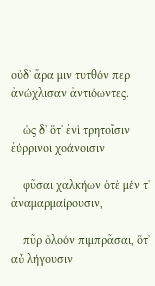οὐδʼ ἄρα μιν τυτθόν περ ἀνώχλισαν ἀντιόωντες.

    ὡς δʼ ὅτʼ ἐνὶ τρητοῖσιν ἐύρρινοι χοάνοισιν

    φῦσαι χαλκήων ὁτὲ μέν τʼ ἀναμαρμαίρουσιν,

    πῦρ ὀλοόν πιμπρᾶσαι, ὅτʼ αὖ λήγουσιν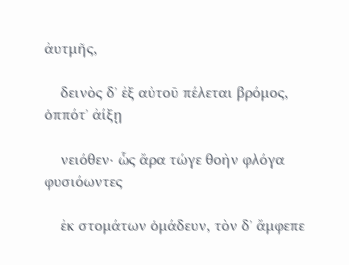ἀυτμῆς,

    δεινὸς δʼ ἐξ αὐτοῦ πέλεται βρόμος, ὁππότʼ ἀίξῃ

    νειόθεν· ὧς ἄρα τώγε θοὴν φλόγα φυσιόωντες

    ἐκ στομάτων ὁμάδευν, τὸν δʼ ἄμφεπε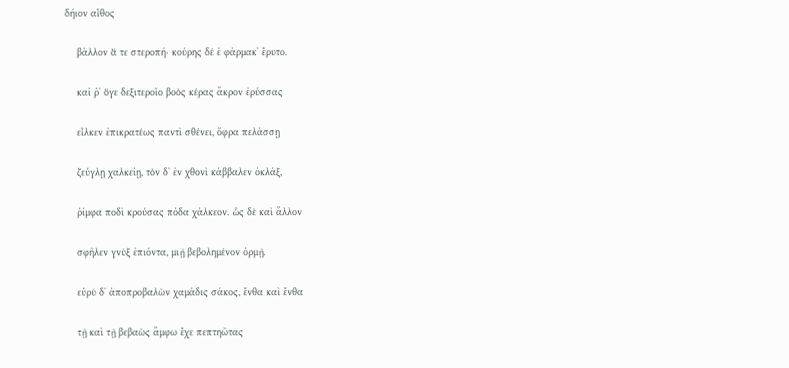δήιον αἶθος

    βάλλον ἅ τε στεροπή· κούρης δέ ἑ φάρμακʼ ἔρυτο.

    καί ῥʼ ὅγε δεξιτεροῖο βοὸς κέρας ἄκρον ἐρύσσας

    εἷλκεν ἐπικρατέως παντὶ σθένει, ὄφρα πελάσσῃ

    ζεύγλῃ χαλκείῃ, τὸν δʼ ἐν χθονὶ κάββαλεν ὀκλάξ,

    ῥίμφα ποδὶ κρούσας πόδα χάλκεον. ὧς δὲ καὶ ἄλλον

    σφῆλεν γνὺξ ἐπιόντα, μιῇ βεβολημένον ὁρμῇ.

    εὐρὺ δʼ ἀποπροβαλὼν χαμάδις σάκος, ἔνθα καὶ ἔνθα

    τῇ καὶ τῇ βεβαὼς ἄμφω ἔχε πεπτηῶτας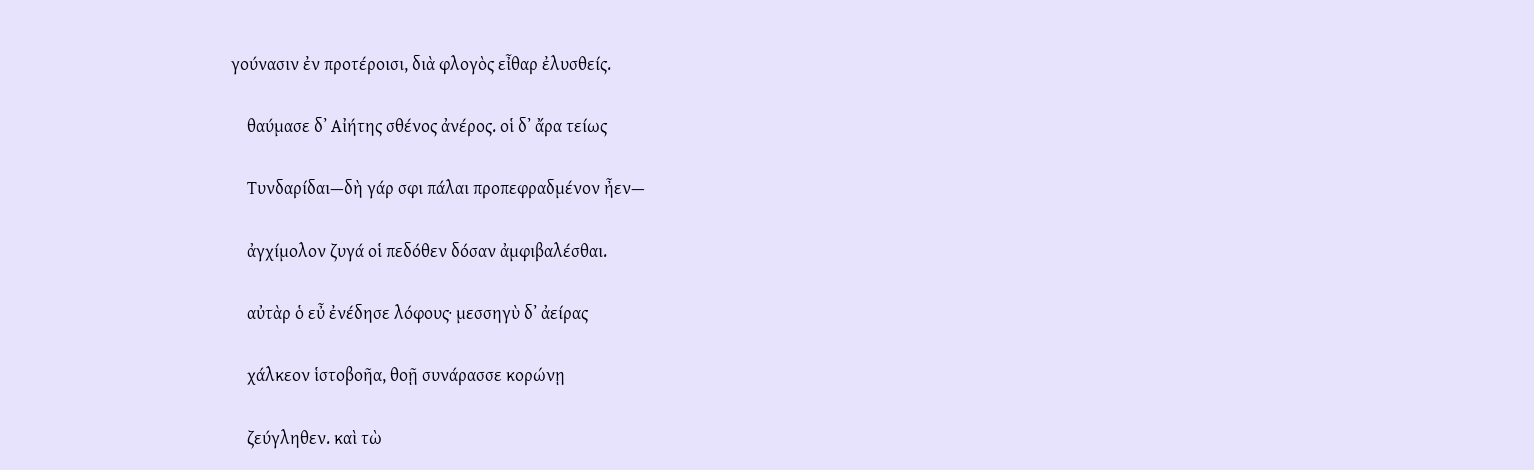γούνασιν ἐν προτέροισι, διὰ φλογὸς εἶθαρ ἐλυσθείς.

    θαύμασε δʼ Αἰήτης σθένος ἀνέρος. οἱ δʼ ἄρα τείως

    Τυνδαρίδαι—δὴ γάρ σφι πάλαι προπεφραδμένον ἦεν—

    ἀγχίμολον ζυγά οἱ πεδόθεν δόσαν ἀμφιβαλέσθαι.

    αὐτὰρ ὁ εὖ ἐνέδησε λόφους· μεσσηγὺ δʼ ἀείρας

    χάλκεον ἱστοβοῆα, θοῇ συνάρασσε κορώνῃ

    ζεύγληθεν. καὶ τὼ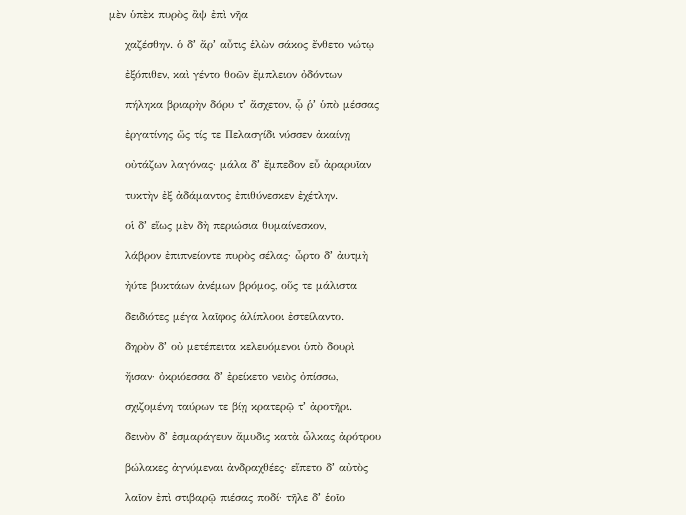μὲν ὑπὲκ πυρὸς ἂψ ἐπὶ νῆα

    χαζέσθην. ὁ δʼ ἄρʼ αὖτις ἑλὼν σάκος ἔνθετο νώτῳ

    ἐξόπιθεν, καὶ γέντο θοῶν ἔμπλειον ὀδόντων

    πήληκα βριαρὴν δόρυ τʼ ἄσχετον, ᾧ ῥʼ ὑπὸ μέσσας

    ἐργατίνης ὥς τίς τε Πελασγίδι νύσσεν ἀκαίνῃ

    οὐτάζων λαγόνας· μάλα δʼ ἔμπεδον εὖ ἀραρυῖαν

    τυκτὴν ἐξ ἀδάμαντος ἐπιθύνεσκεν ἐχέτλην.

    οἱ δʼ εἵως μὲν δὴ περιώσια θυμαίνεσκον,

    λάβρον ἐπιπνείοντε πυρὸς σέλας· ὦρτο δʼ ἀυτμὴ

    ἠύτε βυκτάων ἀνέμων βρόμος, οὕς τε μάλιστα

    δειδιότες μέγα λαῖφος ἁλίπλοοι ἐστείλαντο.

    δηρὸν δʼ οὐ μετέπειτα κελευόμενοι ὑπὸ δουρὶ

    ἤισαν· ὀκριόεσσα δʼ ἐρείκετο νειὸς ὀπίσσω,

    σχιζομένη ταύρων τε βίῃ κρατερῷ τʼ ἀροτῆρι.

    δεινὸν δʼ ἐσμαράγευν ἄμυδις κατὰ ὦλκας ἀρότρου

    βώλακες ἀγνύμεναι ἀνδραχθέες· εἵπετο δʼ αὐτὸς

    λαῖον ἐπὶ στιβαρῷ πιέσας ποδί· τῆλε δʼ ἑοῖο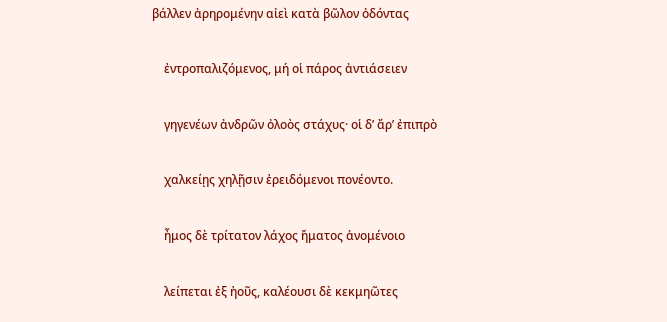βάλλεν ἀρηρομένην αἰεὶ κατὰ βῶλον ὀδόντας

    ἐντροπαλιζόμενος, μή οἱ πάρος ἀντιάσειεν

    γηγενέων ἀνδρῶν ὀλοὸς στάχυς· οἱ δʼ ἄρʼ ἐπιπρὸ

    χαλκείῃς χηλῇσιν ἐρειδόμενοι πονέοντο.

    ἦμος δὲ τρίτατον λάχος ἤματος ἀνομένοιο

    λείπεται ἐξ ἠοῦς, καλέουσι δὲ κεκμηῶτες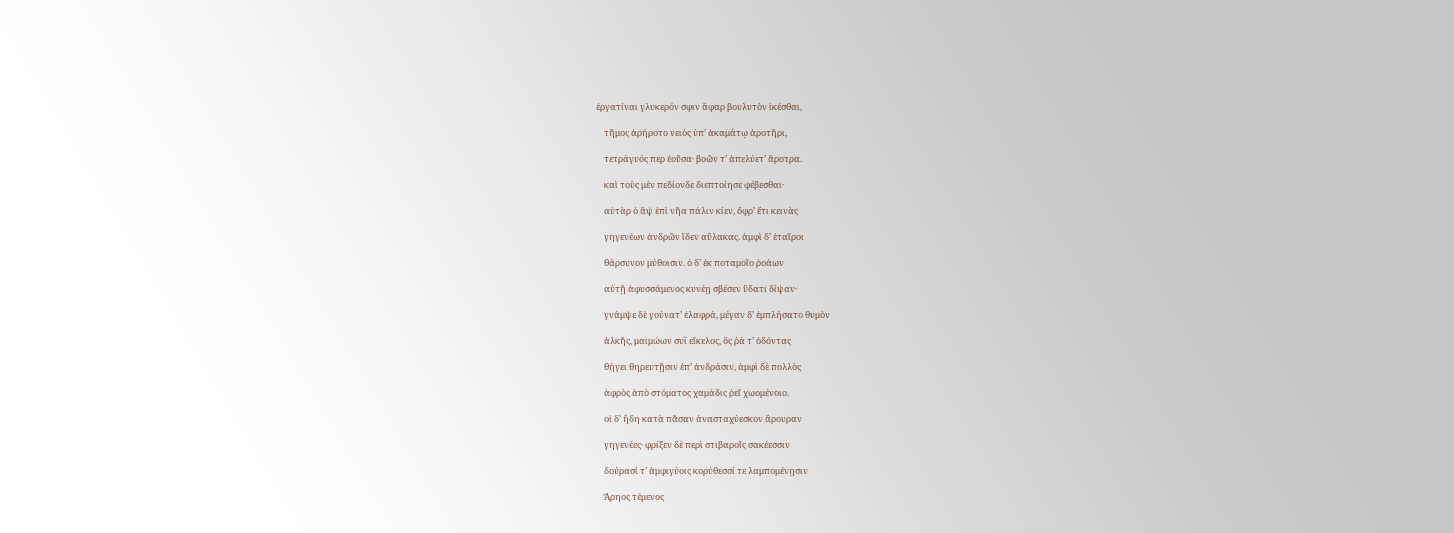ἐργατίναι γλυκερόν σφιν ἄφαρ βουλυτὸν ἱκέσθαι,

    τῆμος ἀρήροτο νειὸς ὑπʼ ἀκαμάτῳ ἀροτῆρι,

    τετράγυός περ ἐοῦσα· βοῶν τʼ ἀπελύετʼ ἄροτρα.

    καὶ τοὺς μὲν πεδίονδε διεπτοίησε φέβεσθαι·

    αὐτὰρ ὁ ἂψ ἐπὶ νῆα πάλιν κίεν, ὄφρʼ ἔτι κεινὰς

    γηγενέων ἀνδρῶν ἴδεν αὔλακας. ἀμφὶ δʼ ἑταῖροι

    θάρσυνον μύθοισιν. ὁ δʼ ἐκ ποταμοῖο ῥοάων

    αὐτῇ ἀφυσσάμενος κυνέῃ σβέσεν ὕδατι δίψαν·

    γνάμψε δὲ γούνατʼ ἐλαφρά, μέγαν δʼ ἐμπλήσατο θυμὸν

    ἀλκῆς, μαιμώων συῒ εἴκελος, ὅς ῥά τʼ ὀδόντας

    θήγει θηρευτῇσιν ἐπʼ ἀνδράσιν, ἀμφὶ δὲ πολλὸς

    ἀφρὸς ἀπὸ στόματος χαμάδις ῥεῖ χωομένοιο.

    οἱ δʼ ἤδη κατὰ πᾶσαν ἀνασταχύεσκον ἄρουραν

    γηγενέες· φρίξεν δὲ περὶ στιβαροῖς σακέεσσιν

    δούρασί τʼ ἀμφιγύοις κορύθεσσί τε λαμπομένῃσιν

    Ἄρηος τέμενος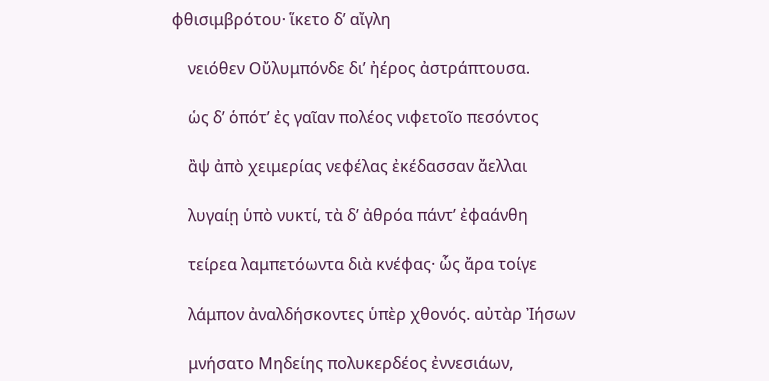φθισιμβρότου· ἵκετο δʼ αἴγλη

    νειόθεν Οὔλυμπόνδε διʼ ἠέρος ἀστράπτουσα.

    ὡς δʼ ὁπότʼ ἐς γαῖαν πολέος νιφετοῖο πεσόντος

    ἂψ ἀπὸ χειμερίας νεφέλας ἐκέδασσαν ἄελλαι

    λυγαίῃ ὑπὸ νυκτί, τὰ δʼ ἀθρόα πάντʼ ἐφαάνθη

    τείρεα λαμπετόωντα διὰ κνέφας· ὧς ἄρα τοίγε

    λάμπον ἀναλδήσκοντες ὑπὲρ χθονός. αὐτὰρ Ἰήσων

    μνήσατο Μηδείης πολυκερδέος ἐννεσιάων,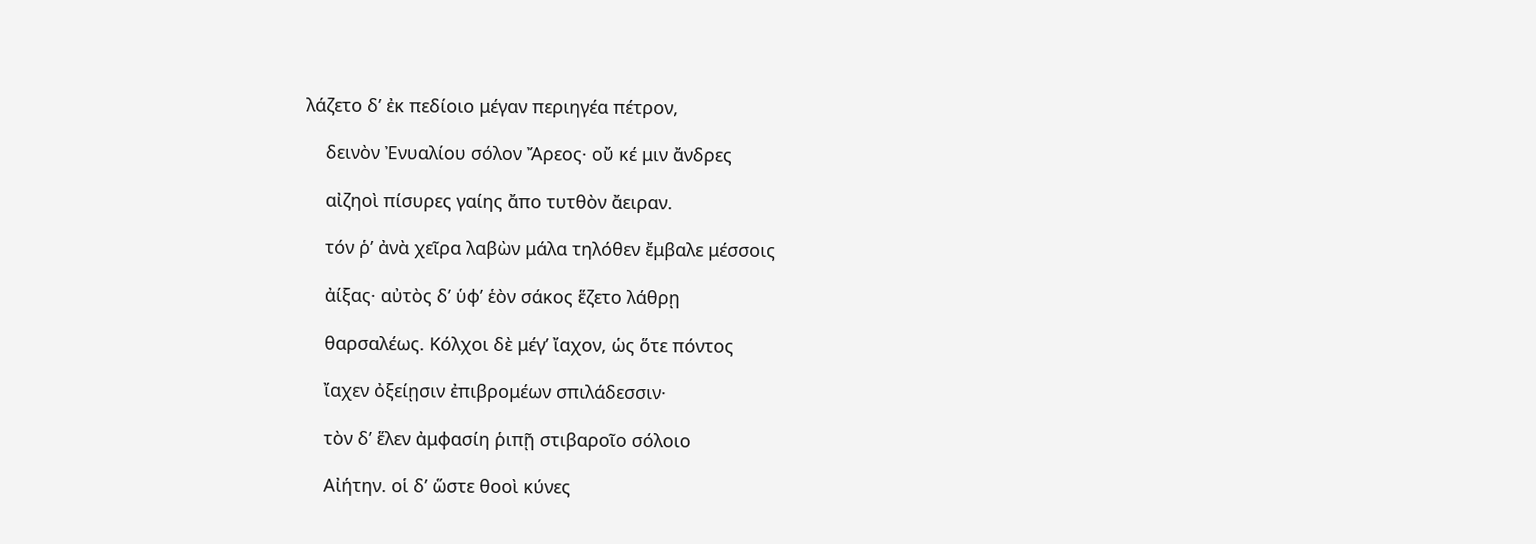λάζετο δʼ ἐκ πεδίοιο μέγαν περιηγέα πέτρον,

    δεινὸν Ἐνυαλίου σόλον Ἄρεος· οὔ κέ μιν ἄνδρες

    αἰζηοὶ πίσυρες γαίης ἄπο τυτθὸν ἄειραν.

    τόν ῥʼ ἀνὰ χεῖρα λαβὼν μάλα τηλόθεν ἔμβαλε μέσσοις

    ἀίξας· αὐτὸς δʼ ὑφʼ ἑὸν σάκος ἕζετο λάθρῃ

    θαρσαλέως. Κόλχοι δὲ μέγʼ ἴαχον, ὡς ὅτε πόντος

    ἴαχεν ὀξείῃσιν ἐπιβρομέων σπιλάδεσσιν·

    τὸν δʼ ἕλεν ἀμφασίη ῥιπῇ στιβαροῖο σόλοιο

    Αἰήτην. οἱ δʼ ὥστε θοοὶ κύνες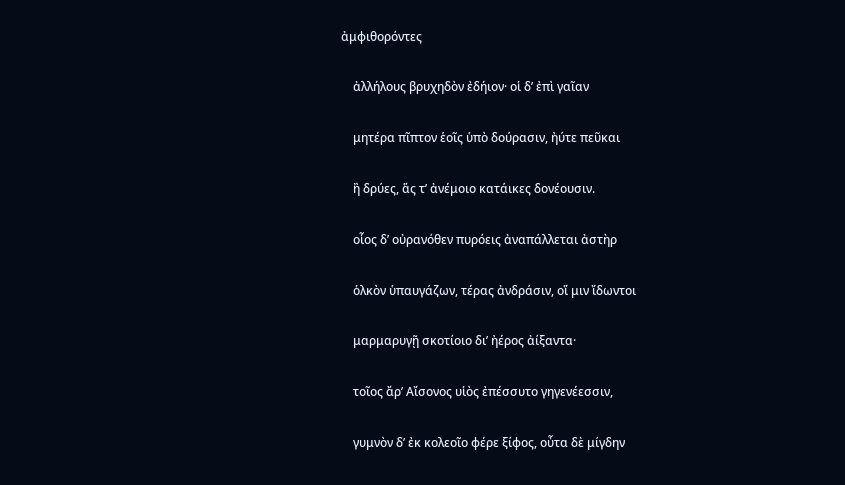ἀμφιθορόντες

    ἀλλήλους βρυχηδὸν ἐδήιον· οἱ δʼ ἐπὶ γαῖαν

    μητέρα πῖπτον ἑοῖς ὑπὸ δούρασιν, ἠύτε πεῦκαι

    ἢ δρύες, ἅς τʼ ἀνέμοιο κατάικες δονέουσιν.

    οἷος δʼ οὐρανόθεν πυρόεις ἀναπάλλεται ἀστὴρ

    ὁλκὸν ὑπαυγάζων, τέρας ἀνδράσιν, οἵ μιν ἴδωντοι

    μαρμαρυγῇ σκοτίοιο διʼ ἠέρος ἀίξαντα·

    τοῖος ἄρʼ Αἴσονος υἱὸς ἐπέσσυτο γηγενέεσσιν,

    γυμνὸν δʼ ἐκ κολεοῖο φέρε ξίφος, οὖτα δὲ μίγδην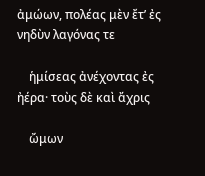ἀμώων, πολέας μὲν ἔτʼ ἐς νηδὺν λαγόνας τε

    ἡμίσεας ἀνέχοντας ἐς ἠέρα· τοὺς δὲ καὶ ἄχρις

    ὤμων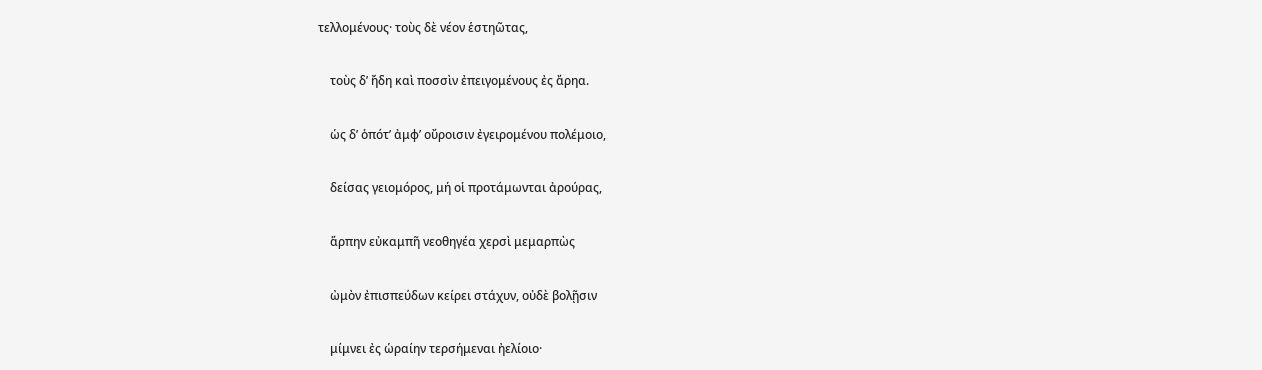τελλομένους· τοὺς δὲ νέον ἑστηῶτας,

    τοὺς δʼ ἤδη καὶ ποσσὶν ἐπειγομένους ἐς ἄρηα.

    ὡς δʼ ὁπότʼ ἀμφʼ οὔροισιν ἐγειρομένου πολέμοιο,

    δείσας γειομόρος, μή οἱ προτάμωνται ἀρούρας,

    ἅρπην εὐκαμπῆ νεοθηγέα χερσὶ μεμαρπὼς

    ὠμὸν ἐπισπεύδων κείρει στάχυν, οὐδὲ βολῇσιν

    μίμνει ἐς ὡραίην τερσήμεναι ἠελίοιο·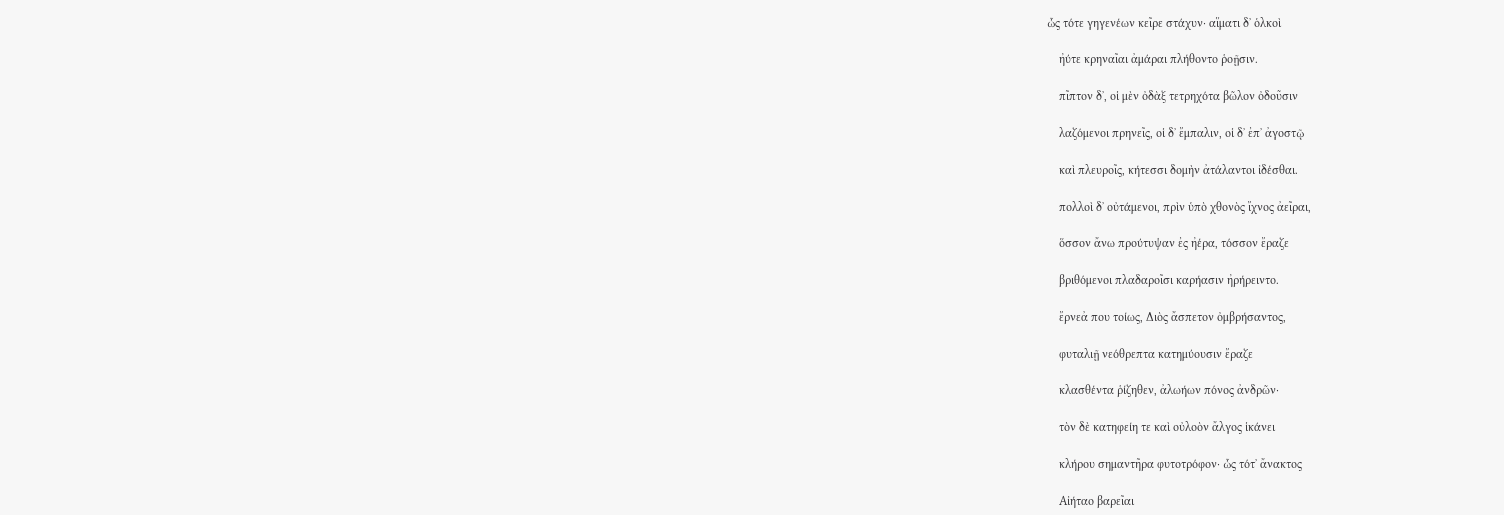ὧς τότε γηγενέων κεῖρε στάχυν· αἵματι δʼ ὁλκοὶ

    ἠύτε κρηναῖαι ἀμάραι πλήθοντο ῥοῇσιν.

    πῖπτον δʼ, οἱ μὲν ὀδὰξ τετρηχότα βῶλον ὀδοῦσιν

    λαζόμενοι πρηνεῖς, οἱ δʼ ἔμπαλιν, οἱ δʼ ἐπʼ ἀγοστῷ

    καὶ πλευροῖς, κήτεσσι δομὴν ἀτάλαντοι ἰδέσθαι.

    πολλοὶ δʼ οὐτάμενοι, πρὶν ὑπὸ χθονὸς ἴχνος ἀεῖραι,

    ὅσσον ἄνω προύτυψαν ἐς ἠέρα, τόσσον ἔραζε

    βριθόμενοι πλαδαροῖσι καρήασιν ἠρήρειντο.

    ἔρνεἀ που τοίως, Διὸς ἄσπετον ὀμβρήσαντος,

    φυταλιῇ νεόθρεπτα κατημύουσιν ἔραζε

    κλασθέντα ῥίζηθεν, ἀλωήων πόνος ἀνδρῶν·

    τὸν δὲ κατηφείη τε καὶ οὐλοὸν ἄλγος ἱκάνει

    κλήρου σημαντῆρα φυτοτρόφον· ὧς τότʼ ἄνακτος

    Αἰήταο βαρεῖαι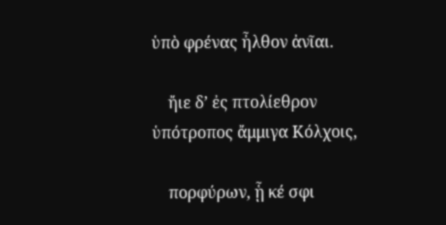ὑπὸ φρένας ἦλθον ἀνῖαι.

    ἤιε δʼ ἐς πτολίεθρον ὑπότροπος ἄμμιγα Κόλχοις,

    πορφύρων, ᾗ κέ σφι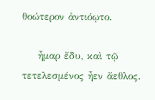θοώτερον ἀντιόῳτο.

    ἦμαρ ἔδυ, καὶ τῷ τετελεσμένος ἦεν ἄεθλος.